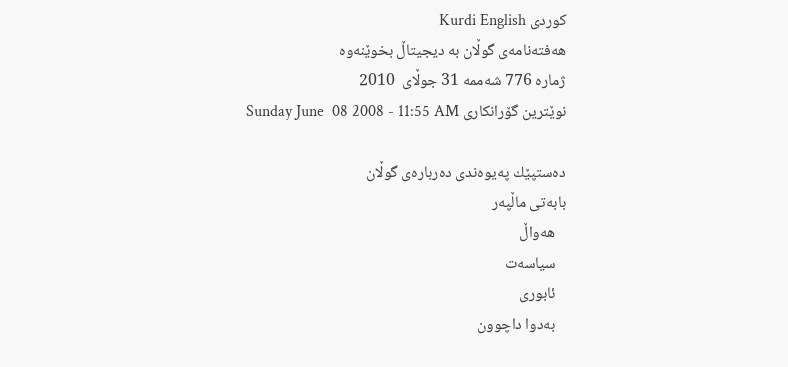کوردی Kurdi English
هه‌فته‌نامه‌ی گوڵان به‌ دیجیتاڵ بخوێنه‌وه‌
ژماره 776 شه‌ممه‌ 31 جوڵاى  2010
نوێترین گۆرانکاری Sunday June  08 2008 - 11:55 AM

ده‌ستپێك په‌یوه‌ندی ده‌رباره‌ی گوڵان
بابه‌تی ماڵپه‌ر
   هه‌واڵ
   سیاسه‌ت
   ئابوری
   به‌دوا داچوون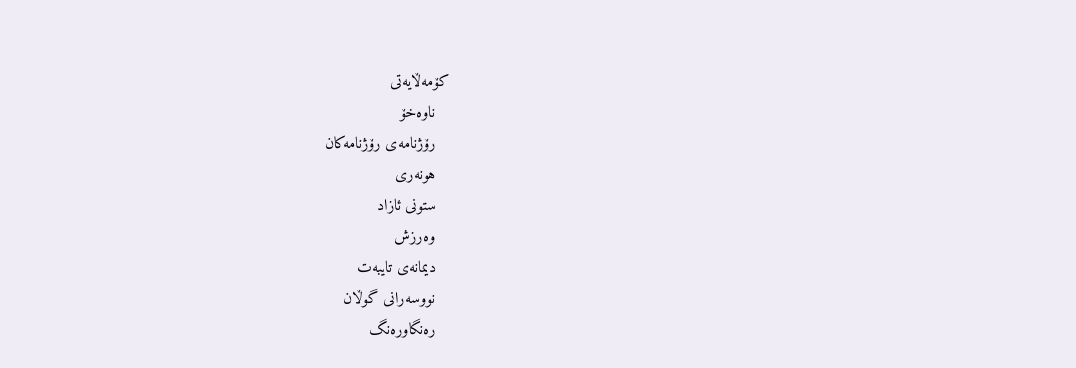کۆمه‌ڵایه‌تی
   ناوه‌خۆ
   رۆژنامه‌ی رۆژنامه‌کان
   هونه‌ری
   ستونی ئازاد
   وه‌رزش
   دیمانه‌ی تایبه‌ت
   نووسه‌رانی گوڵان
   ره‌نگاوره‌نگ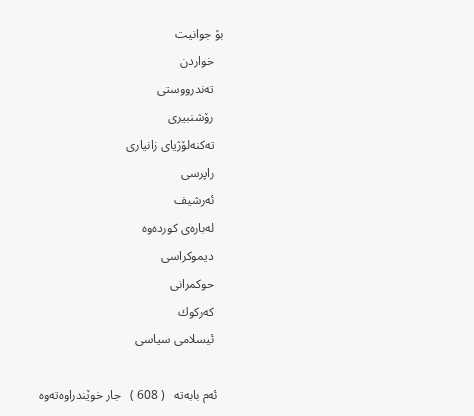بۆ جوانیت
   خواردن
   ته‌ندرووستی
   رۆشنبیری
   ته‌کنه‌لۆژیای زانیاری
   راپرسی
   ئه‌رشیف
   له‌باره‌ی کورده‌وه‌
   دیموکراسی
   حوکمرانی
   که‌رکوك
   ئیسلامی سیاسی

  ئه‌م بابه‌ته‌   ( 608 )   جار خوێندراوه‌ته‌وه‌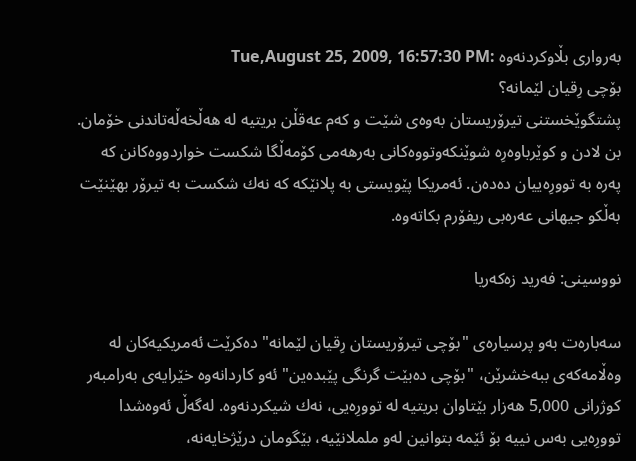به‌رواری بڵاوکردنه‌وه‌ :Tue,August 25, 2009, 16:57:30 PM
بۆچى رِقیان لێمانه‌؟
پشتگوێخستنى تیرۆریستان به‌وه‌ى شێت و كه‌م عه‌قڵن بریتیه‌ له‌ هه‌ڵخه‌ڵه‌تاندنى خۆمان. بن لادن و كوێرباوه‌رِه‌ شوێنكه‌وتووه‌كانى به‌رهه‌مى كۆمه‌ڵگا شكست خواردووه‌كانن كه‌ په‌ره‌ به‌ توورِه‌ییان ده‌ده‌ن. ئه‌مریكا پێویستى به‌ پلانێكه‌ كه‌ نه‌ك شكست به‌ تیرۆر بهێنێت به‌ڵكو جیهانى عه‌ره‌بى ریفۆرم بكاته‌وه‌.

نووسینى: فه‌رید زه‌كه‌ریا

سه‌باره‌ت به‌و پرسیاره‌ى "بۆچى تیرۆریستان رِقیان لێمانه‌" ده‌كرێت ئه‌مریكیه‌كان له‌ وه‌ڵامه‌كه‌ى ببه‌خشرێن، "بۆچى ده‌بێت گرنگى پێبده‌ین" ئه‌و كاردانه‌وه‌ خێرایه‌ى به‌رامبه‌ر كوژرانى 5,000 هه‌زار بێتاوان بریتیه‌ له‌ توورِه‌یی، نه‌ك شیكردنه‌وه‌. له‌گه‌ڵ ئه‌وه‌شدا توورِه‌یی به‌س نییه‌ بۆ ئێمه‌ بتوانین له‌و ململانێیه‌، بێگومان درێژخایه‌نه‌،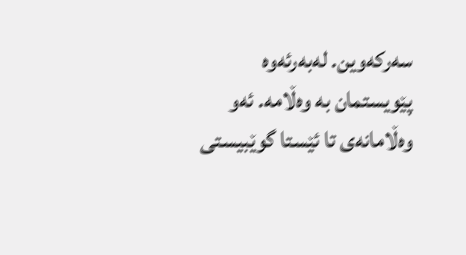سه‌ركه‌وین. له‌به‌رئه‌وه‌ پێویستمان به‌ وه‌ڵامه‌. ئه‌و وه‌ڵامانه‌ى تا ئێستا گوێبیستى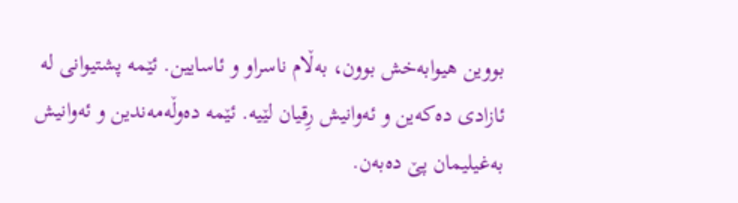بووین هیوابه‌خش بوون، به‌ڵام ناسراو و ئاسایین. ئێمه‌ پشتیوانى له‌ ئازادى ده‌كه‌ین و ئه‌وانیش رِقیان لێیه‌. ئێمه‌ ده‌وڵه‌مه‌ندین و ئه‌وانیش به‌غیلیمان پێ ده‌به‌ن.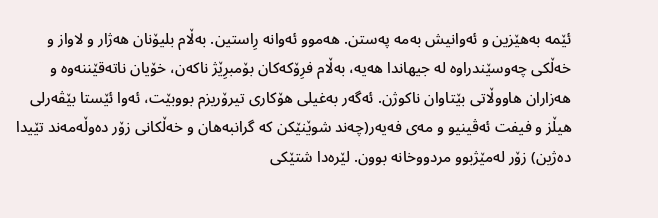ئێمه‌ به‌هێزین و ئه‌وانیش به‌مه‌ په‌ستن. هه‌موو ئه‌وانه‌ رِاستین. به‌ڵام بلیۆنان هه‌ژار و لاواز و خه‌ڵكى چه‌وسێندراوه‌ له‌ جیهاندا هه‌یه‌، به‌ڵام فرِۆكه‌كان بۆمبرِێژ ناكه‌ن، خۆیان ناته‌قێننه‌وه‌ و هه‌زاران هاووڵاتى بێتاوان ناكوژن. ئه‌گه‌ر به‌غیلى هۆكارى تیرۆریزم بووبێت، ئه‌وا ئێستا بێڤه‌رلى هیڵز و فیفت ئه‌ڤینیو و مه‌ى فه‌یه‌ر(چه‌ند شوێنێكن كه‌ گرانبه‌هان و خه‌ڵكانى زۆر ده‌وڵه‌مه‌ند تێیدا ده‌ژین) زۆر له‌مێژبوو مردووخانه‌ بوون. لێره‌دا شتێكى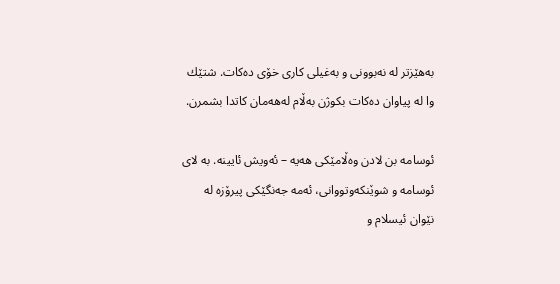به‌هێزتر له‌ نه‌بوونى و به‌غیلى كارى خۆى ده‌كات. شتێك وا له‌ پیاوان ده‌كات بكوژن به‌ڵام له‌هه‌مان كاتدا بشمرن.

ئوسامه‌ بن لادن وه‌ڵامێكى هه‌یه‌ – ئه‌ویش ئایینه‌. به‌ لاى ئوسامه‌ و شوێنكه‌وتووانى، ئه‌مه‌ جه‌نگێكى پیرۆزه‌ له‌ نێوان ئیسلام و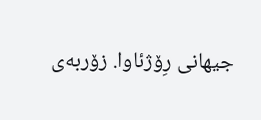جیهانى رِۆژئاوا. زۆربه‌ى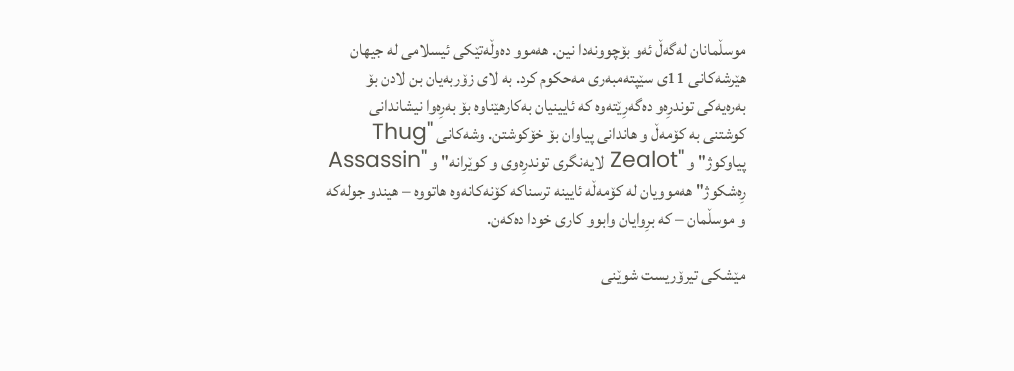موسڵمانان له‌گه‌ڵ ئه‌و بۆچوونه‌دا نین. هه‌موو ده‌وڵه‌تێكى ئیسلامى له‌ جیهان هێرشه‌كانى 11ى سێپته‌مبه‌رى مه‌حكوم كرد. به‌ لاى زۆربه‌یان بن لادن بۆ به‌ره‌یه‌كى توندرِه‌و ده‌گه‌رِێته‌وه‌ كه‌ ئایینیان به‌كارهێناوه‌ بۆ به‌رِه‌وا نیشاندانى كوشتنى به‌ كۆمه‌ڵ و هاندانى پیاوان بۆ خۆكوشتن. وشه‌كانى "Thug پیاوكوژ" و "Zealot لایه‌نگرى توندرِه‌وى و كوێرانه‌" و "Assassin رِه‌شكوژ" هه‌موویان له‌ كۆمه‌ڵه‌ ئایینه‌ ترسناكه‌ كۆنه‌كانه‌وه‌ هاتووه‌ – هیندو جوله‌كه‌ و موسڵمان – كه‌ برِوایان وابوو كارى خودا ده‌كه‌ن.

مێشكى تیرۆریست شوێنى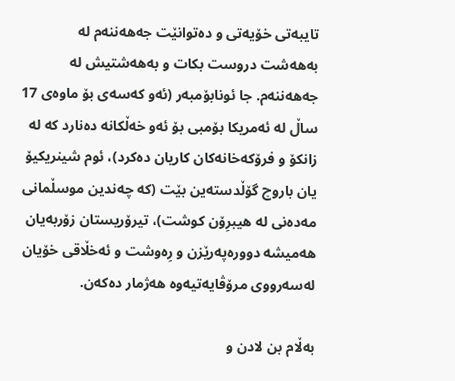تایبه‌تى خۆیه‌تى و ده‌توانێت جه‌هه‌ننه‌م له‌ به‌هه‌شت دروست بكات و به‌هه‌شتیش له‌ جه‌هه‌ننه‌م. جا ئونابۆمبه‌ر (ئه‌و كه‌سه‌ى بۆ ماوه‌ى 17 ساڵ له‌ ئه‌مریكا بۆمبى بۆ ئه‌و خه‌ڵكانه‌ ده‌نارد كه‌ له‌ زانكۆ و فرۆكه‌خانه‌كان كاریان ده‌كرد)، ئوم شینریكیۆ یان باروچ گۆڵدسته‌ین بێت (كه‌ چه‌ندین موسڵمانى مه‌ده‌نى له‌ هیبرِۆن كوشت)، تیرۆریستان زۆربه‌یان هه‌میشه‌ دووره‌په‌رێزن و رِه‌وشت و ئه‌خڵاقى خۆیان له‌سه‌رووى مرۆڤایه‌تیه‌وه‌ هه‌ژمار ده‌كه‌ن.

به‌ڵام بن لادن و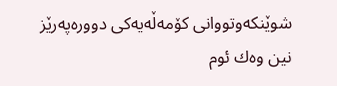شوێنكه‌وتووانى كۆمه‌ڵه‌یه‌كى دووره‌په‌رێز نین وه‌ك ئوم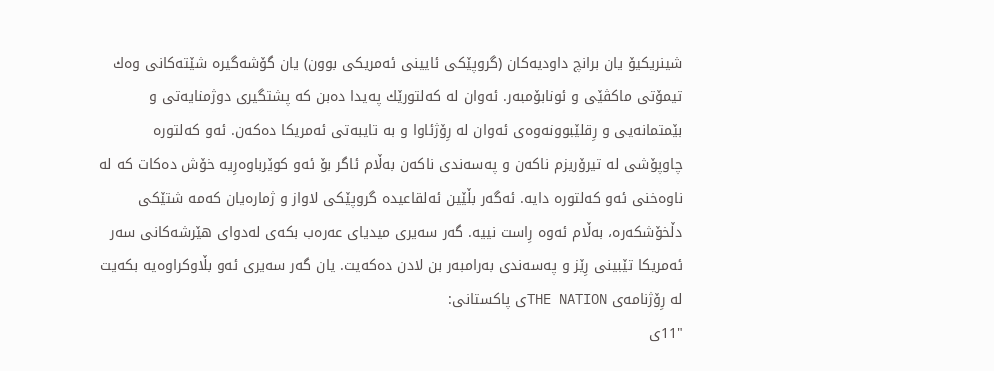شینریكیۆ یان برانچ داودیه‌كان (گروپێكى ئایینى ئه‌مریكى بوون) یان گۆشه‌گیره‌ شێته‌كانى وه‌ك تیمۆتى ماكڤێى و ئونابۆمبه‌ر. ئه‌وان له‌ كه‌لتورێك په‌یدا ده‌بن كه‌ پشتگیرى دوژمنایه‌تى و بێمتمانه‌یی و رِقلێبوونه‌وه‌ى ئه‌وان له‌ رِۆژئاوا و به‌ تایبه‌تى ئه‌مریكا ده‌كه‌ن. ئه‌و كه‌لتوره‌ چاوپۆشى له‌ تیرۆریزم ناكه‌ن و په‌سه‌ندى ناكه‌ن به‌ڵام ئاگر بۆ ئه‌و كوێرباوه‌رِیه‌ خۆش ده‌كات كه‌ له‌ ناوه‌خنى ئه‌و كه‌لتوره‌ دایه‌. ئه‌گه‌ر بڵێین ئه‌لقاعیده‌ گروپێكى لاواز و ژماره‌یان كه‌مه‌ شتێكى دڵخۆشكه‌ره‌، به‌ڵام ئه‌وه‌ رِاست نییه‌. گه‌ر سه‌یرى میدیاى عه‌ره‌ب بكه‌ى له‌دواى هێرشه‌كانى سه‌ر ئه‌مریكا تێبینى رِێز و په‌سه‌ندى به‌رامبه‌ر بن لادن ده‌كه‌یت. یان گه‌ر سه‌یرى ئه‌و بڵاوكراوه‌یه‌ بكه‌یت له‌ رِۆژنامه‌ى THE NATIONى پاكستانى:
"11ى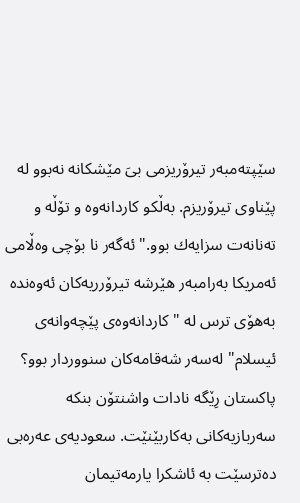سێپته‌مبه‌ر تیرۆریزمى بىَ مێشكانه‌ نه‌بوو له‌ پێناوى تیرۆریزم. به‌ڵكو كاردانه‌وه‌ و تۆڵه‌ و ته‌نانه‌ت سزایه‌ك بوو." ئه‌گه‌ر نا بۆچى وه‌ڵامى ئه‌مریكا به‌رامبه‌ر هێرشه‌ تیرۆرریه‌كان ئه‌وه‌نده‌ به‌هۆى ترس له‌ "كاردانه‌وه‌ى پێچه‌وانه‌ى ئیسلام" له‌سه‌ر شه‌قامه‌كان سنووردار بوو؟ پاكستان رِێگه‌ نادات واشنتۆن بنكه‌ سه‌ربازیه‌كانى به‌كاربێنێت. سعودیه‌ى عه‌ره‌بى ده‌ترسێت به‌ ئاشكرا یارمه‌تیمان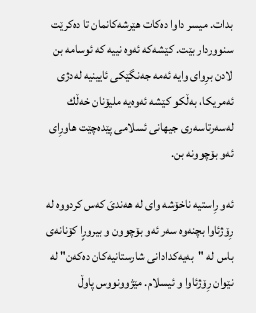بدات. میسر داوا ده‌كات هێرشه‌كانمان تا ده‌كرێت سنووردار بێت. كێشه‌كه‌ ئه‌وه‌ نییه‌ كه‌ ئوسامه‌ بن لادن برِواى وایه‌ ئه‌مه‌ جه‌نگێكى ئایینیه‌ له‌دژى ئه‌مریكا، به‌ڵكو كێشه‌ ئه‌وه‌یه‌ ملیۆنان خه‌ڵك له‌سه‌رتاسه‌رى جیهانى ئسلامى پێده‌چێت هاورِاى ئه‌و بۆچوونه‌ بن.

ئه‌و رِاستیه‌ ناخۆشه‌ واى له‌ هه‌ندىَ كه‌س كردووه‌ له‌ رِۆژئاوا بچنه‌وه‌ سه‌ر ئه‌و بۆچوون و بیرورٍا كۆنانه‌ى باس له‌ "به‌یه‌كدادانى شارستانیه‌كان ده‌كه‌ن" له‌ نێوان رِۆژئاوا و ئیسلام. مێژوونووس پاوڵ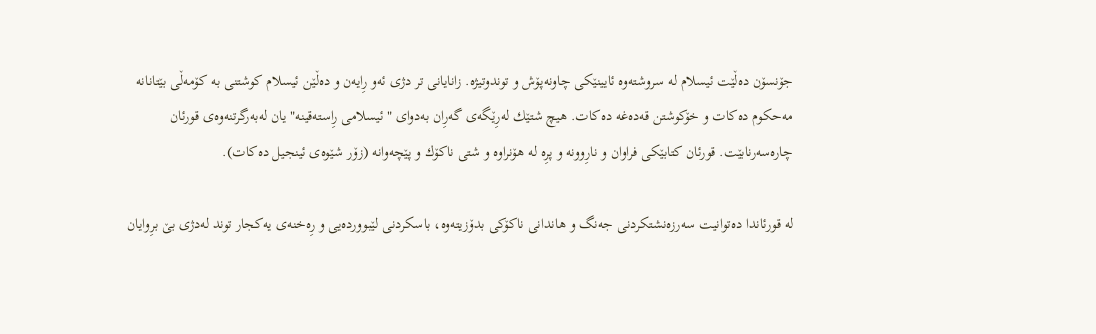جۆنسۆن ده‌ڵێت ئیسلام له‌ سروشته‌وه‌ ئایینێكى چاونه‌پۆش و توندوتیژه‌. زانایانى تر دژى ئه‌و رِایه‌ن و ده‌ڵێن ئیسلام كوشتنى به‌ كۆمه‌ڵى بێتانانه‌ مه‌حكوم ده‌كات و خۆكوشتن قه‌ده‌غه‌ ده‌كات. هیچ شتێك له‌رِێگه‌ى گه‌رِان به‌دواى "ئیسلامى رِاسته‌قینه‌" یان له‌به‌رگرتنه‌وه‌ى قورئان چاره‌سه‌رنابێت. قورئان كتابێكى فراوان و نارِوونه‌ و پرِه‌ له‌ هۆنراوه‌ و شتى ناكۆك و پێچه‌وانه‌ (زۆر شێوه‌ى ئینجیل ده‌كات).

له‌ قورئاندا ده‌توانیت سه‌رزه‌نشتكردنى جه‌نگ و هاندانى ناكۆكى بدۆزیته‌وه‌، باسكردنى لێبوورده‌یی و رِه‌خنه‌ى یه‌كجار توند له‌دژى بێ برِوایان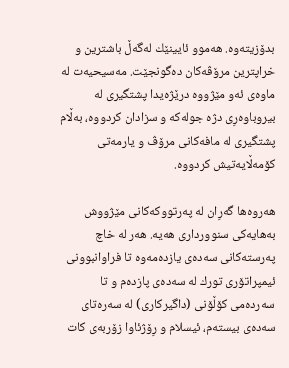بدۆزیته‌وه‌. هه‌موو ئایینێك له‌گه‌ڵ باشترین و خراپترین مرۆڤه‌كان ده‌گونجێت. مه‌سیحیه‌ت له‌ ماوه‌ى ئه‌و مێژووه‌ درێژه‌یدا پشتگیرى له‌ بیروباوه‌رِى دژه‌ جوله‌كه‌ و سزادان كردووه‌، به‌ڵام پشتگیرى له‌ مافه‌كانى مرۆڤ و یارمه‌تى كۆمه‌ڵایه‌تیش كردووه‌.

هه‌روه‌ها گه‌رِان له‌ په‌رتووكه‌كانى مێژووش به‌هایه‌كى سنووردارى هه‌یه‌. هه‌ر له‌ خاچ په‌رسته‌كانى سه‌ده‌ى یازده‌مه‌وه‌ تا فراوانبوونى ئیمپراتۆرى تورك له‌ سه‌ده‌ى پازده‌م و تا سه‌رده‌مى كۆڵۆنى (داگیركارى) له‌ سه‌ره‌تاى سه‌ده‌ى بیسته‌م، ئیسلام و رِۆژئاوا زۆربه‌ى كات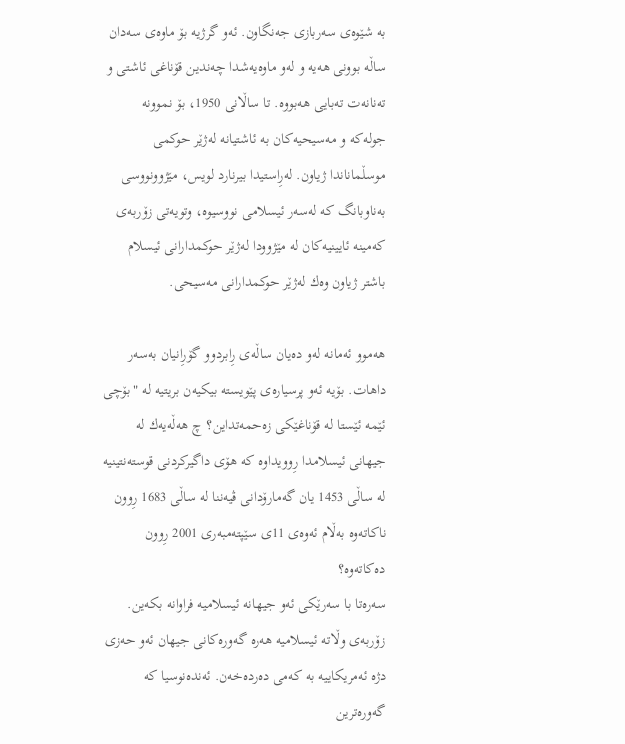به‌ شێوه‌ى سه‌ربازى جه‌نگاون. ئه‌و گرژیه‌ بۆ ماوه‌ى سه‌دان ساڵه‌ بوونى هه‌یه‌ و له‌و ماوه‌یه‌شدا چه‌ندین قۆناغى ئاشتى و ته‌نانه‌ت ته‌بایی هه‌بووه‌. تا ساڵانى 1950، بۆ نموونه‌ جوله‌كه‌ و مه‌سیحیه‌كان به‌ ئاشتیانه‌ له‌ژێر حوكمى موسڵماناندا ژیاون. له‌رِاستیدا بیرنارد لویس، مێژوونووسى به‌ناوبانگ كه‌ له‌سه‌ر ئیسلامى نووسیوه‌، وتویه‌تى زۆربه‌ى كه‌مینه‌ ئایینیه‌كان له‌ مێژوودا له‌ژێر حوكمدارانى ئیسلام باشتر ژیاون وه‌ك له‌ژێر حوكمدارانى مه‌سیحى.

هه‌موو ئه‌مانه‌ له‌و ده‌یان ساڵه‌ى رِابردوو گۆرِانیان به‌سه‌ر داهات. بۆیه‌ ئه‌و پرسیاره‌ى پێویسته‌ بیكیه‌ن بریتیه‌ له‌ "بۆچى ئێمه‌ ئێستا له‌ قۆناغێكى زه‌حمه‌تداین؟ چ هه‌ڵه‌یه‌ك له‌ جیهانى ئیسلامدا رِوویداوه‌ كه‌ هۆى داگیركردنى قوسته‌نتینیه‌ له‌ ساڵى 1453 یان گه‌مارۆدانى ڤیه‌ننا له‌ ساڵى 1683 رِوون ناكاته‌وه‌ به‌ڵام ئه‌وه‌ى 11ى سێپته‌مبه‌رى 2001 رِوون ده‌كاته‌وه‌؟
سه‌ره‌تا با سه‌رێكى ئه‌و جیهانه‌ ئیسلامیه‌ فراوانه‌ بكه‌ین. زۆربه‌ى وڵاته‌ ئیسلامیه‌ هه‌ره‌ گه‌وره‌كانى جیهان ئه‌و حه‌زى دژه‌ ئه‌مریكاییه‌ به‌ كه‌مى ده‌رده‌خه‌ن. ئه‌نده‌نوسیا كه‌ گه‌وره‌ترین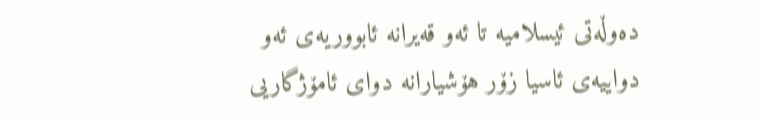ده‌وڵه‌تى ئیسلامیه‌ تا ئه‌و قه‌یرانه‌ ئابووریه‌ى ئه‌و دواییه‌ى ئاسیا زۆر هۆشیارانه‌ دواى ئامۆژگاریى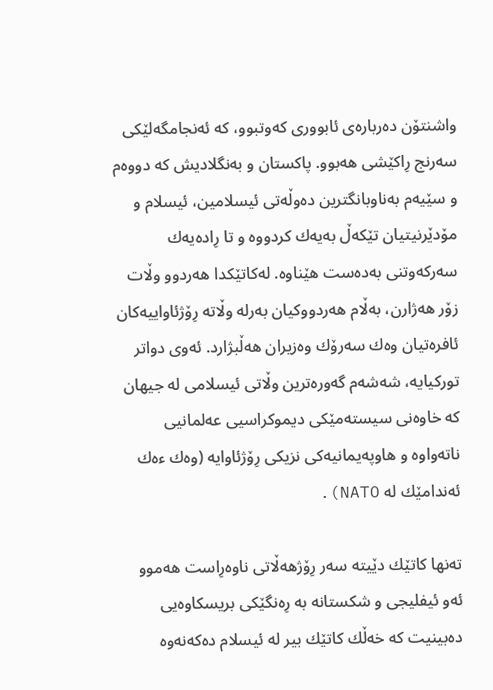واشنتۆن ده‌رباره‌ى ئابوورى كه‌وتبوو، كه‌ ئه‌نجامگه‌لێكى سه‌رنج رِاكێشى هه‌بوو. پاكستان و به‌نگلادیش كه‌ دووه‌م و سێیه‌م به‌ناوبانگترین ده‌وڵه‌تى ئیسلامین، ئیسلام و مۆدێرنیتیان تێكه‌ڵ به‌یه‌ك كردووه‌ و تا رِاده‌یه‌ك سه‌ركه‌وتنى به‌ده‌ست هێناوه‌. له‌كاتێكدا هه‌ردوو وڵات زۆر هه‌ژارن، به‌ڵام هه‌ردووكیان به‌رله‌ وڵاته‌ رِۆژئاواییه‌كان ئافره‌تیان وه‌ك سه‌رۆك وه‌زیران هه‌ڵبژارد. ئه‌وى دواتر توركیایه‌، شه‌شه‌م گه‌وره‌ترین وڵاتى ئیسلامى له‌ جیهان كه‌ خاوه‌نى سیسته‌مێكى دیموكراسیى عه‌لمانیى ناته‌واوه‌ و هاوپه‌یمانیه‌كى نزیكى رِۆژئاوایه‌ (وه‌ك ءه‌ك ئه‌ندامێك له‌ NATO).

ته‌نها كاتێك دێیته‌ سه‌ر رِۆژهه‌ڵاتى ناوه‌رِاست هه‌موو ئه‌و ئیفلیجی و شكستانه‌ به‌ رِه‌نگێكى بریسكاوه‌یی ده‌بینیت كه‌ خه‌ڵك كاتێك بیر له‌ ئیسلام ده‌كه‌نه‌وه‌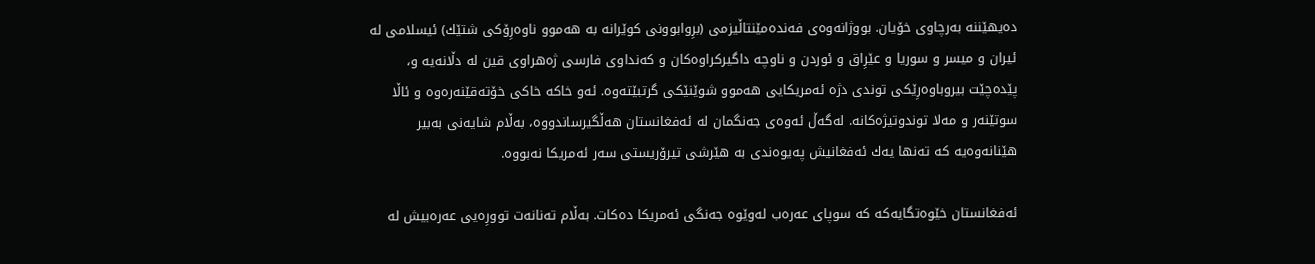ده‌یهێننه‌ به‌رچاوى خۆیان. بووژانه‌وه‌ى فه‌نده‌مێنتاڵیزمى (برِوابوونى كوێرانه‌ به‌ هه‌موو ناوه‌رِۆكى شتێك) ئیسلامى له‌ ئیران و میسر و سوریا و عێرِاق و ئوردن و ناوچه‌ داگیركراوه‌كان و كه‌نداوى فارسى ژه‌هراوى قین له‌ دڵانه‌یه‌ و، پێده‌چێت بیروباوه‌رِێكى توندى دژه‌ ئه‌مریكایی هه‌موو شوێنێكى گرتبێته‌وه‌. ئه‌و خاكه‌ خاكى خۆته‌قێنه‌ره‌وه‌ و ئاڵا سوتێنه‌ر و مه‌لا توندوتیژه‌كانه‌. له‌گه‌ڵ ئه‌وه‌ى جه‌نگمان له‌ ئه‌فغانستان هه‌ڵگیرساندووه‌، به‌ڵام شایه‌نى به‌بیر هێنانه‌وه‌یه‌ كه‌ ته‌نها یه‌ك ئه‌فغانیش په‌یوه‌ندى به‌ هێرشى تیرۆریستى سه‌ر ئه‌مریكا نه‌بووه‌.

ئه‌فغانستان خێوه‌تگایه‌كه‌ كه‌ سوپاى عه‌ره‌ب له‌وێوه‌ جه‌نگى ئه‌مریكا ده‌كات. به‌ڵام ته‌نانه‌ت توورِه‌یی عه‌ره‌بیش له‌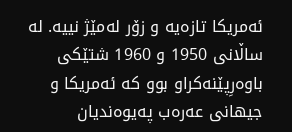ئه‌مریكا تازه‌یه‌ و زۆر له‌مێژ نییه‌. له‌ ساڵانى 1950 و 1960 شتێكى باوه‌رِپێنه‌كراو بوو كه‌ ئه‌مریكا و جیهانى عه‌ره‌ب په‌یوه‌ندیان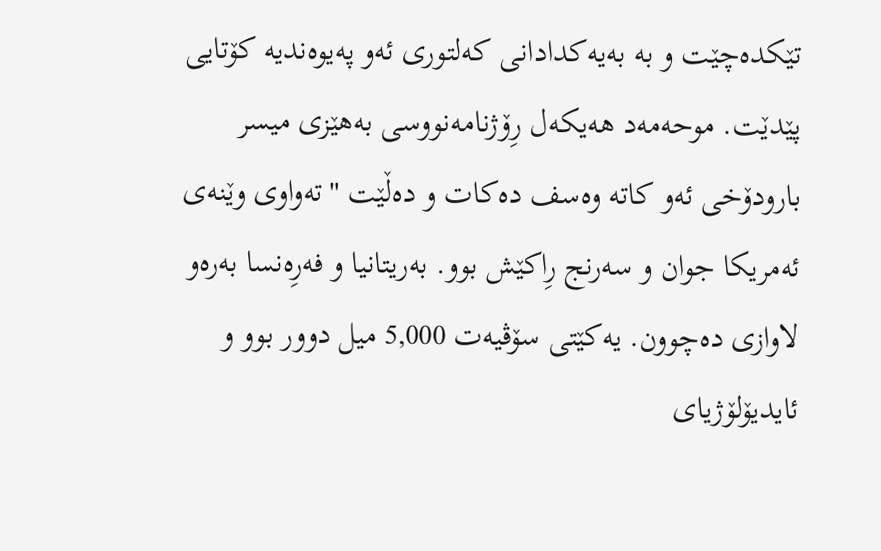تێكده‌چێت و به‌ به‌یه‌كدادانى كه‌لتورى ئه‌و په‌یوه‌ندیه‌ كۆتایی پێدێت. موحه‌مه‌د هه‌یكه‌ل رِۆژنامه‌نووسى به‌هێزى میسر بارودۆخى ئه‌و كاته‌ وه‌سف ده‌كات و ده‌ڵێت "ته‌واوى وێنه‌ى ئه‌مریكا جوان و سه‌رنج رِاكێش بوو. به‌ریتانیا و فه‌رِه‌نسا به‌ره‌و لاوازى ده‌چوون. یه‌كێتى سۆڤیه‌ت 5,000 میل دوور بوو و ئایدیۆلۆژیاى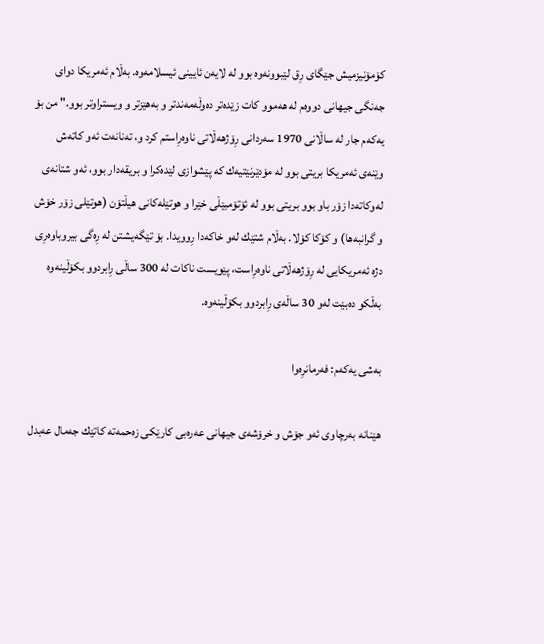كۆمۆنیزمیش جێگاى رِق لێبوونه‌وه‌ بوو له‌ لایه‌ن ئایینى ئیسلامه‌وه‌. به‌ڵام ئه‌مریكا دواى جه‌نگى جیهانى دووه‌م له‌ هه‌موو كات زێده‌تر ده‌وڵه‌مه‌ندتر و به‌هێزتر و ویستراوتر بوو." من بۆ یه‌كه‌م جار له‌ ساڵانى 1970 سه‌ردانى رِۆژهه‌ڵاتى ناوه‌رِاستم كرد و، ته‌نانه‌ت ئه‌و كاته‌ش وێنه‌ى ئه‌مریكا بریتى بوو له‌ مۆدێرنێتیه‌ك كه‌ پێشوازى لێده‌كرا و بریقه‌دار بوو، ئه‌و شتانه‌ى له‌وكاته‌دا زۆر باو بوو بریتى بوو له‌ ئۆتۆمبێڵى خێرا و هوتێله‌كانى هیڵتۆن (هوتێلى زۆر خۆش و گرانبه‌ها) و كۆكا كۆلا. به‌ڵام شتێك له‌و خاكه‌دا رِوویدا. بۆ تێگه‌یشتن له‌ رِه‌گى بیروباوه‌رِى دژه‌ ئه‌مریكایی له‌ رِۆژهه‌ڵاتى ناوه‌رِاست، پێویست ناكات له‌ 300 ساڵى رِابردوو بكۆڵینه‌وه‌ به‌ڵكو ده‌بێت له‌و 30 ساڵه‌ى رِابردوو بكۆڵینه‌وه‌.

به‌شى یه‌كه‌م: فه‌رمانرِه‌وا

هێنانه‌ به‌رچاوى ئه‌و جۆش و خرۆشه‌ى جیهانى عه‌ره‌بى كارێكى زه‌حمه‌ته‌ كاتێك جه‌مال عه‌بدل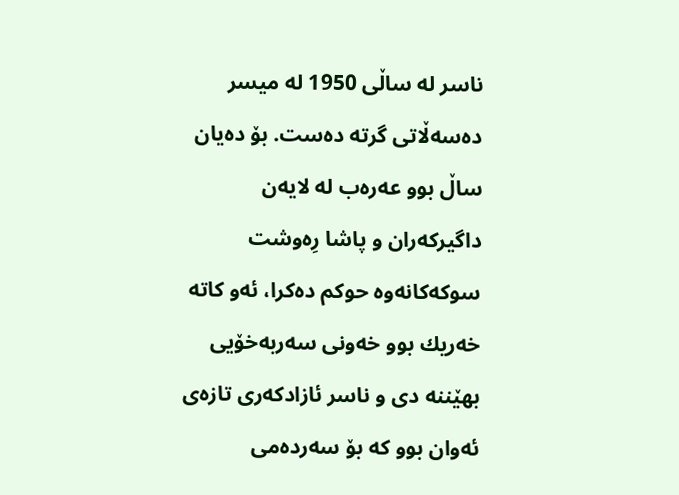ناسر له‌ ساڵى 1950 له‌ میسر ده‌سه‌ڵاتى گرته‌ ده‌ست. بۆ ده‌یان ساڵ بوو عه‌ره‌ب له‌ لایه‌ن داگیركه‌ران و پاشا رِه‌وشت سوكه‌كانه‌وه‌ حوكم ده‌كرا، ئه‌و كاته‌ خه‌ریك بوو خه‌ونى سه‌ربه‌خۆیی بهێننه‌ دى و ناسر ئازادكه‌رى تازه‌ى ئه‌وان بوو كه‌ بۆ سه‌رده‌مى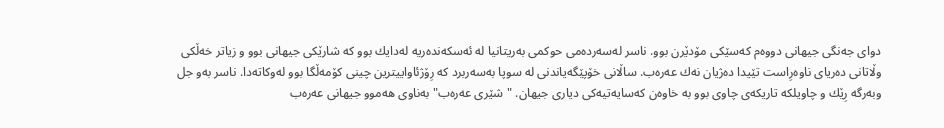دواى جه‌نگى جیهانى دووه‌م كه‌سێكى مۆدێرن بوو. ناسر له‌سه‌رده‌مى حوكمى به‌ریتانیا له‌ ئه‌سكه‌نده‌ریه‌ له‌دایك بوو كه‌ شارێكى جیهانى بوو و زیاتر خه‌ڵكى وڵاتانى ده‌ریاى ناوه‌رِاست تێیدا ده‌ژیان نه‌ك عه‌ره‌ب. ساڵانى خۆپێگه‌یاندنى له‌ سوپا به‌سه‌ربرد كه‌ رِۆژئاواییترین چینى كۆمه‌ڵگا بوو له‌وكاته‌دا. ناسر به‌و جل وبه‌رگه‌ رِێك و چاویلكه‌ تاریكه‌ى چاوى بوو به‌ خاوه‌ن كه‌سایه‌تیه‌كى دیارى جیهان. "شێرى عه‌ره‌ب" به‌ناوى هه‌موو جیهانى عه‌ره‌ب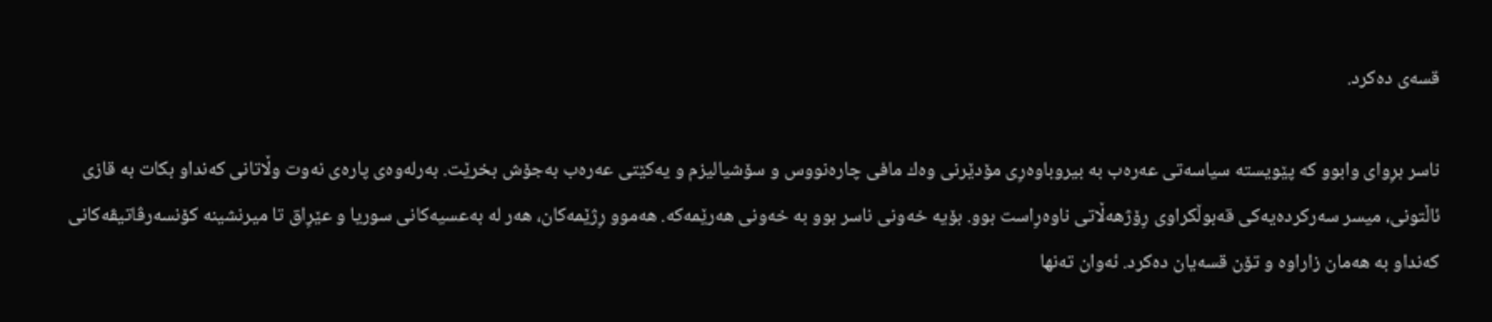قسه‌ى ده‌كرد.

ناسر برِواى وابوو كه‌ پێویسته‌ سیاسه‌تى عه‌ره‌ب به‌ بیروباوه‌رِى مۆدێرنى وه‌ك مافى چاره‌نووس و سۆشیالیزم و یه‌كێتى عه‌ره‌ب به‌جۆش بخرێت. به‌رله‌وه‌ى پاره‌ى نه‌وت وڵاتانى كه‌نداو بكات به‌ قازى ئاڵتونى، میسر سه‌ركرده‌یه‌كى قه‌بوڵكراوى رِۆژهه‌ڵاتى ناوه‌رِاست بوو. بۆیه‌ خه‌ونى ناسر بوو به‌ خه‌ونى هه‌رێمه‌كه‌. هه‌موو رِژێمه‌كان، هه‌ر له‌ به‌عسیه‌كانى سوریا و عێرِاق تا میرنشینه‌ كۆنسه‌رڤاتیڤه‌كانى كه‌نداو به‌ هه‌مان زاراوه‌ و تۆن قسه‌یان ده‌كرد. ئه‌وان ته‌نها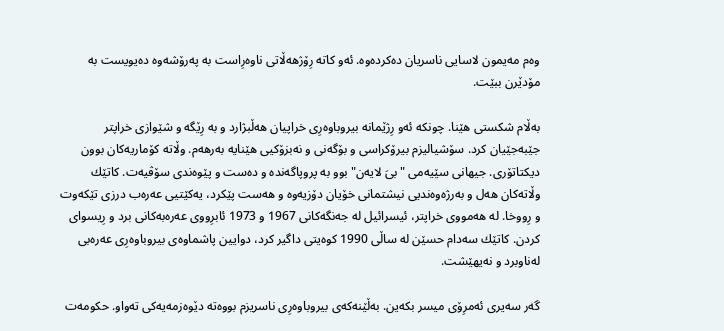وه‌م مه‌یمون لاسایی ناسریان ده‌كرده‌وه‌. ئه‌و كاته‌ رِۆژهه‌ڵاتى ناوه‌رِاست به‌ په‌رۆشه‌وه‌ ده‌یویست به‌ مۆدێرن ببێت.

به‌ڵام شكستى هێنا. چونكه‌ ئه‌و رِژێمانه‌ بیروباوه‌رِى خراپیان هه‌ڵبژارد و به‌ رِێگه‌ و شێوازى خراپتر جێبه‌جێیان كرد. سۆشیالیزم بیرۆكراسى و بۆگه‌نى و نه‌بزۆكیى هێنایه‌ به‌رهه‌م. وڵاته‌ كۆماریه‌كان بوون دیكتاتۆرى. جیهانى سێیه‌مى "بىَ لایه‌ن" بوو به‌ پروپاگه‌نده‌ و ده‌ست و پێوه‌ندى سۆڤیه‌ت. كاتێك وڵاته‌كان هه‌ل و به‌رژه‌وه‌ندیى نیشتمانى خۆیان دۆزیه‌وه‌ و هه‌ست پێكرد، یه‌كێتیى عه‌ره‌ب درزى تێكه‌وت و رِووخا. له‌ هه‌مووى خراپتر، ئیسرائیل له‌ جه‌نگه‌كانى 1967 و 1973 ئابرِووى عه‌ره‌به‌كانى برد و رِیسواى كردن. كاتێك سه‌دام حسێن له‌ ساڵى 1990 كوه‌یتى داگیر كرد، دوایین پاشماوه‌ى بیروباوه‌رِى عه‌ره‌بى له‌ناوبرد و نه‌یهێشت.

گه‌ر سه‌یرى ئه‌مرِۆى میسر بكه‌ین. به‌ڵێنه‌كه‌ى بیروباوه‌رِى ناسریزم بووه‌ته‌ دێوه‌زمه‌یه‌كى ته‌واو. حكومه‌ت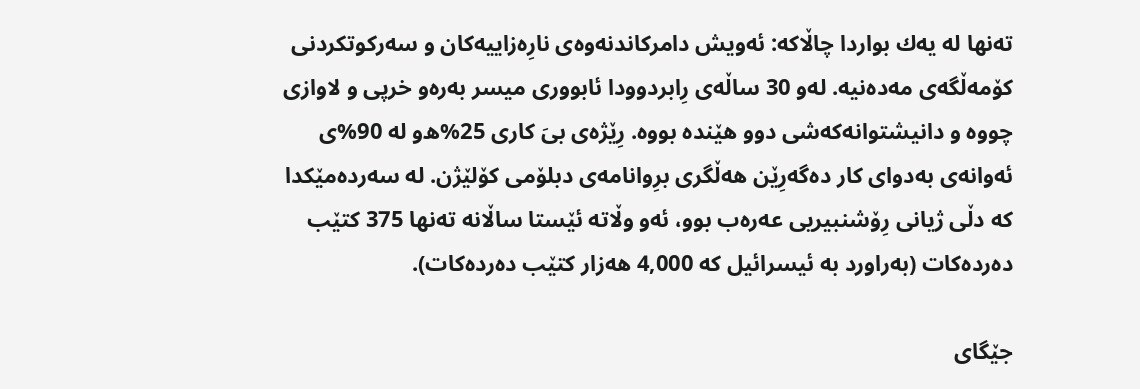ته‌نها له‌ یه‌ك بواردا چاڵاكه‌: ئه‌ویش دامركاندنه‌وه‌ى نارِه‌زاییه‌كان و سه‌ركوتكردنى كۆمه‌ڵگه‌ى مه‌ده‌نیه‌. له‌و 30 ساڵه‌ى رِابردوودا ئابوورى میسر به‌ره‌و خرپى و لاوازى چووه‌ و دانیشتوانه‌كه‌شى دوو هێنده‌ بووه‌. رِێژه‌ى بىَ كارى 25%ه‌و له‌ 90%ى ئه‌وانه‌ى به‌دواى كار ده‌گه‌رِێن هه‌ڵگرى برِوانامه‌ى دبلۆمى كۆلێژن. له‌ سه‌رده‌مێكدا كه‌ دڵى ژیانى رِۆشنبیریى عه‌ره‌ب بوو، ئه‌و وڵاته‌ ئێستا ساڵانه‌ ته‌نها 375 كتێب ده‌رده‌كات (به‌راورد به‌ ئیسرائیل كه‌ 4,000 هه‌زار كتێب ده‌رده‌كات).

جێگاى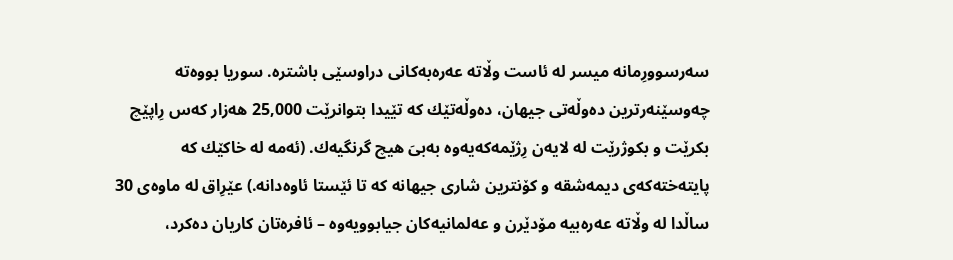سه‌رسوورِمانه‌ میسر له‌ ئاست وڵاته‌ عه‌ره‌به‌كانى دراوسێى باشتره‌. سوریا بووه‌ته‌ چه‌وسێنه‌رترین ده‌وڵه‌تى جیهان، ده‌وڵه‌تێك كه‌ تێیدا بتوانرێت 25,000 هه‌زار كه‌س رِاپێچ بكرێت و بكوژرێت له‌ لایه‌ن رِژێمه‌كه‌یه‌وه‌ به‌بىَ هیچ گرنگیه‌ك. (ئه‌مه‌ له‌ خاكێك كه‌ پایته‌خته‌كه‌ى دیمه‌شقه‌ و كۆنترین شارى جیهانه‌ كه‌ تا ئێستا ئاوه‌دانه‌.) عێرِاق له‌ ماوه‌ى 30 ساڵدا له‌ وڵاته‌ عه‌ره‌بیه‌ مۆدێرن و عه‌لمانیه‌كان جیابوویه‌وه‌ – ئافره‌تان كاریان ده‌كرد،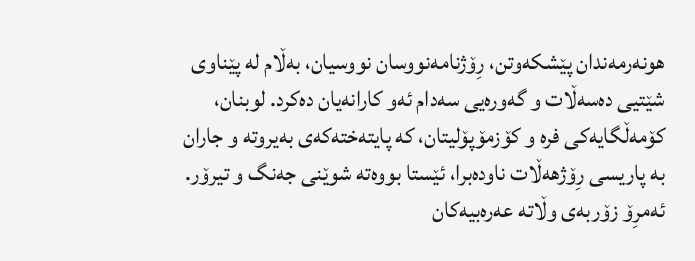هونه‌رمه‌ندان پێشكه‌وتن، رِۆژنامه‌نووسان نووسیان، به‌ڵام له‌ پێناوى شێتیى ده‌سه‌ڵات و گه‌وره‌یی سه‌دام ئه‌و كارانه‌یان ده‌كرد. لوبنان، كۆمه‌ڵگایه‌كى فره‌ و كۆزمۆپۆلیتان، كه‌ پایته‌خته‌كه‌ى به‌یروته‌ و جاران به‌ پاریسى رِۆژهه‌ڵات ناوده‌برا، ئێستا بووه‌ته‌ شوێنى جه‌نگ و تیرۆر. ئه‌مرِۆ زۆربه‌ى وڵاته‌ عه‌ره‌بیه‌كان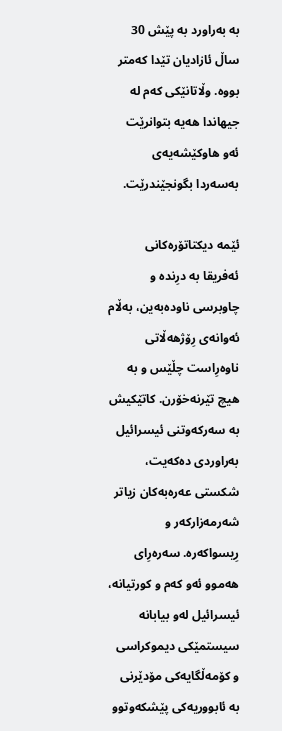به‌ به‌راورد به‌ پێش 30 ساڵ ئازادیان تێدا كه‌متر بووه‌. وڵاتانێكى كه‌م له‌ جیهاندا هه‌یه‌ بتوانرێت ئه‌و هاوكێشه‌یه‌ى به‌سه‌ردا بگونجێندرێت.

ئێمه‌ دیكتاتۆره‌كانى ئه‌فریقا به‌ درِنده‌ و چاوبرسى ناوده‌به‌ین، به‌ڵام ئه‌وانه‌ى رِۆژهه‌ڵاتى ناوه‌رِاست چڵێس و به‌ هیچ تێرنه‌خۆرن. كاتێكیش به‌ سه‌ركه‌وتنى ئیسرائیل به‌راوردى ده‌كه‌یت، شكستى عه‌ره‌به‌كان زیاتر شه‌رمه‌زاركه‌ر و رِیسواكه‌ره‌. سه‌ره‌رِاى هه‌موو ئه‌و كه‌م و كورتیانه‌، ئیسرائیل له‌و بیابانه‌ سیستمێكى دیموكراسى و كۆمه‌ڵگایه‌كى مۆدێرنى به‌ ئابووریه‌كى پێشكه‌وتوو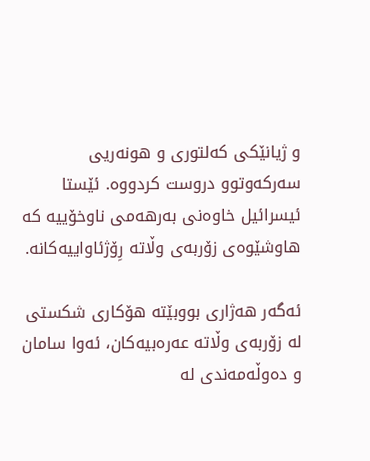و ژیانێكى كه‌لتورى و هونه‌ریى سه‌ركه‌وتوو دروست كردووه‌. ئێستا ئیسرائیل خاوه‌نى به‌رهه‌مى ناوخۆییه‌ كه‌ هاوشێوه‌ى زۆربه‌ى وڵاته‌ رِۆژئاواییه‌كانه‌.

ئه‌گه‌ر هه‌ژارى بووبێته‌ هۆكارى شكستى له‌ زۆربه‌ى وڵاته‌ عه‌ره‌بیه‌كان، ئه‌وا سامان و ده‌وڵه‌مه‌ندى له‌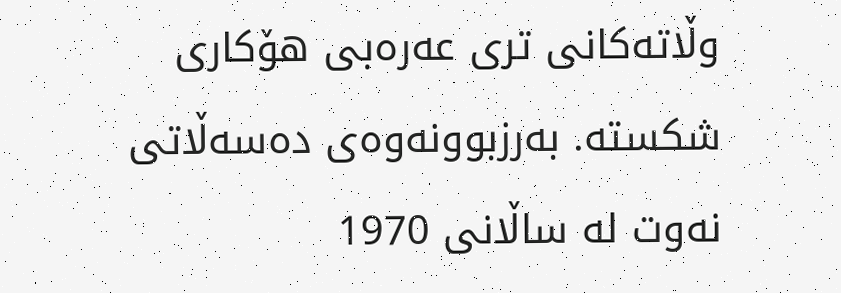وڵاته‌كانى ترى عه‌ره‌بى هۆكارى شكسته‌. به‌رزبوونه‌وه‌ى ده‌سه‌ڵاتى نه‌وت له‌ ساڵانى 1970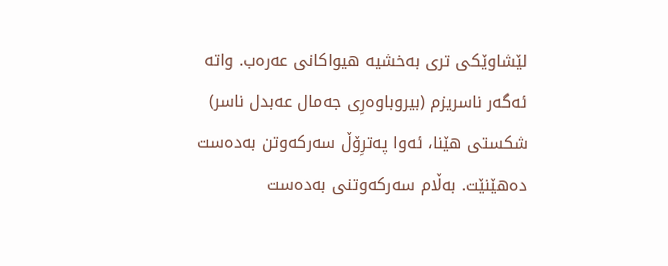لێشاوێكى ترى به‌خشیه‌ هیواكانى عه‌ره‌ب. واته‌ ئه‌گه‌ر ناسریزم (بیروباوه‌رِى جه‌مال عه‌بدل ناسر) شكستى هێنا، ئه‌وا په‌ترِۆڵ سه‌ركه‌وتن به‌ده‌ست ده‌هێنێت. به‌ڵام سه‌ركه‌وتنى به‌ده‌ست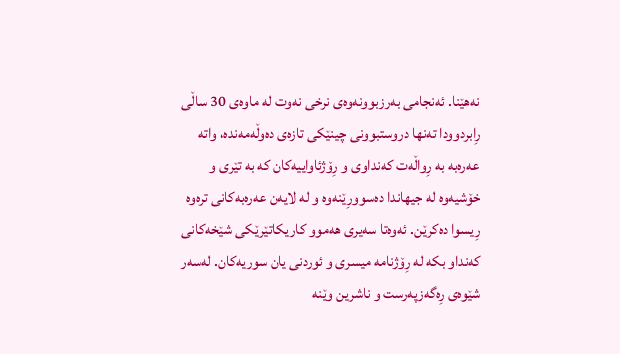نه‌هێنا. ئه‌نجامى به‌رزبوونه‌وه‌ى نرخى نه‌وت له‌ ماوه‌ى 30 ساڵى رِابردوودا ته‌نها دروستبوونى چینێكى تازه‌ى ده‌وڵه‌مه‌نده‌، واته‌ عه‌ره‌به‌ به‌ رِواڵه‌ت كه‌نداوى و رِۆژئاواییه‌كان كه‌ به‌ تێرى و خۆشیه‌وه‌ له‌ جیهاندا ده‌سوورِێنه‌وه‌ و له‌ لایه‌ن عه‌ره‌به‌كانى تره‌وه‌ رِیسوا ده‌كرێن. ئه‌وه‌تا سه‌یرى هه‌موو كاریكاتێرێكى شێخه‌كانى كه‌نداو بكه‌ له‌ رِۆژنامه‌ میسرى و ئوردنى یان سوریه‌كان. له‌سه‌ر شێوه‌ى رِه‌گه‌زپه‌رست و ناشرین وێنه‌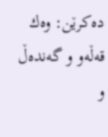ده‌كرێن: وه‌ك قه‌ڵه‌و و گه‌نده‌ڵ و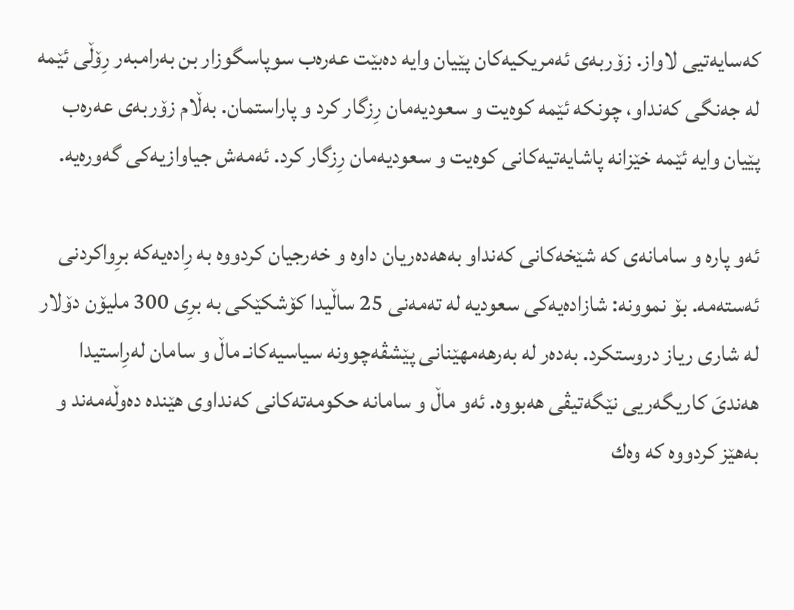كه‌سایه‌تیى لاواز. زۆربه‌ى ئه‌مریكیه‌كان پێیان وایه‌ ده‌بێت عه‌ره‌ب سوپاسگوزار بن به‌رامبه‌ر رِۆڵى ئێمه‌ له‌ جه‌نگى كه‌نداو، چونكه‌ ئێمه‌ كوه‌یت و سعودیه‌مان رِزگار كرد و پاراستمان. به‌ڵام زۆربه‌ى عه‌ره‌ب پێیان وایه‌ ئێمه‌ خێزانه‌ پاشایه‌تیه‌كانى كوه‌یت و سعودیه‌مان رِزگار كرد. ئه‌مه‌ش جیاوازیه‌كى گه‌وره‌یه‌.

ئه‌و پاره‌ و سامانه‌ى كه‌ شێخه‌كانى كه‌نداو به‌هه‌ده‌ریان داوه‌ و خه‌رجیان كردووه‌ به‌ رِاده‌یه‌كه‌ برِواكردنى ئه‌سته‌مه‌. بۆ نموونه‌: شازاده‌یه‌كى سعودیه‌ له‌ ته‌مه‌نى 25 ساڵیدا كۆشكێكى به‌ برِى 300 ملیۆن دۆلار له‌ شارى ریاز دروستكرد. به‌ده‌ر له‌ به‌رهه‌مهێنانى پێشڤه‌چوونه‌ سیاسیه‌كانـ ماڵ و سامان له‌رِاستیدا هه‌ندىَ كاریگه‌ریى نێگه‌تیڤى هه‌بووه‌. ئه‌و ماڵ و سامانه‌ حكومه‌ته‌كانى كه‌نداوى هێنده‌ ده‌وڵه‌مه‌ند و به‌هێز كردووه‌ كه‌ وه‌ك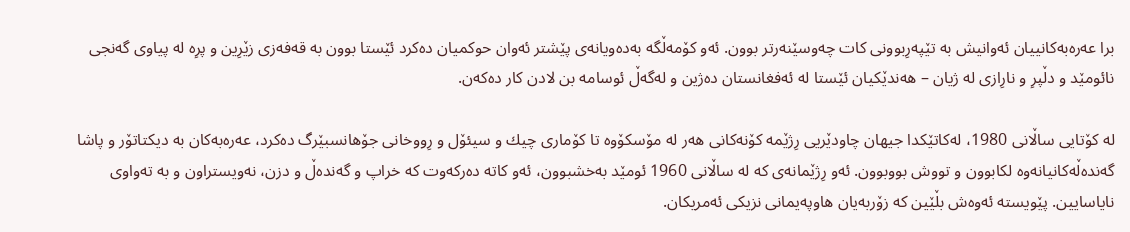برا عه‌ره‌به‌كانییان ئه‌وانیش به‌ تێپه‌رِبوونى كات چه‌وسێنه‌رتر بوون. ئه‌و كۆمه‌ڵگه‌ به‌ده‌ویانه‌ى پێشتر ئه‌وان حوكمیان ده‌كرد ئێستا بوون به‌ قه‌فه‌زى زێرِین و پرِه‌ له‌ پیاوى گه‌نجى نائومێد و دڵپرِ و نارِازى له‌ ژیان – هه‌ندێكیان ئێستا له‌ ئه‌فغانستان ده‌ژین و له‌گه‌ڵ ئوسامه‌ بن لادن كار ده‌كه‌ن.

له‌ كۆتایی ساڵانى 1980، له‌كاتێكدا جیهان چاودێریى رِژێمه‌ كۆنه‌كانى هه‌ر له‌ مۆسكۆوه‌ تا كۆمارى چیك و سیئۆل و رِووخانى جۆهانسبێرگ ده‌كرد، عه‌ره‌به‌كان به‌ دیكتاتۆر و پاشا گه‌نده‌ڵه‌كانیانه‌وه‌ لكابوون و تووش بووبوون. ئه‌و رِژێمانه‌ى كه‌ له‌ ساڵانى 1960 ئومێد به‌خشبوون، ئه‌و كاته‌ ده‌ركه‌وت كه‌ خراپ و گه‌نده‌ڵ و دزن، نه‌ویستراون و به‌ ته‌واوى نایاسایین. پێویسته‌ ئه‌وه‌ش بڵێین كه‌ زۆربه‌یان هاوپه‌یمانى نزیكى ئه‌مریكان.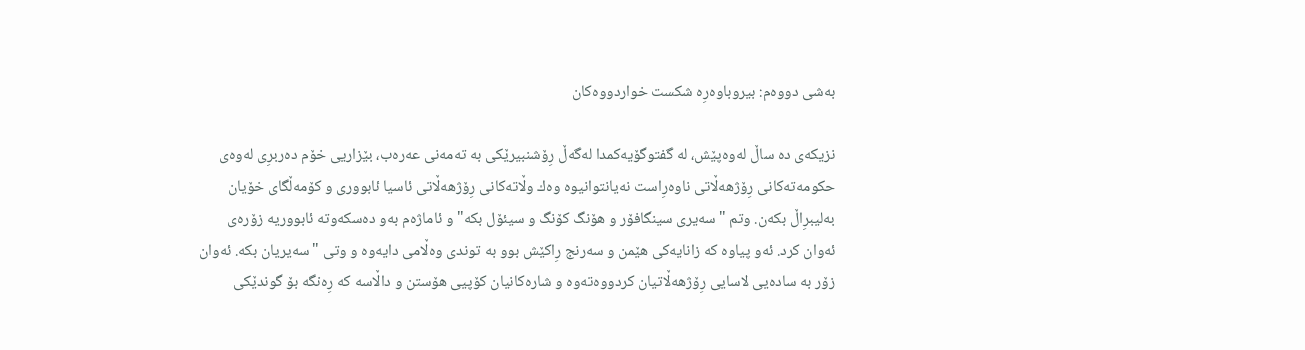به‌شى دووه‌م: بیروباوه‌رِه‌ شكست خواردووه‌كان

نزیكه‌ى ده‌ ساڵ له‌وه‌پێش، له‌ گفتوگۆیه‌كمدا له‌گه‌ڵ رِۆشنبیرێكى به‌ ته‌مه‌نى عه‌ره‌ب، بێزاریى خۆم ده‌ربرِى له‌وه‌ى حكومه‌ته‌كانى رِۆژهه‌ڵاتى ناوه‌رِاست نه‌یانتوانیوه‌ وه‌ك وڵاته‌كانى رِۆژهه‌ڵاتى ئاسیا ئابوورى و كۆمه‌ڵگاى خۆیان به‌لیبرِاڵ بكه‌ن. وتم "سه‌یرى سینگافۆر و هۆنگ كۆنگ و سیئۆل بكه‌" و ئاماژه‌م به‌و ده‌سكه‌وته‌ ئابووریه‌ زۆره‌ى ئه‌وان كرد. ئه‌و پیاوه‌ كه‌ زانایه‌كى هێمن و سه‌رنج رِاكێش بوو به‌ توندى وه‌ڵامى دایه‌وه‌ و وتى "سه‌یریان بكه‌. ئه‌وان زۆر به‌ ساده‌یى لاسایی رِۆژهه‌ڵاتیان كردووه‌ته‌وه‌ و شاره‌كانیان كۆپیى هۆستن و داڵاسه‌ كه‌ رِه‌نگه‌ بۆ گوندێكى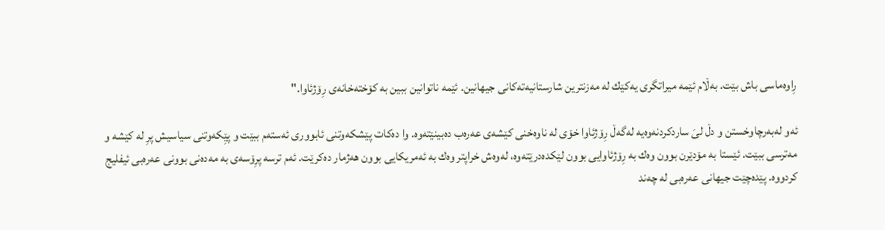رِاوه‌ماسى باش بێت. به‌ڵام ئێمه‌ میراتگرى یه‌كێك له‌ مه‌زنترین شارستانیه‌ته‌كانى جیهانین. ئێمه‌ ناتوانین ببین به‌ كۆخته‌خانه‌ى رِۆژئاوا."

ئه‌و له‌به‌رچاوخستن و دڵ لىَ ساردكردنه‌وه‌یه‌ له‌گه‌ڵ رِۆژئاوا خۆى له‌ ناوه‌خنى كێشه‌ى عه‌ره‌ب ده‌بینێته‌وه‌. وا ده‌كات پێشكه‌وتنى ئابوورى ئه‌سته‌م ببێت و پێِكه‌وتنى سیاسیش پرِ له‌ كێشه‌ و مه‌ترسى ببێت. ئێستا به‌ مۆدێرن بوون وه‌ك به‌ رِۆژئاوایی بوون لێكده‌درێته‌وه‌، له‌وه‌ش خراپتر وه‌ك به‌ ئه‌مریكایی بوون هه‌ژمار ده‌كرێت. ئه‌م ترسه‌ پرِۆسه‌ى به‌ مه‌ده‌نى بوونى عه‌ره‌بى ئیفلیج كردووه‌. پێده‌چێت جیهانى عه‌ره‌بى له‌ چه‌ند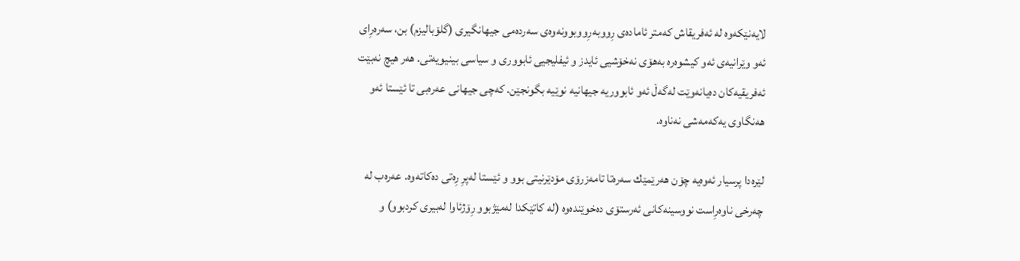لایه‌نێكه‌وه‌ له‌ ئه‌فریقاش كه‌متر ئاماده‌ى رِووبه‌رِووبوونه‌وه‌ى سه‌رده‌مى جیهانگیرى (گلۆبالیزم) بن، سه‌ره‌رِاى ئه‌و وێرانیه‌ى ئه‌و كیشوه‌ره‌ به‌هۆى نه‌خۆشیى ئایدز و ئیفلیجیى ئابوورى و سیاسى بینیویه‌تى. هه‌ر هیچ نه‌بێت ئه‌فریقیه‌كان ده‌یانه‌وێت له‌گه‌ڵ ئه‌و ئابووریه‌ جیهانیه‌ نوێیه‌ بگونجێن. كه‌چى جیهانى عه‌ره‌بى تا ئێستا ئه‌و هه‌نگاوى یه‌كه‌مه‌شى نه‌ناوه‌.

لێره‌دا پرسیار ئه‌وه‌یه‌ چۆن هه‌رێمێك سه‌ره‌تا تامه‌زرۆى مۆدێرنیتى بوو و ئێستا له‌پرِ رِه‌تى ده‌كاته‌وه‌. عه‌ره‌ب له‌ چه‌رخى ناوه‌رِاست نووسینه‌كانى ئه‌رستۆى ده‌خوێنده‌وه‌ (له‌ كاتێكدا له‌مێژبوو رِۆژئاوا له‌بیرى كردبوو) و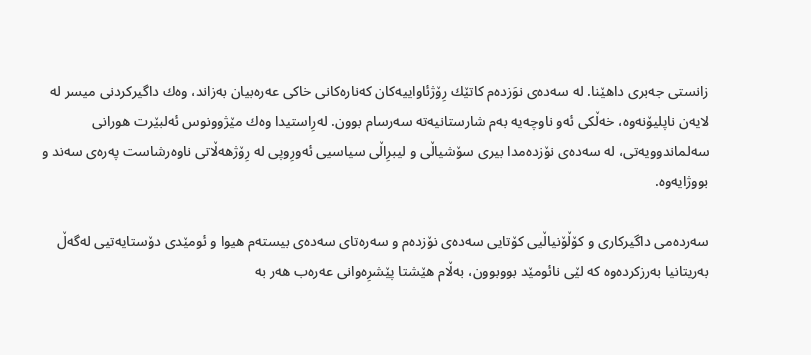زانستى جه‌برى داهێنا. له‌ سه‌ده‌ى نوَزده‌م كاتێك رِۆژئاواییه‌كان كه‌ناره‌كانى خاكى عه‌ره‌بیان به‌زاند، وه‌ك داگیركردنى میسر له‌ لایه‌ن ناپلیۆنه‌وه‌، خه‌ڵكى ئه‌و ناوچه‌یه‌ به‌م شارستانیه‌ته‌ سه‌رسام بوون. له‌رِاستیدا وه‌ك مێژوونوس ئه‌لبێرت هورانى سه‌لماندوویه‌تى، له‌ سه‌ده‌ى نۆزده‌مدا بیرى سۆشیاڵى و لیبرِاڵى سیاسیى ئه‌ورِوپى له‌ رِۆژهه‌ڵاتى ناوه‌رشاست په‌ره‌ى سه‌ند و بووژایه‌وه‌.

سه‌رده‌مى داگیركارى و كۆڵۆنیاڵیى كۆتایی سه‌ده‌ى نۆزده‌م و سه‌ره‌تاى سه‌ده‌ى بیسته‌م هیوا و ئومێدى دۆستایه‌تیى له‌گه‌ڵ به‌ریتانیا به‌رزكرده‌وه‌ كه‌ لێى نائومێد بووبوون، به‌ڵام هێشتا پێشرِه‌وانى عه‌ره‌ب هه‌ر به‌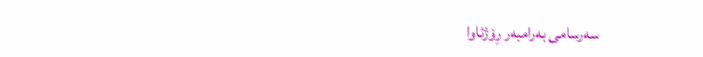سه‌رسامى به‌رامبه‌ر رِۆژئاوا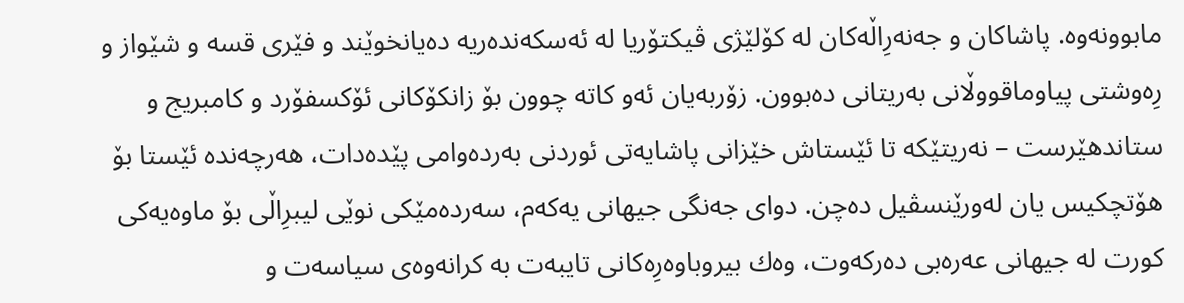مابوونه‌وه‌. پاشاكان و جه‌نه‌رِاڵه‌كان له‌ كۆلێژى ڤیكتۆریا له‌ ئه‌سكه‌نده‌ریه‌ ده‌یانخوێند و فێرى قسه‌ و شێواز و رِه‌وشتى پیاوماقووڵانى به‌ریتانى ده‌بوون. زۆربه‌یان ئه‌و كاته‌ چوون بۆ زانكۆكانى ئۆكسفۆرد و كامبریج و ستاندهێرست – نه‌ریتێكه‌ تا ئێستاش خێزانى پاشایه‌تى ئوردنى به‌رده‌وامى پێده‌دات، هه‌رچه‌نده‌ ئێستا بۆ هۆتچكیس یان له‌ورێنسڤیل ده‌چن. دواى جه‌نگى جیهانى یه‌كه‌م، سه‌رده‌مێكى نوێى لیبرِاڵى بۆ ماوه‌یه‌كى كورت له‌ جیهانى عه‌ره‌بى ده‌ركه‌وت، وه‌ك بیروباوه‌رِه‌كانى تایبه‌ت به‌ كرانه‌وه‌ى سیاسه‌ت و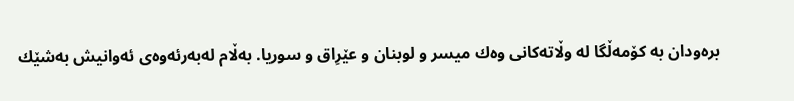بره‌ودان به‌ كۆمه‌ڵگا له‌ وڵاته‌كانى وه‌ك میسر و لوبنان و عێرِاق و سوریا. به‌ڵام له‌به‌رئه‌وه‌ى ئه‌وانیش به‌شێك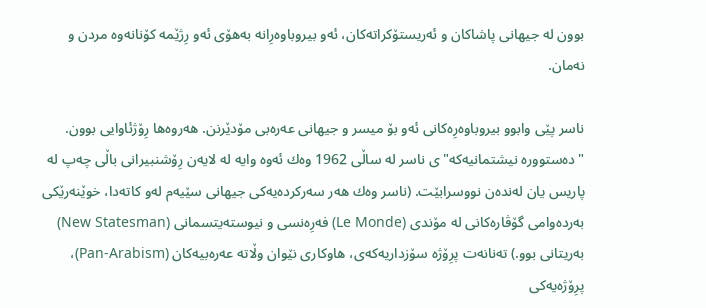بوون له‌ جیهانى پاشاكان و ئه‌ریستۆكراته‌كان، ئه‌و بیروباوه‌رِانه‌ به‌هۆى ئه‌و رِژێمه‌ كۆنانه‌وه‌ مردن و نه‌مان.

ناسر پێى وابوو بیروباوه‌رِه‌كانى ئه‌و بۆ میسر و جیهانى عه‌ره‌بى مۆدێرنن. هه‌روه‌ها رِۆژئاوایی بوون. "ده‌ستووره‌ نیشتمانیه‌كه‌"ى ناسر له‌ ساڵى 1962 وه‌ك ئه‌وه‌ وایه‌ له‌ لایه‌ن رِۆشنبیرانى باڵى چه‌پ له‌ پاریس یان له‌نده‌ن نووسرابێت. (ناسر وه‌ك هه‌ر سه‌ركرده‌یه‌كى جیهانى سێیه‌م له‌و كاته‌دا، خوێنه‌رێكى به‌رده‌وامى گۆڤاره‌كانى له‌ مۆندى (Le Monde) فه‌رِه‌نسى و نیوسته‌یتسمانى (New Statesman) به‌ریتانى بوو.) ته‌نانه‌ت پرِۆژه‌ سۆزداریه‌كه‌ى، هاوكارى نێوان وڵاته‌ عه‌ره‌بیه‌كان (Pan-Arabism)، پرِۆژه‌یه‌كى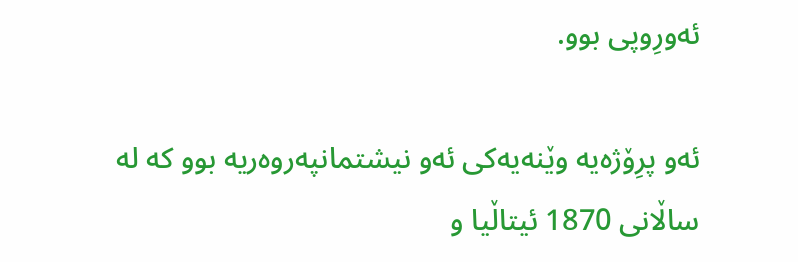ئه‌ورِوپى بوو.

ئه‌و پرِۆژه‌یه‌ وێنه‌یه‌كى ئه‌و نیشتمانپه‌روه‌ریه‌ بوو كه‌ له‌ ساڵانى 1870 ئیتاڵیا و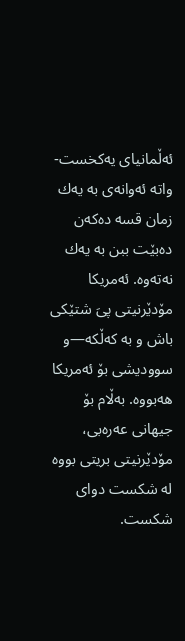ئه‌ڵمانیاى یه‌كخست- واته‌ ئه‌وانه‌ى به‌ یه‌ك زمان قسه‌ ده‌كه‌ن ده‌بێت ببن به‌ یه‌ك نه‌ته‌وه‌. ئه‌مریكا مۆدێرنیتى پىَ شتێكى باش و به‌ كه‌ڵكه‌—و سوودیشى بۆ ئه‌مریكا هه‌بووه‌. به‌ڵام بۆ جیهانى عه‌ره‌بى، مۆدێرنیتى بریتى بووه‌ له‌ شكست دواى شكست.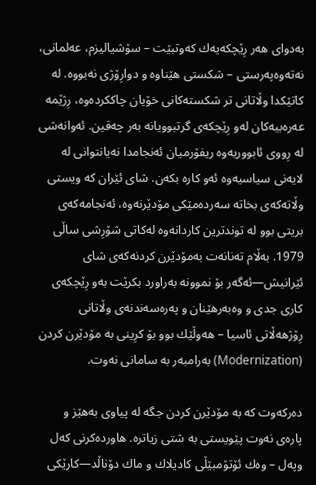به‌دواى هه‌ر رِێچكه‌یه‌ك كه‌وتبێت – سۆشیالیزم، عه‌لمانى، نه‌ته‌وه‌په‌رستى – شكستى هێناوه‌ و دوارِۆژى نه‌بووه‌. له‌ كاتێكدا وڵاتانى تر شكسته‌كانى خۆیان چاككرده‌وه‌، رِژێمه‌ عه‌ره‌بیه‌كان له‌و رِێچكه‌ى گرتبوویانه‌ به‌ر چه‌قین. ئه‌وانه‌شى له‌ رِووى ئابووریه‌وه‌ ریفۆرمیان ئه‌نجامدا نه‌یانتوانى له‌ لایه‌نى سیاسیه‌وه‌ ئه‌و كاره‌ بكه‌ن. شاى ئێران كه‌ ویستى وڵاته‌كه‌ى بخاته‌ سه‌رده‌مێكى مۆدێرنه‌وه‌، ئه‌نجامه‌كه‌ى بریتى بوو له‌ توندترین كاردانه‌وه‌ له‌كاتى شۆرِشى ساڵى 1979. به‌ڵام ته‌نانه‌ت به‌مۆدێرن كردنه‌كه‌ى شاى ئێرانیش—ئه‌گه‌ر بۆ نموونه‌ به‌راورد بكرێت به‌و رِێچكه‌ى كارى جدى و وه‌به‌رهێنان و په‌ره‌سه‌ندنه‌ى وڵاتانى رِۆژهه‌ڵاتى ئاسیا – هه‌وڵێك بوو بۆ كرِینى به‌ مۆدێرن كردن (Modernization) به‌رامبه‌ر به‌ سامانى نه‌وت.

ده‌ركه‌وت كه‌ به‌ مۆدێرن كردن جگه‌ له‌ پیاوى به‌هێز و پاره‌ى نه‌وت پێویستى به‌ شتى زیاتره‌. هاورده‌كرنى كه‌ل وپه‌ل – وه‌ك ئۆتۆمبێڵى كادیلاك و ماك دۆناڵد—كارێكى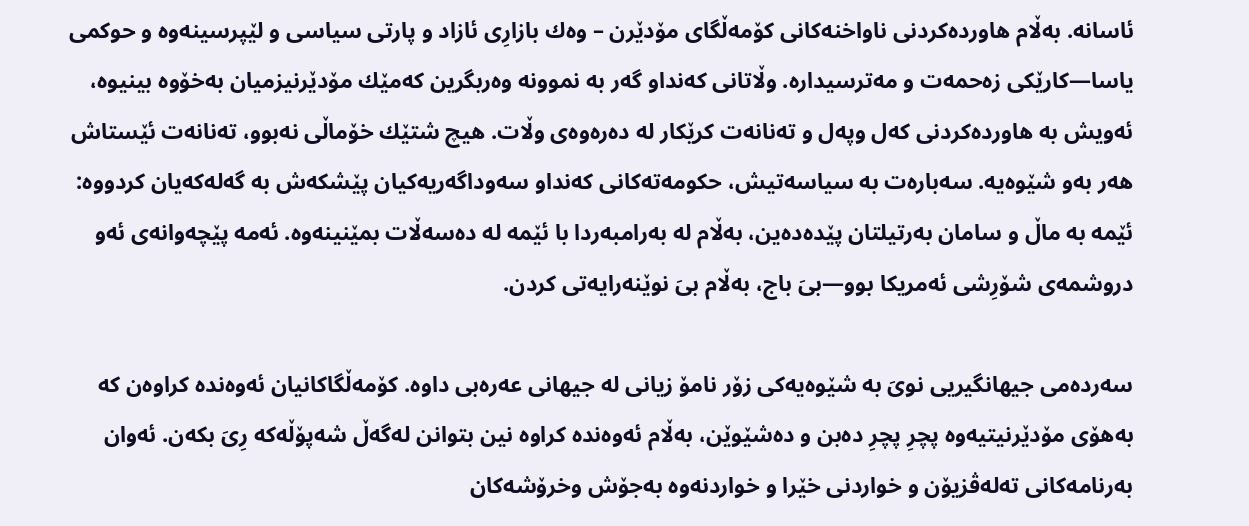ئاسانه‌. به‌ڵام هاورده‌كردنى ناواخنه‌كانى كۆمه‌ڵگاى مۆدێرن – وه‌ك بازارِى ئازاد و پارتى سیاسى و لێپرسینه‌وه‌ و حوكمى یاسا—كارێكى زه‌حمه‌ت و مه‌ترسیداره‌. وڵاتانى كه‌نداو گه‌ر به‌ نموونه‌ وه‌ربگرین كه‌مێك مۆدێرنیزمیان به‌خۆوه‌ بینیوه‌، ئه‌ویش به‌ هاورده‌كردنى كه‌ل وپه‌ل و ته‌نانه‌ت كرێكار له‌ ده‌ره‌وه‌ى وڵات. هیچ شتێك خۆماڵى نه‌بوو، ته‌نانه‌ت ئێستاش هه‌ر به‌و شێوه‌یه‌. سه‌باره‌ت به‌ سیاسه‌تیش، حكومه‌ته‌كانى كه‌نداو سه‌وداگه‌ریه‌كیان پێشكه‌ش به‌ گه‌له‌كه‌یان كردووه‌: ئێمه‌ به‌ ماڵ و سامان به‌رتیلتان پێده‌ده‌ین، به‌ڵام له‌ به‌رامبه‌ردا با ئێمه‌ له‌ ده‌سه‌ڵات بمێنینه‌وه‌. ئه‌مه‌ پێچه‌وانه‌ى ئه‌و دروشمه‌ى شۆرِشى ئه‌مریكا بوو—بىَ باج، به‌ڵام بىَ نوێنه‌رایه‌تى كردن.

سه‌رده‌مى جیهانگیریى نوىَ به‌ شێوه‌یه‌كى زۆر نامۆ زیانى له‌ جیهانى عه‌ره‌بى داوه‌. كۆمه‌ڵگاكانیان ئه‌وه‌نده‌ كراوه‌ن كه‌ به‌هۆى مۆدێرنیتیه‌وه‌ پچرِ پچرِ ده‌بن و ده‌شێوێن، به‌ڵام ئه‌وه‌نده‌ كراوه‌ نین بتوانن له‌گه‌ڵ شه‌پۆڵه‌كه‌ رِىَ بكه‌ن. ئه‌وان به‌رنامه‌كانى ته‌له‌ڤزیۆن و خواردنى خێرا و خواردنه‌وه‌ به‌جۆش وخرۆشه‌كان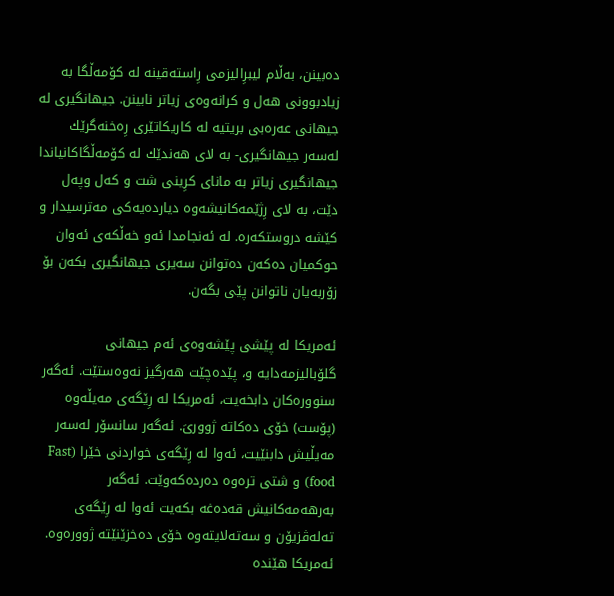ده‌بینن، به‌ڵام لیبرِالیزمى رِاسته‌قینه‌ له‌ كۆمه‌ڵگا به‌ زیادبوونى هه‌ل و كرانه‌وه‌ى زیاتر نابینن. جیهانگیرى له‌ جیهانى عه‌ره‌بى بریتیه‌ له‌ كاریكاتێرى رِه‌خنه‌گرێك له‌سه‌ر جیهانگیرى- به‌ لاى هه‌ندێك له‌ كۆمه‌ڵگاكانیاندا جیهانگیرى زیاتر به‌ ماناى كرِینى شت و كه‌ل وپه‌ل دێت، به‌ لاى رِژێمه‌كانیشه‌وه‌ دیارده‌یه‌كى مه‌ترسیدار و كێشه‌ دروستكه‌ره‌. له‌ ئه‌نجامدا ئه‌و خه‌ڵكه‌ى ئه‌وان حوكمیان ده‌كه‌ن ده‌توانن سه‌یرى جیهانگیرى بكه‌ن بۆ زۆربه‌یان ناتوانن پێى بگه‌ن.

ئه‌مریكا له‌ پێشى پێشه‌وه‌ى ئه‌م جیهانى گلۆبالیزمه‌دایه‌ و، پێده‌چێت هه‌رگیز نه‌وه‌ستێت. ئه‌گه‌ر سنووره‌كان دابخه‌یت، ئه‌مریكا له‌ رِێگه‌ى مه‌یڵه‌وه‌ (پۆست) خۆى ده‌كاته‌ ژوورىَ. ئه‌گه‌ر سانسۆر له‌سه‌ر مه‌یڵیش دابنێیت، ئه‌وا له‌ رِێگه‌ى خواردنى خێرا (Fast food) و شتى تره‌وه‌ ده‌رده‌كه‌وێت. ئه‌گه‌ر به‌رهه‌مه‌كانیش قه‌ده‌غه‌ بكه‌یت ئه‌وا له‌ رِێگه‌ى ته‌له‌ڤزیۆن و سه‌ته‌لایته‌وه‌ خۆى ده‌خزێنێته‌ ژووره‌وه‌. ئه‌مریكا هێنده‌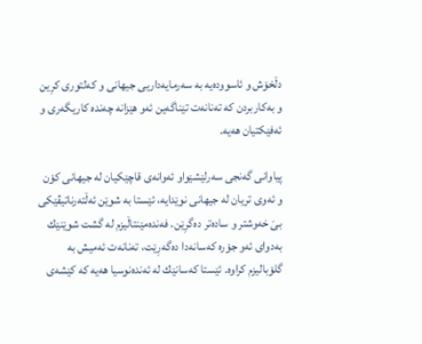دڵخۆش و ئاسووده‌یه‌ به‌ سه‌رمایه‌داریى جیهانى و كه‌لتورى كرِین و به‌كاربردن كه‌ ته‌نانه‌ت تێناگه‌ین ئه‌و هێزانه‌ چه‌نده‌ كاریگه‌رى و ئه‌فێكتیان هه‌یه‌.

پیاوانى گه‌نجى سه‌رلێشێواو ئه‌وانه‌ى قاچێكیان له‌ جیهانى كۆن و ئه‌وى تریان له‌ جیهانى نوێدایه‌، ئێستا به‌ شوێن ئه‌ڵته‌رناتیڤێكى بىَ خه‌وشتر و ساده‌تر ده‌گرِێن. فه‌نده‌مێنتاڵیزم له‌ گشت شوێنێك به‌دواى ئه‌و جۆره‌ كه‌سانه‌دا ده‌گه‌رِێت، ته‌نانه‌ت ئه‌میش به‌ گلۆبالیزم كراوه‌. ئێستا كه‌سانێك له‌ ئه‌نده‌نوسیا هه‌یه‌ كه‌ كێشه‌ى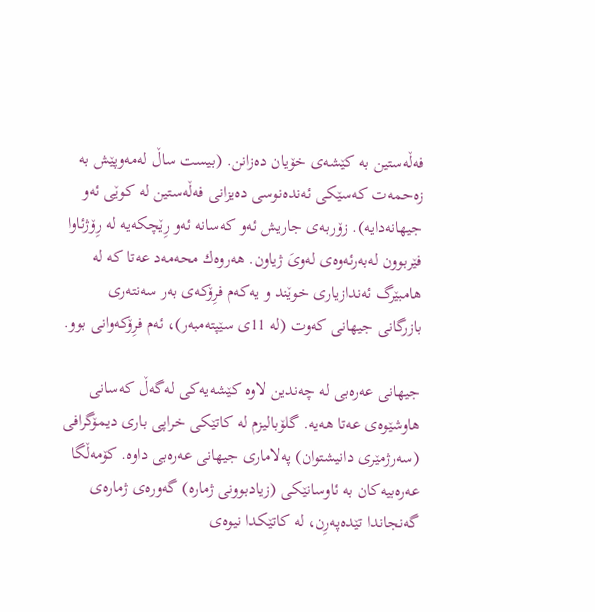فه‌ڵه‌ستین به‌ كێشه‌ى خۆیان ده‌زانن. (بیست ساڵ له‌مه‌وپێش به‌ زه‌حمه‌ت كه‌سێكى ئه‌نده‌نوسى ده‌یزانى فه‌ڵه‌ستین له‌ كوێى ئه‌و جیهانه‌دایه‌). زۆربه‌ى جاریش ئه‌و كه‌سانه‌ ئه‌و رِێچكه‌یه‌ له‌ رِۆژئاوا فێربوون له‌به‌رئه‌وه‌ى له‌وىَ ژیاون. هه‌روه‌ك محه‌مه‌د عه‌تا كه‌ له‌ هامبێرگ ئه‌ندازیارى خوێند و یه‌كه‌م فرِۆكه‌ى به‌ر سه‌نته‌رى بازرگانى جیهانى كه‌وت (له‌ 11ى سێپته‌مبه‌ر)، ئه‌م فرِۆكه‌وانى بوو.

جیهانى عه‌ره‌بى له‌ چه‌ندین لاوه‌ كێشه‌یه‌كى له‌گه‌ڵ كه‌سانى هاوشێوه‌ى عه‌تا هه‌یه‌. گلۆبالیزم له‌ كاتێكى خراپى بارى دیمۆگرافى (سه‌رژمێرى دانیشتوان) په‌لامارى جیهانى عه‌ره‌بى داوه‌. كۆمه‌ڵگا عه‌ره‌بیه‌كان به‌ ئاوسانێكى (زیادبوونى ژماره‌) گه‌وره‌ى ژماره‌ى گه‌نجاندا تێده‌په‌رِن، له‌ كاتێكدا نیوه‌ى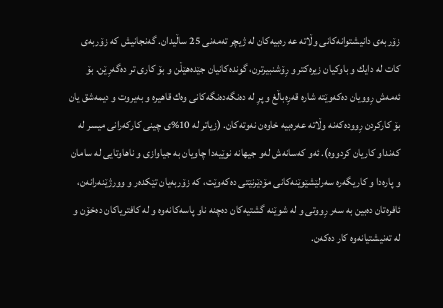زۆربه‌ى دانیشتوانه‌كانى وڵاته‌ عه‌ ره‌بیه‌كان له‌ ژیچر ته‌مه‌نى 25 ساڵیدان. گه‌نجانیش كه‌ زۆربه‌ى كات له‌ دایك و باوكیان زیره‌كتر و رِۆشنبیرترن، گونده‌كانیان جێده‌هێڵن و بۆ كارى تر ده‌گه‌رِێن. بۆ ئه‌مه‌ش رِوویان ده‌كه‌وێته‌ شاره‌ قه‌رِه‌باڵغ و پرِ له‌ ده‌نگه‌ده‌نگه‌كانى وه‌ك قاهیره‌ و به‌یروت و دیمه‌شق یان بۆ كاركردن رِووده‌كه‌نه‌ وڵاته‌ عه‌ره‌بیه‌ خاوه‌ن نه‌وته‌كان. (زیاتر له‌ 10%ى چینى كاركه‌رانى میسر له‌ كه‌نداو كاریان كردووه‌). ئه‌و كه‌سانه‌ش له‌و جیهانه‌ نوێیه‌دا چاویان به‌ جیاوازى و ناهاوتایى له‌ سامان و پاره‌دا و كاریگه‌ره‌ سه‌رلێشێوێنه‌كانى مۆدێرنێتى ده‌كه‌وێت، كه‌ زۆربه‌یان تێكده‌ر و وورژێنه‌رانه‌ن، ئافره‌تان ده‌بین به‌ سه‌ر رِووتى و له‌ شوێنه‌ گشتیه‌كان ده‌چنه‌ ناو پاسه‌كانه‌وه‌ و له‌ كافتریاكان ده‌خۆن و له‌ ته‌نیشتیانه‌وه‌ كار ده‌كه‌ن.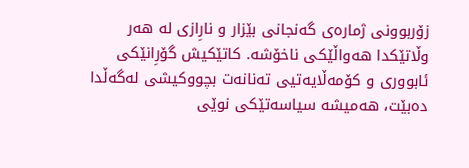زۆربوونى ژماره‌ى گه‌نجانى بێزار و نارِازى له‌ هه‌ر وڵاتێكدا هه‌واڵێكى ناخۆشه‌. كاتێكیش گۆرِانێكى ئابوورى و كۆمه‌ڵایه‌تیى ته‌نانه‌ت بچووكیشى له‌گه‌ڵدا ده‌بێت، هه‌میشه‌ سیاسه‌تێكى نوێى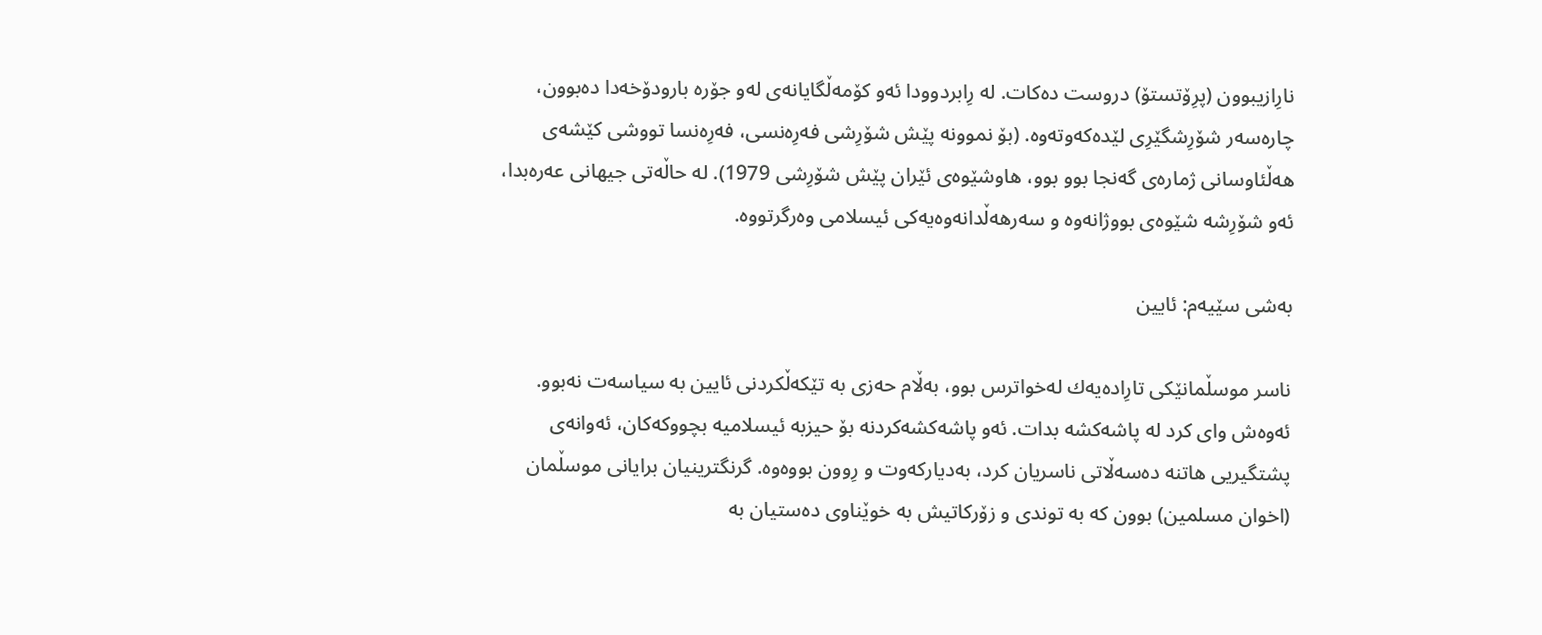نارِازیبوون (پرِۆتستۆ) دروست ده‌كات. له‌ رِابردوودا ئه‌و كۆمه‌ڵگایانه‌ى له‌و جۆره‌ بارودۆخه‌دا ده‌بوون، چاره‌سه‌ر شۆرِشگێرِى لێده‌كه‌وته‌وه‌. (بۆ نموونه‌ پێش شۆرِشى فه‌رِه‌نسى، فه‌رِه‌نسا تووشى كێشه‌ى هه‌ڵئاوسانى ژماره‌ى گه‌نجا بوو بوو، هاوشێوه‌ى ئێران پێش شۆرِشى 1979). له‌ حاڵه‌تى جیهانى عه‌ره‌بدا، ئه‌و شۆرِشه‌ شێوه‌ى بووژانه‌وه‌ و سه‌رهه‌ڵدانه‌وه‌یه‌كى ئیسلامى وه‌رگرتووه‌.

به‌شى سێیه‌م: ئایین

ناسر موسڵمانێكى تارِاده‌یه‌ك له‌خواترس بوو، به‌ڵام حه‌زى به‌ تێكه‌ڵكردنى ئایین به‌ سیاسه‌ت نه‌بوو. ئه‌وه‌ش واى كرد له‌ پاشه‌كشه‌ بدات. ئه‌و پاشه‌كشه‌كردنه‌ بۆ حیزبه‌ ئیسلامیه‌ بچووكه‌كان، ئه‌وانه‌ى پشتگیریى هاتنه‌ ده‌سه‌ڵاتى ناسریان كرد، به‌دیاركه‌وت و رِوون بووه‌وه‌. گرنگترینیان برایانى موسڵمان (اخوان مسلمین) بوون كه‌ به‌ توندى و زۆركاتیش به‌ خوێناوى ده‌ستیان به‌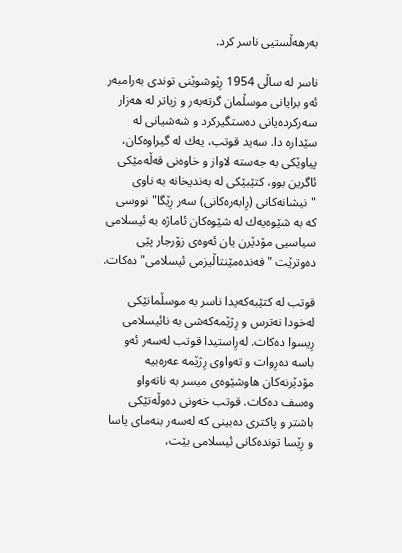به‌رهه‌ڵستیى ناسر كرد.

ناسر له‌ ساڵى 1954 رِێوشوێنى توندى به‌رامبه‌ر ئه‌و برایانى موسڵمان گرته‌به‌ر و زیاتر له‌ هه‌زار سه‌ركرده‌یانى ده‌ستگیركرد و شه‌شیانى له‌ سێداره‌ دا. سه‌ید قوتب، یه‌ك له‌ گیراوه‌كان، پیاوێكى به‌ جه‌سته‌ لاواز و خاوه‌نى قه‌ڵه‌مێكى ئاگرین بوو، كتێبێكى له‌ به‌ندیخانه‌ به‌ ناوى "نیشانه‌كانى (رِابه‌ره‌كانى) سه‌ر رِێگا" نووسى كه‌ به‌ شێوه‌یه‌ك له‌ شێوه‌كان ئاماژه‌ به‌ ئیسلامى سیاسیى مۆدێرن یان ئه‌وه‌ى زۆرجار پێى ده‌وترێت "فه‌نده‌مێنتاڵیزمى ئیسلامى" ده‌كات.

قوتب له‌ كتێبه‌كه‌یدا ناسر به‌ موسڵمانێكى له‌خودا نه‌ترس و رِژێمه‌كه‌شى به‌ نائیسلامى رِیسوا ده‌كات. له‌رِاستیدا قوتب له‌سه‌ر ئه‌و باسه‌ ده‌رِوات و ته‌واوى رِژێمه‌ عه‌ره‌بیه‌ مۆدێرنه‌كان هاوشێوه‌ى میسر به‌ ناته‌واو وه‌سف ده‌كات. قوتب خه‌ونى ده‌وڵه‌تێكى باشتر و پاكترى ده‌بینى كه‌ له‌سه‌ر بنه‌ماى یاسا و رِێسا تونده‌كانى ئیسلامى بێت،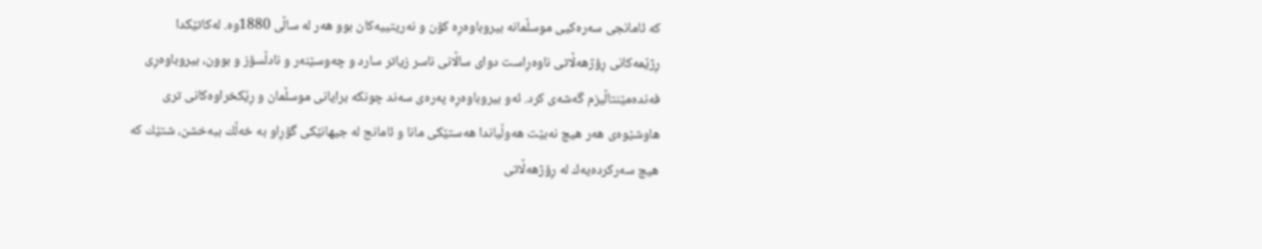كه‌ ئامانجى سه‌ره‌كیى موسڵمانه‌ بیروباوه‌رِه‌ كۆن و نه‌ریتییه‌كان بوو هه‌ر له‌ ساڵى 1880وه‌. له‌كاتێكدا رِژێمه‌كانى رِۆژهه‌ڵاتى ناوه‌رِاست دواى ساڵانى ناسر زیاتر سارد و چه‌وسێنه‌ر و نادڵسۆز و بوون، بیروباوه‌رِى فه‌نده‌مێنتاڵیزم گه‌شه‌ى كرد. ئه‌و بیروباوه‌رِه‌ په‌ره‌ى سه‌ند چونكه‌ برایانى موسڵمان و رِێكخراوه‌كانى ترى هاوشێوه‌ى هه‌ر هیچ نه‌بێت هه‌وڵیاندا هه‌ستێكى مانا و ئامانج له‌ جیهانێكى گۆرِاو به‌ خه‌ڵك ببه‌خشن، شتێك كه‌ هیچ سه‌ركرده‌یه‌ك له‌ رِۆژهه‌ڵاتى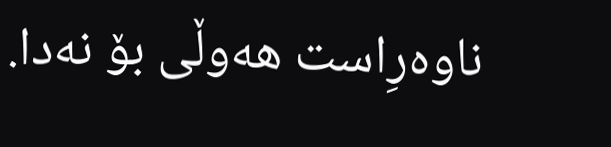ناوه‌رِاست هه‌وڵى بۆ نه‌دا.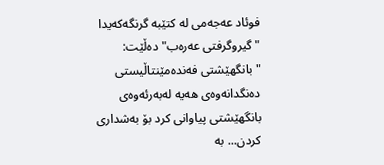فوئاد عه‌جه‌مى له‌ كتێبه‌ گرنگه‌كه‌یدا "گیروگرفتى عه‌ره‌ب" ده‌ڵێت: "بانگهێشتى فه‌نده‌مێنتاڵیستى ده‌نگدانه‌وه‌ى هه‌یه‌ له‌به‌رئه‌وه‌ى بانگهێشتى پیاوانى كرد بۆ به‌شدارى كردن... به‌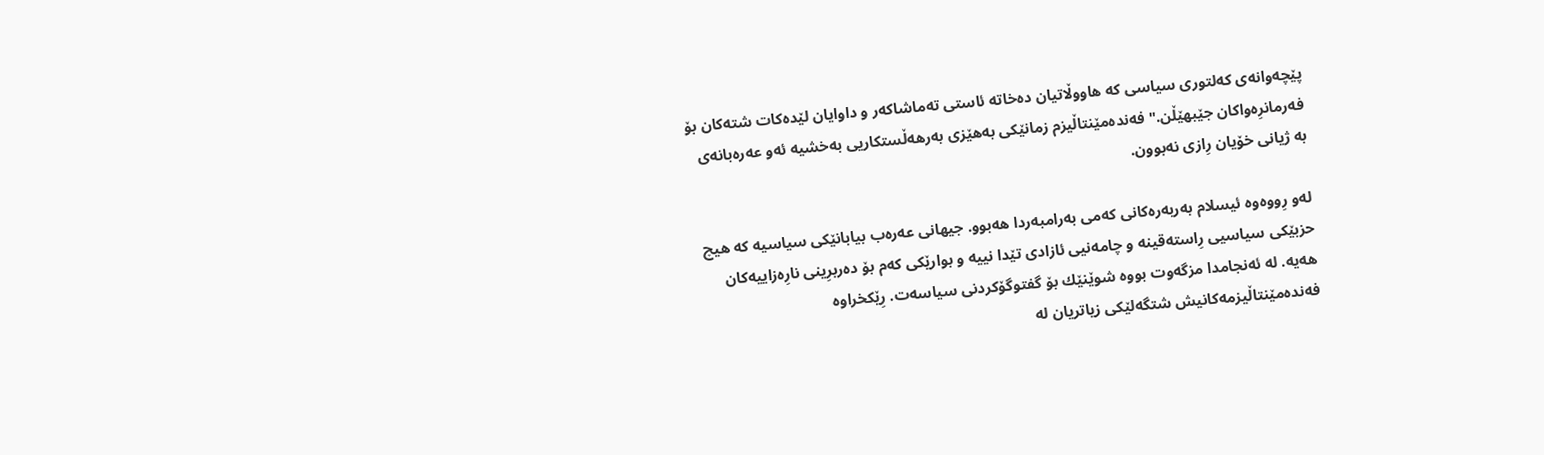پێچه‌وانه‌ى كه‌لتورى سیاسى كه‌ هاووڵاتیان ده‌خاته‌ ئاستى ته‌ماشاكه‌ر و داوایان لێده‌كات شته‌كان بۆ فه‌رمانرِه‌واكان جێبهێڵن." فه‌نده‌مێنتاڵیزم زمانێكى به‌هێزى به‌رهه‌ڵستكاریى به‌خشیه‌ ئه‌و عه‌ره‌بانه‌ى به‌ ژیانى خۆیان رِازى نه‌بوون.

له‌و رِووه‌وه‌ ئیسلام به‌ربه‌ره‌كانى كه‌مى به‌رامبه‌ردا هه‌بوو. جیهانى عه‌ره‌ب بیابانێكى سیاسیه‌ كه‌ هیچ حزبێكى سیاسیى رِاسته‌قینه‌ و چامه‌نیى ئازادى تێدا نییه‌ و بوارێكى كه‌م بۆ ده‌ربرِینى نارِه‌زاییه‌كان هه‌یه‌. له‌ ئه‌نجامدا مزگه‌وت بووه‌ شوێنێك بۆ گفتوگۆكردنى سیاسه‌ت. رِێكخراوه‌ فه‌نده‌مێنتاڵیزمه‌كانیش شتگه‌لێكى زیاتریان له‌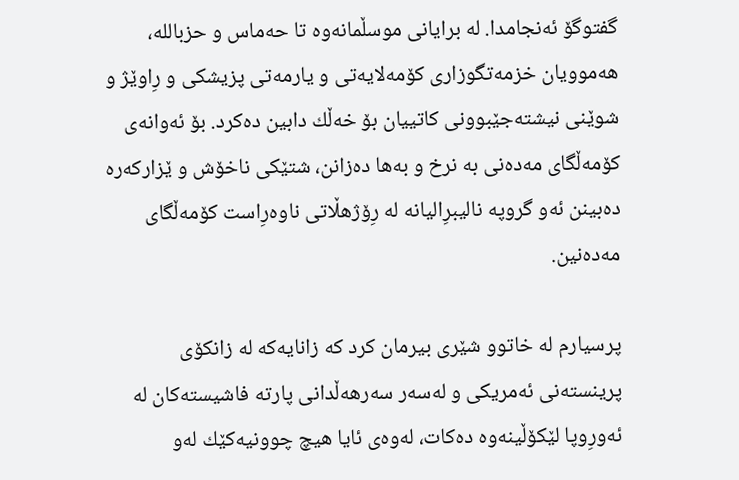گفتوگۆ ئه‌نجامدا. له‌ برایانى موسڵمانه‌وه‌ تا حه‌ماس و حزبالله‌، هه‌موویان خزمه‌تگوزارى كۆمه‌لایه‌تى و یارمه‌تى پزیشكى و رِاوێژ و شوێنى نیشته‌جێبوونى كاتییان بۆ خه‌ڵك دابین ده‌كرد. بۆ ئه‌وانه‌ى كۆمه‌ڵگاى مه‌ده‌نى به‌ نرخ و به‌ها ده‌زانن، شتێكى ناخۆش و ێزاركه‌ره‌ ده‌بینن ئه‌و گروپه‌ نالیبرِالیانه‌ له‌ رِۆژهڵاتى ناوه‌رِاست كۆمه‌ڵگاى مه‌ده‌نین.

پرسیارم له‌ خاتوو شێرى بیرمان كرد كه‌ زانایه‌كه‌ له‌ زانكۆى پرینسته‌نى ئه‌مریكى و له‌سه‌ر سه‌رهه‌ڵدانى پارته‌ فاشیسته‌كان له‌ ئه‌ورِوپا لێكۆڵینه‌وه‌ ده‌كات، له‌وه‌ى ئایا هیچ چوونیه‌كێك له‌و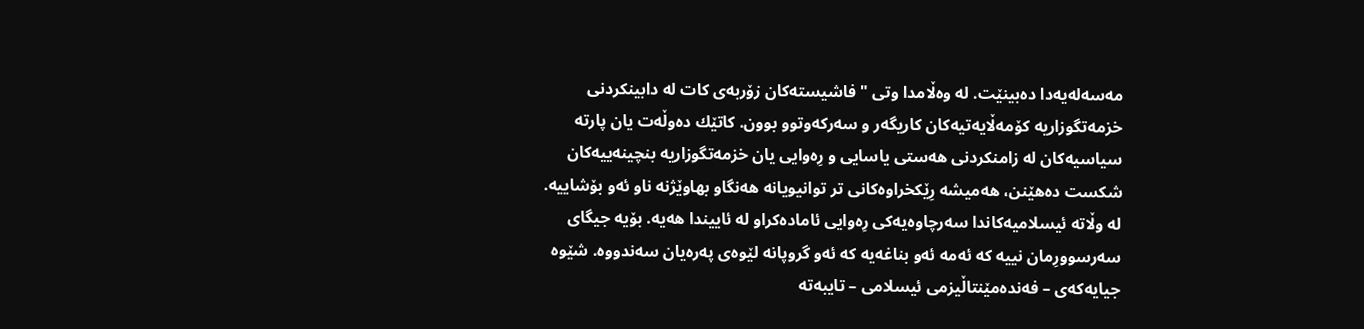مه‌سه‌له‌یه‌دا ده‌بینێت. له‌ وه‌ڵامدا وتى "فاشیسته‌كان زۆربه‌ى كات له‌ دابینكردنى خزمه‌تگوزاریه‌ كۆمه‌ڵایه‌تیه‌كان كاریگه‌ر و سه‌ركه‌وتوو بوون. كاتێك ده‌وڵه‌ت یان پارته‌ سیاسیه‌كان له‌ زامنكردنى هه‌ستى یاسایی و رِه‌وایی یان خزمه‌تگوزاریه‌ بنچینه‌ییه‌كان شكست ده‌هێنن، هه‌میشه‌ رِێكخراوه‌كانى تر توانیویانه‌ هه‌نگاو بهاوێژنه‌ ناو ئه‌و بۆشاییه‌. له‌ وڵاته‌ ئیسلامیه‌كاندا سه‌رچاوه‌یه‌كى رِه‌وایی ئاماده‌كراو له‌ ئاییندا هه‌یه‌. بۆیه‌ جیگاى سه‌رسوورِمان نییه‌ كه‌ ئه‌مه‌ ئه‌و بناغه‌یه‌ كه‌ ئه‌و گروپانه‌ لێوه‌ى په‌ره‌یان سه‌ندووه‌. شێوه‌ جیایه‌كه‌ى – فه‌نده‌مێنتاڵیزمى ئیسلامى – تایبه‌ته‌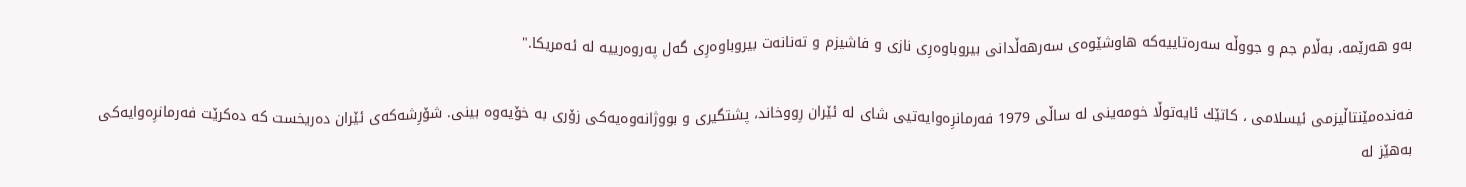به‌و هه‌رێمه‌، به‌ڵام جم و جووڵه‌ سه‌ره‌تاییه‌كه‌ هاوشێوه‌ى سه‌رهه‌ڵدانى بیروباوه‌رِى نازى و فاشیزم و ته‌نانه‌ت بیروباوه‌رِى گه‌ل په‌روه‌رییه‌ له‌ ئه‌مریكا."

فه‌نده‌مێنتاڵیزمى ئیسلامى ، كاتێك ئایه‌توڵا خومه‌ینى له‌ ساڵى 1979 فه‌رمانرِه‌وایه‌تیى شاى له‌ ئێران رِووخاند، پشتگیرى و بووژانه‌وه‌یه‌كى زۆرى به‌ خۆیه‌وه‌ بینى. شۆرِشه‌كه‌ى ئێران ده‌ریخست كه‌ ده‌كرێت فه‌رمانرِه‌وایه‌كى به‌هێز له‌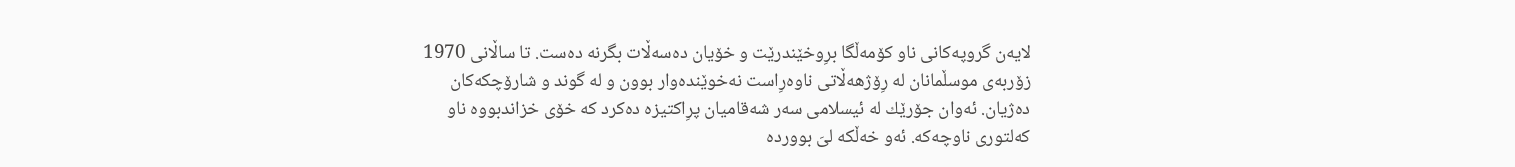لایه‌ن گروپه‌كانى ناو كۆمه‌ڵگا برِوخێندرێت و خۆیان ده‌سه‌ڵات بگرنه‌ ده‌ست. تا ساڵانى 1970 زۆربه‌ى موسڵمانان له‌ رِۆژهه‌ڵاتى ناوه‌رِاست نه‌خوێنده‌وار بوون و له‌ گوند و شارۆچكه‌كان ده‌ژیان. ئه‌وان جۆرێك له‌ ئیسلامى سه‌ر شه‌قامیان پرِاكتیزه‌ ده‌كرد كه‌ خۆى خزاندبووه‌ ناو كه‌لتورى ناوچه‌كه‌. ئه‌و خه‌ڵكه‌ لىَ بوورده‌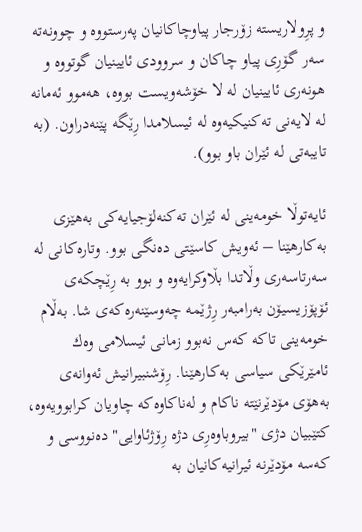و پرِولاریسته‌ زۆرجار پیاوچاكانیان په‌رستووه‌ و چوونه‌ته‌ سه‌ر گۆرِى پیاو چاكان و سروودى ئایینیان گوتووه‌ و هونه‌رى ئایینیان له‌ لا خۆشه‌ویست بووه‌، هه‌موو ئه‌مانه‌ له‌ لایه‌نى ته‌كنیكیه‌وه‌ له‌ ئیسلامدا رِێگه‌ پێنه‌دراون. (به‌ تایبه‌تى له‌ ئێران باو بوو).

ئایه‌توڵا خومه‌ینى له‌ ئێران ته‌كنه‌لۆجیایه‌كى به‌هێزى به‌كارهێنا – ئه‌ویش كاسێتى ده‌نگى بوو. وتاره‌كانى له‌ سه‌رتاسه‌رى وڵاتدا بڵاوكرایه‌وه‌ و بوو به‌ رِێچكه‌ى ئۆپۆزیسیۆن به‌رامبه‌ر رِژێمه‌ چه‌وسێنه‌ره‌كه‌ى شا. به‌ڵام خومه‌ینى تاكه‌ كه‌س نه‌بوو زمانى ئیسلامى وه‌ك ئامێرێكى سیاسى به‌كارهێنا. رِۆشنبیرانیش ئه‌وانه‌ى به‌هۆى مۆدێرنێته‌ ناكام و له‌ناكاوه‌كه‌ چاویان كرابوویه‌وه‌، كتێبیان دژى "بیروباوه‌رِى دژه‌ رِۆژئاوایی" ده‌نووسى و كه‌سه‌ مۆدێرنه‌ ئیرانیه‌كانیان به‌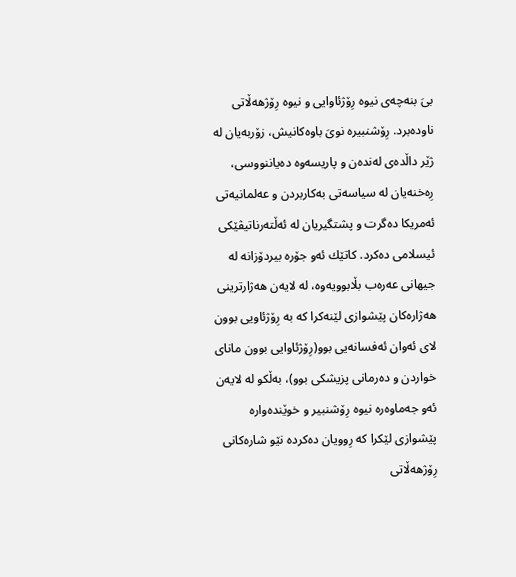بىَ بنه‌چه‌ى نیوه‌ رِۆژئاوایی و نیوه‌ رِۆژهه‌ڵاتى ناوده‌برد. رِۆشنبیره‌ نوىَ باوه‌كانیش، زۆربه‌یان له‌ ژێر داڵده‌ى له‌نده‌ن و پاریسه‌وه‌ ده‌یاننووسى، رِه‌خنه‌یان له‌ سیاسه‌تى به‌كاربردن و عه‌لمانیه‌تى ئه‌مریكا ده‌گرت و پشتگیریان له‌ ئه‌ڵته‌رناتیڤێكى ئیسلامى ده‌كرد. كاتێك ئه‌و جۆره‌ بیردۆزانه‌ له‌ جیهانى عه‌ره‌ب بڵابوویه‌وه‌، له‌ لایه‌ن هه‌ژارترینى هه‌ژاره‌كان پێشوازى لێنه‌كرا كه‌ به‌ رِۆژئاویی بوون لاى ئه‌وان ئه‌فسانه‌یی بوو(رِۆژئاوایی بوون ماناى خواردن و ده‌رمانى پزیشكى بوو)، به‌ڵكو له‌ لایه‌ن ئه‌و جه‌ماوه‌ره‌ نیوه‌ رِۆشنبیر و خوێنده‌واره‌ پێشوازى لێكرا كه‌ رِوویان ده‌كرده‌ نێو شاره‌كانى رِۆژهه‌ڵاتى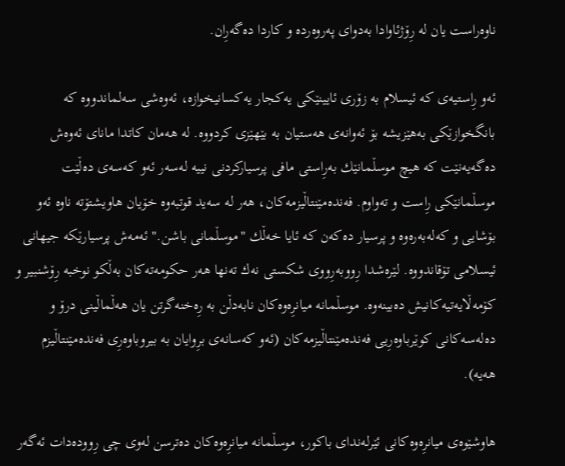ناوه‌راست یان له‌ رِۆژئاوادا به‌دواى په‌روه‌رده‌ و كاردا ده‌گه‌رِان.

ئه‌و رِاستیه‌ى كه‌ ئیسلام به‌ زۆرى ئایینێكى یه‌كجار یه‌كسانیخوازه‌، ئه‌وه‌شى سه‌لماندووه‌ كه‌ بانگخوازێكى به‌هێزیشه‌ بۆ ئه‌وانه‌ى هه‌ستیان به‌ بێهێزى كردووه‌. له‌ هه‌مان كاتدا ماناى ئه‌وه‌ش ده‌گه‌یه‌نێت كه‌ هیچ موسڵمانێك به‌رِاستى مافى پرسیاركردنى نییه‌ له‌سه‌ر ئه‌و كه‌سه‌ى ده‌ڵێت موسڵمانێكى رِاست و ته‌واوم. فه‌نده‌مێنتاڵیزمه‌كان، هه‌ر له‌ سه‌ید قوتبه‌وه‌ خۆیان هاویشتۆته‌ ناوه‌ ئه‌و بۆشایی و كه‌له‌به‌ره‌وه‌ و پرسیار ده‌كه‌ن كه‌ ئایا خه‌ڵك "موسڵمانى باشن." ئه‌مه‌ش پرسیارێكه‌ جیهانى ئیسلامى تۆقاندووه‌. لێره‌شدا رِووبه‌رِووى شكستى نه‌ك ته‌نها هه‌ر حكومه‌ته‌كان به‌ڵكو نوخبه‌ رِۆشنبیر و كۆمه‌ڵایه‌تیه‌كانیش ده‌بینه‌وه‌. موسڵمانه‌ میانرِه‌وه‌كان نابه‌دڵن به‌ رِه‌خنه‌گرتن یان هه‌ڵماڵینى درۆ و ده‌له‌سه‌كانى كوێرباوه‌رِیى فه‌نده‌مێنتاڵیزمه‌كان (ئه‌و كه‌سانه‌ى برِوایان به‌ بیروباوه‌رِى فه‌نده‌مێنتاڵیزم هه‌یه‌).

هاوشێوه‌ى میانرِه‌وه‌كانى ئێرله‌نداى باكور، موسڵمانه‌ میانرِه‌وه‌كان ده‌ترسن له‌وى چى رِووده‌دات ئه‌گه‌ر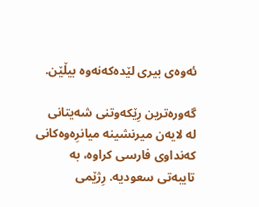ئه‌وه‌ى بیرى لێده‌كه‌نه‌وه‌ بیڵێن.

گه‌وره‌ترین رِێكه‌وتنى شه‌یتانى له‌ لایه‌ن میرنشینه‌ میانرِه‌وه‌كانى كه‌نداوى فارسى كراوه‌، به‌ تایبه‌تى سعودیه‌. رِژێمى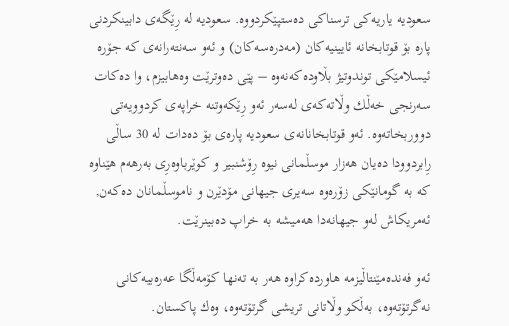سعودیه‌ یاریه‌كى ترسناكى ده‌ستپێكردووه‌. سعودیه‌ له‌ رِێگه‌ى دابینكردنى پاره‌ بۆ قوتابخانه‌ ئایینیه‌كان (مه‌دره‌سه‌كان) و ئه‌و سه‌نته‌رانه‌ى كه‌ جۆره‌ ئیسلامێكى توندوتیژ بڵاوده‌كه‌نه‌وه‌ – پێى ده‌وترێت وه‌هابیزم، وا ده‌كات سه‌رنجى خه‌ڵك وڵاته‌كه‌ى له‌سه‌ر ئه‌و رِێكه‌وتنه‌ خراپه‌ى كردوویه‌تى دووربخاته‌وه‌. ئه‌و قوتابخانانه‌ى سعودیه‌ پاره‌ى بۆ ده‌دات له‌ 30 ساڵى رِابردوودا ده‌یان هه‌زار موسڵمانى نیوه‌ رِۆشنبیر و كوێرباوه‌رِى به‌رهه‌م هێناوه‌ كه‌ به‌ گومانێكى زۆره‌وه‌ سه‌یرى جیهانى مۆدێرن و ناموسڵمانان ده‌كه‌ن, ئه‌مریكاش له‌و جیهانه‌دا هه‌میشه‌ به‌ خراپ ده‌بینرێت.

ئه‌و فه‌نده‌مێنتاڵیزمه‌ هاورده‌كراوه‌ هه‌ر به‌ ته‌نها كۆمه‌ڵگا عه‌ره‌بیه‌كانى نه‌گرتۆته‌وه‌، به‌ڵكو وڵاتانى تریشى گرتۆته‌وه‌، وه‌ك پاكستان.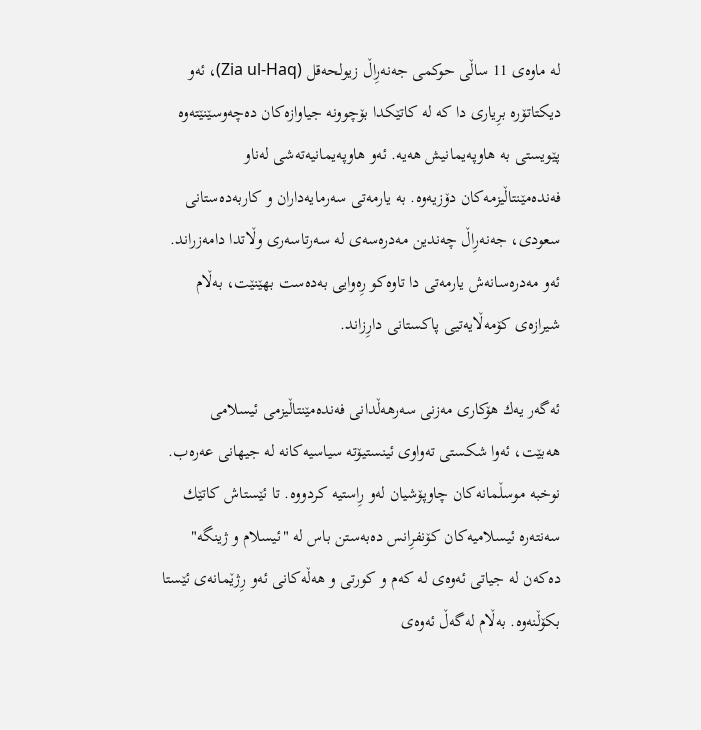له‌ ماوه‌ى 11 ساڵى حوكمى جه‌نه‌رِاڵ زیولحه‌قل (Zia ul-Haq)، ئه‌و دیكتاتۆره‌ برِیارى دا كه‌ له‌ كاتێكدا بۆچوونه‌ جیاوازه‌كان ده‌چه‌وسێنێته‌وه‌ پێویستى به‌ هاوپه‌یمانیش هه‌یه‌. ئه‌و هاوپه‌یمانیه‌ته‌شى له‌ناو فه‌نده‌مێنتاڵیزمه‌كان دۆزیه‌وه‌. به‌ یارمه‌تى سه‌رمایه‌داران و كاربه‌ده‌ستانى سعودى، جه‌نه‌رِاڵ چه‌ندین مه‌دره‌سه‌ى له‌ سه‌رتاسه‌رى وڵاتدا دامه‌زراند. ئه‌و مه‌دره‌سانه‌ش یارمه‌تى دا تاوه‌كو رِه‌وایی به‌ده‌ست بهێنێت، به‌ڵام شیرازه‌ى كۆمه‌ڵایه‌تیى پاكستانى دارِزاند.

ئه‌گه‌ر یه‌ك هۆكارى مه‌زنى سه‌رهه‌ڵدانى فه‌نده‌مێنتاڵیزمى ئیسلامى هه‌بێت، ئه‌وا شكستى ته‌واوى ئینستیۆته‌ سیاسیه‌كانه‌ له‌ جیهانى عه‌ره‌ب. نوخبه‌ موسڵمانه‌كان چاوپۆشیان له‌و رِاستیه‌ كردووه‌. تا ئێستاش كاتێك سه‌نته‌ره‌ ئیسلامیه‌كان كۆنفرِانس ده‌به‌ستن باس له‌ "ئیسلام و ژینگه‌" ده‌كه‌ن له‌ جیاتى ئه‌وه‌ى له‌ كه‌م و كورتى و هه‌ڵه‌كانى ئه‌و رِژێمانه‌ى ئێستا بكۆڵنه‌وه‌. به‌ڵام له‌گه‌ڵ ئه‌وه‌ى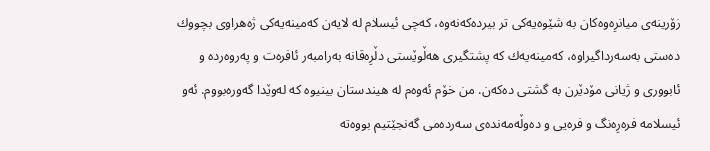زۆرینه‌ى میانرِه‌وه‌كان به‌ شێوه‌یه‌كى تر بیرده‌كه‌نه‌وه‌، كه‌چى ئیسلام له‌ لایه‌ن كه‌مینه‌یه‌كى ژه‌هراوى بچووك ده‌ستى به‌سه‌رداگیراوه‌، كه‌مینه‌یه‌ك كه‌ پشتگیرى هه‌ڵوێستى دڵرِه‌قانه‌ به‌رامبه‌ر ئافره‌ت و په‌روه‌رده‌ و ئابوورى و ژیانى مۆدێرن به‌ گشتى ده‌كه‌ن. من خۆم ئه‌وه‌م له‌ هیندستان بینیوه‌ كه‌ له‌وێدا گه‌وره‌بووم. ئه‌و ئیسلامه‌ فره‌رِه‌نگ و فره‌یی و ده‌وڵه‌مه‌نده‌ى سه‌رده‌مى گه‌نجێتیم بووه‌ته‌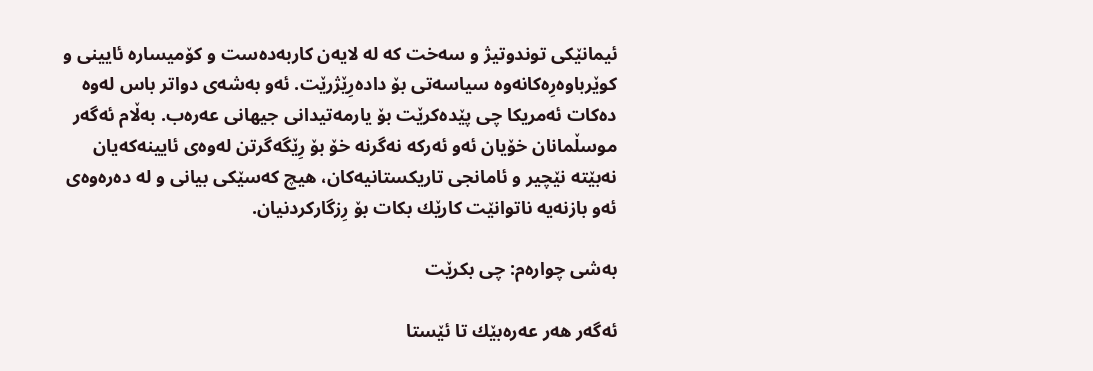ئیمانێكى توندوتیژ و سه‌خت كه‌ له‌ لایه‌ن كاربه‌ده‌ست و كۆمیساره‌ ئایینى و كوێرباوه‌رِه‌كانه‌وه‌ سیاسه‌تى بۆ داده‌رِێژرێت. ئه‌و به‌شه‌ى دواتر باس له‌وه‌ ده‌كات ئه‌مریكا چى پێده‌كرێت بۆ یارمه‌تیدانى جیهانى عه‌ره‌ب. به‌ڵام ئه‌گه‌ر موسڵمانان خۆیان ئه‌و ئه‌ركه‌ نه‌گرنه‌ خۆ بۆ رِێگه‌گرتن له‌وه‌ى ئایینه‌كه‌یان نه‌بێته‌ نێچیر و ئامانجى تاریكستانیه‌كان، هیچ كه‌سێكى بیانى و له‌ ده‌ره‌وه‌ى ئه‌و بازنه‌یه‌ ناتوانێت كارێك بكات بۆ رِزگاركردنیان.

به‌شى چواره‌م: چى بكرێت

ئه‌گه‌ر هه‌ر عه‌ره‌بێك تا ئێستا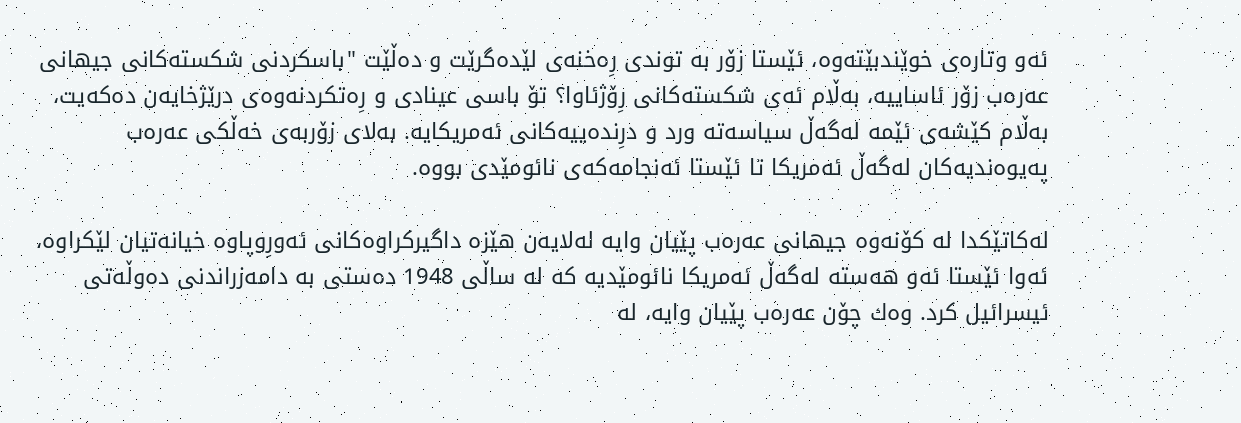ئه‌و وتاره‌ى خوێندبێته‌وه‌، ئێستا زۆر به‌ توندى رِه‌خنه‌ى لێده‌گرێت و ده‌ڵێت "باسكردنى شكسته‌كانى جیهانى عه‌ره‌ب زۆر ئاساییه‌، به‌ڵام ئه‌ى شكسته‌كانى رِۆژئاوا؟ تۆ باسى عینادى و رِه‌تكردنه‌وه‌ى درێژخایه‌ن ده‌كه‌یت، به‌ڵام كێشه‌ى ئێمه‌ له‌گه‌ڵ سیاسه‌ته‌ ورد و درِنده‌ییه‌كانى ئه‌مریكایه‌. به‌لاى زۆربه‌ى خه‌ڵكى عه‌ره‌ب په‌یوه‌ندیه‌كان له‌گه‌ڵ ئه‌مریكا تا ئێستا ئه‌نجامه‌كه‌ى نائومێدى بووه‌.

له‌كاتێكدا له‌ كۆنه‌وه‌ جیهانى عه‌ره‌ب پێیان وایه‌ له‌لایه‌ن هێزه‌ داگیركراوه‌كانى ئه‌ورِوپاوه‌ خیانه‌تیان لێكراوه‌، ئه‌وا ئێستا ئه‌و هه‌سته‌ له‌گه‌ڵ ئه‌مریكا نائومێدیه‌ كه‌ له‌ ساڵى 1948 ده‌ستى به‌ دامه‌زراندنى ده‌وڵه‌تى ئیسرائیل كرد. وه‌ك چۆن عه‌ره‌ب پێیان وایه‌، له‌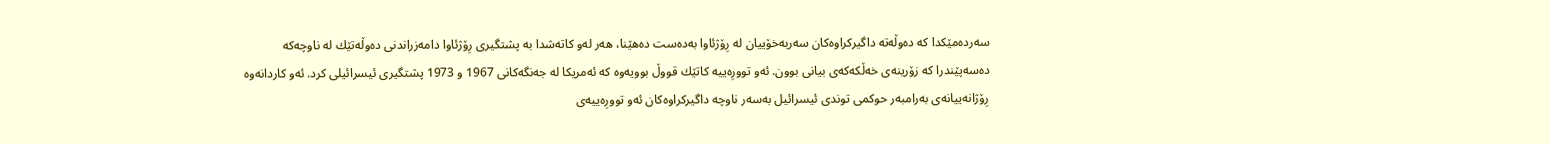سه‌رده‌مێكدا كه‌ ده‌وڵه‌ته‌ داگیركراوه‌كان سه‌ربه‌خۆییان له‌ رِۆژئاوا به‌ده‌ست ده‌هێنا، هه‌ر له‌و كاته‌شدا به‌ پشتگیرى رِۆژئاوا دامه‌زراندنى ده‌وڵه‌تێك له‌ ناوچه‌كه‌ ده‌سه‌پێندرا كه‌ زۆرینه‌ى خه‌ڵكه‌كه‌ى بیانى بوون. ئه‌و توورِه‌ییه‌ كاتێك قووڵ بوویه‌وه‌ كه‌ ئه‌مریكا له‌ جه‌نگه‌كانى 1967 و 1973 پشتگیرى ئیسرائیلى كرد. ئه‌و كاردانه‌وه‌ رِۆژانه‌ییانه‌ى به‌رامبه‌ر حوكمى توندى ئیسرائیل به‌سه‌ر ناوچه‌ داگیركراوه‌كان ئه‌و توورِه‌ییه‌ى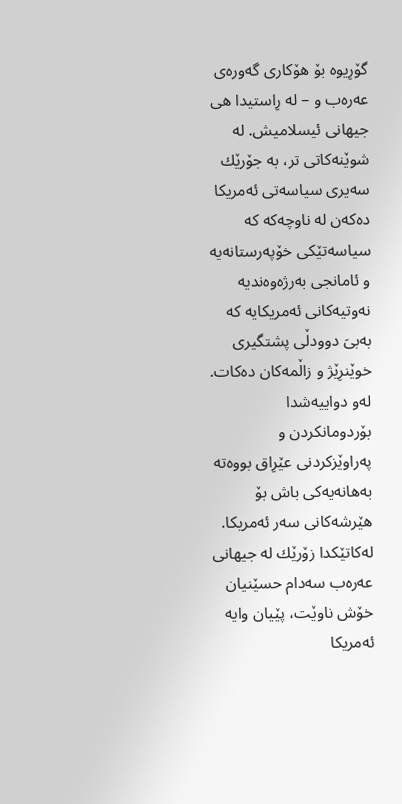گۆرِیوه‌ بۆ هۆكارى گه‌وره‌ى عه‌ره‌ب و – له‌ رِاستیدا هى جیهانى ئیسلامیش. له‌ شوێنه‌كاتى تر، به‌ جۆرێك سه‌یرى سیاسه‌تى ئه‌مریكا ده‌كه‌ن له‌ ناوچه‌كه‌ كه‌ سیاسه‌تێكى خۆپه‌رستانه‌یه‌ و ئامانجى به‌رژه‌وه‌ندیه‌ نه‌وتیه‌كانى ئه‌مریكایه‌ كه‌ به‌بىَ دوودڵى پشتگیرى خوێنرِێژ و زاڵمه‌كان ده‌كات. له‌و دواییه‌شدا بۆردومانكردن و په‌راوێزكردنى عێرِاق بووه‌ته‌ به‌هانه‌یه‌كى باش بۆ هێرشه‌كانى سه‌ر ئه‌مریكا. له‌كاتێكدا زۆرێك له‌ جیهانى عه‌ره‌ب سه‌دام حسێنیان خۆش ناوێت، پێیان وایه‌ ئه‌مریكا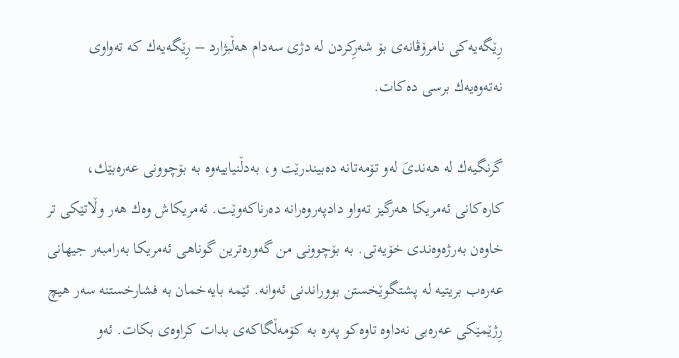رِێگه‌یه‌كى نامرۆڤانه‌ى بۆ شه‌رِكردن له‌ دژى سه‌دام هه‌ڵبژارد – رِێگه‌یه‌ك كه‌ ته‌واوى نه‌ته‌وه‌یه‌ك برسى ده‌كات.

گرنگیه‌ك له‌ هه‌ندىَ له‌و تۆمه‌تانه‌ ده‌بیندرێت و، به‌دڵنیاییه‌وه‌ به‌ بۆچوونى عه‌ره‌بێك، كاره‌كانى ئه‌مریكا هه‌رگیز ته‌واو دادپه‌روه‌رانه‌ ده‌رناكه‌وێت. ئه‌مریكاش وه‌ك هه‌ر وڵاتێكى تر خاوه‌ن به‌رژه‌وه‌ندى خۆیه‌تى. به‌ بۆچوونى من گه‌وره‌ترین گوناهى ئه‌مریكا به‌رامبه‌ر جیهانى عه‌ره‌ب بریتیه‌ له‌ پشتگوێخستن بووراندنى ئه‌وانه‌. ئێمه‌ بایه‌خمان به‌ فشارخستنه‌ سه‌ر هیچ رِژێمێكى عه‌ره‌بى نه‌داوه‌ تاوه‌كو په‌ره‌ به‌ كۆمه‌ڵگاكه‌ى بدات كراوه‌ى بكات. ئه‌و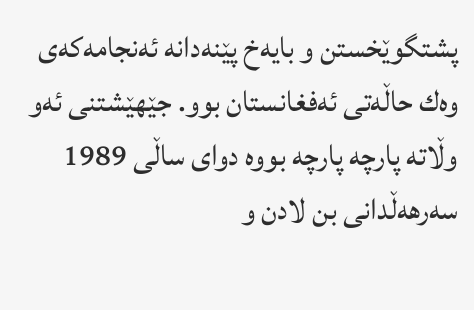پشتگوێخستن و بایه‌خ پێنه‌دانه‌ ئه‌نجامه‌كه‌ى وه‌ك حاڵه‌تى ئه‌فغانستان بوو. جێهێشتنى ئه‌و وڵاته‌ پارچه‌ پارچه‌ بووه‌ دواى ساڵى 1989 سه‌رهه‌ڵدانى بن لادن و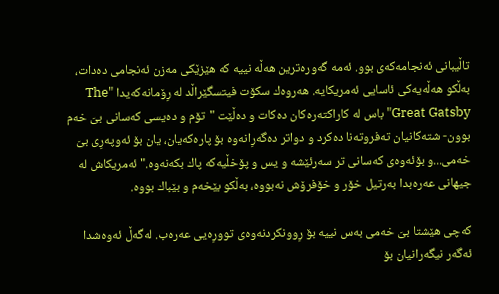تاڵیبانى ئه‌نجامه‌كه‌ى بوو. ئه‌مه‌ گه‌وره‌ترین هه‌ڵه‌ نییه‌ كه‌ هێزێكى مه‌زن ئه‌نجامى ده‌دات، به‌ڵكو هه‌ڵه‌یه‌كى ئاسایی ئه‌مریكایه‌. هه‌روه‌ك سكۆت فیتسگێراڵد له‌ رِۆمانه‌كه‌یدا "The Great Gatsby" باس له‌ كاراكته‌ره‌كان ده‌كات و ده‌ڵێت "تۆم و ده‌یسى كه‌سانى بىَ خه‌م بوون- شته‌كانیان ته‌فروته‌نا ده‌كرد و دواتر ده‌گه‌رِانه‌وه‌ بۆ پاره‌كه‌یان، یان بۆ ئه‌وپه‌رِى بىَ خه‌مى...و بۆئه‌وه‌ى كه‌سانى تر سه‌رئێشه‌ و یس و پۆخڵیه‌كه‌ پاك بكه‌نه‌وه‌." ئه‌مریكاش له‌ جیهانى عه‌ره‌بدا به‌رتیل خۆر و خۆفرۆش نه‌بووه‌، به‌ڵكو بێخه‌م و بێباك بووه‌.

كه‌چى هێشتا بىَ خه‌مى به‌س نییه‌ بۆ رِوونكردنه‌وه‌ى توورِه‌یی عه‌ره‌ب. له‌گه‌ڵ ئه‌وه‌شدا ئه‌گه‌ر نیگه‌رانیان بۆ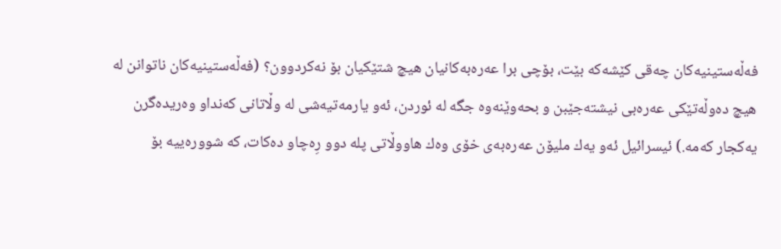فه‌ڵه‌ستینیه‌كان چه‌قى كێشه‌كه‌ بێت، بۆچى برا عه‌ره‌به‌كانیان هیچ شتێكیان بۆ نه‌كردوون؟ (فه‌ڵه‌ستینیه‌كان ناتوانن له‌ هیچ ده‌وڵه‌تێكى عه‌ره‌بى نیشته‌جێبن و بحه‌وێنه‌وه‌ جگه‌ له‌ ئوردن، ئه‌و یارمه‌تیه‌شى له‌ وڵاتانى كه‌نداو وه‌ریده‌گرن یه‌كجار كه‌مه‌.) ئیسرائیل ئه‌و یه‌ك ملیۆن عه‌ره‌به‌ى خۆى وه‌ك هاووڵاتى پله‌ دوو رِه‌چاو ده‌كات، كه‌ شووره‌ییه‌ بۆ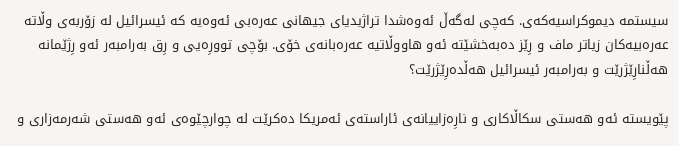سیستمه‌ دیموكراسیه‌كه‌ى. كه‌چى له‌گه‌ڵ ئه‌وه‌شدا تراژیدیاى جیهانى عه‌ره‌بى ئه‌وه‌یه‌ كه‌ ئیسرائیل له‌ زۆربه‌ى وڵاته‌ عه‌ره‌بیه‌كان زیاتر ماف و رِێز ده‌به‌خشێته‌ ئه‌و هاووڵاتیه‌ عه‌ره‌بانه‌ى خۆى. بۆچى توورِه‌یی و رِق به‌رامبه‌ر ئه‌و رِژێمانه‌ هه‌ڵنارِێژرێت و به‌رامبه‌ر ئیسرائیل هه‌ڵده‌رِێژرێت؟

پێویسته‌ ئه‌و هه‌ستى سكاڵاكارى و نارِه‌زاییانه‌ى ئاراسته‌ى ئه‌مریكا ده‌كرێت له‌ چوارچێوه‌ى ئه‌و هه‌ستى شه‌رمه‌زارى و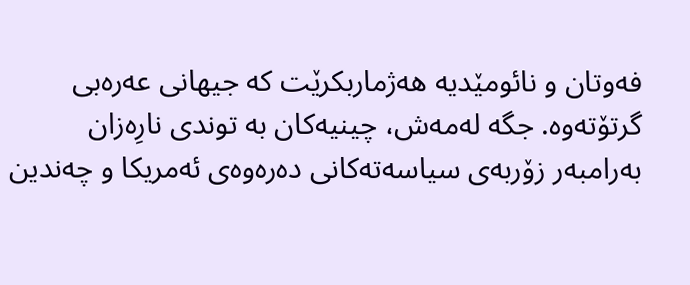فه‌وتان و نائومێدیه‌ هه‌ژماربكرێت كه‌ جیهانى عه‌ره‌بى گرتۆته‌وه‌. جگه‌ له‌مه‌ش، چینیه‌كان به‌ توندى نارِه‌زان به‌رامبه‌ر زۆربه‌ى سیاسه‌ته‌كانى ده‌ره‌وه‌ى ئه‌مریكا و چه‌ندین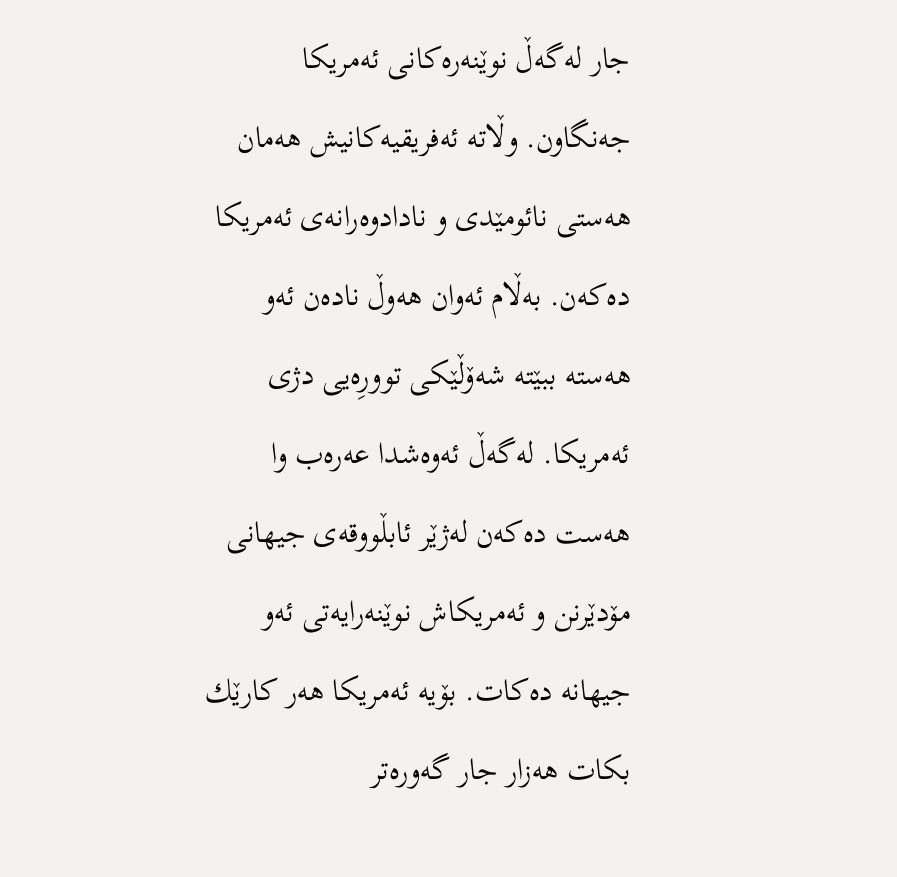جار له‌گه‌ڵ نوێنه‌ره‌كانى ئه‌مریكا جه‌نگاون. وڵاته‌ ئه‌فریقیه‌كانیش هه‌مان هه‌ستى نائومێدى و نادادوه‌رانه‌ى ئه‌مریكا ده‌كه‌ن. به‌ڵام ئه‌وان هه‌وڵ ناده‌ن ئه‌و هه‌سته‌ ببێته‌ شه‌ۆڵێكى توورِه‌یی دژى ئه‌مریكا. له‌گه‌ڵ ئه‌وه‌شدا عه‌ره‌ب وا هه‌ست ده‌كه‌ن له‌ژێر ئابڵووقه‌ى جیهانى مۆدێرنن و ئه‌مریكاش نوێنه‌رایه‌تى ئه‌و جیهانه‌ ده‌كات. بۆیه‌ ئه‌مریكا هه‌ر كارێك بكات هه‌زار جار گه‌وره‌تر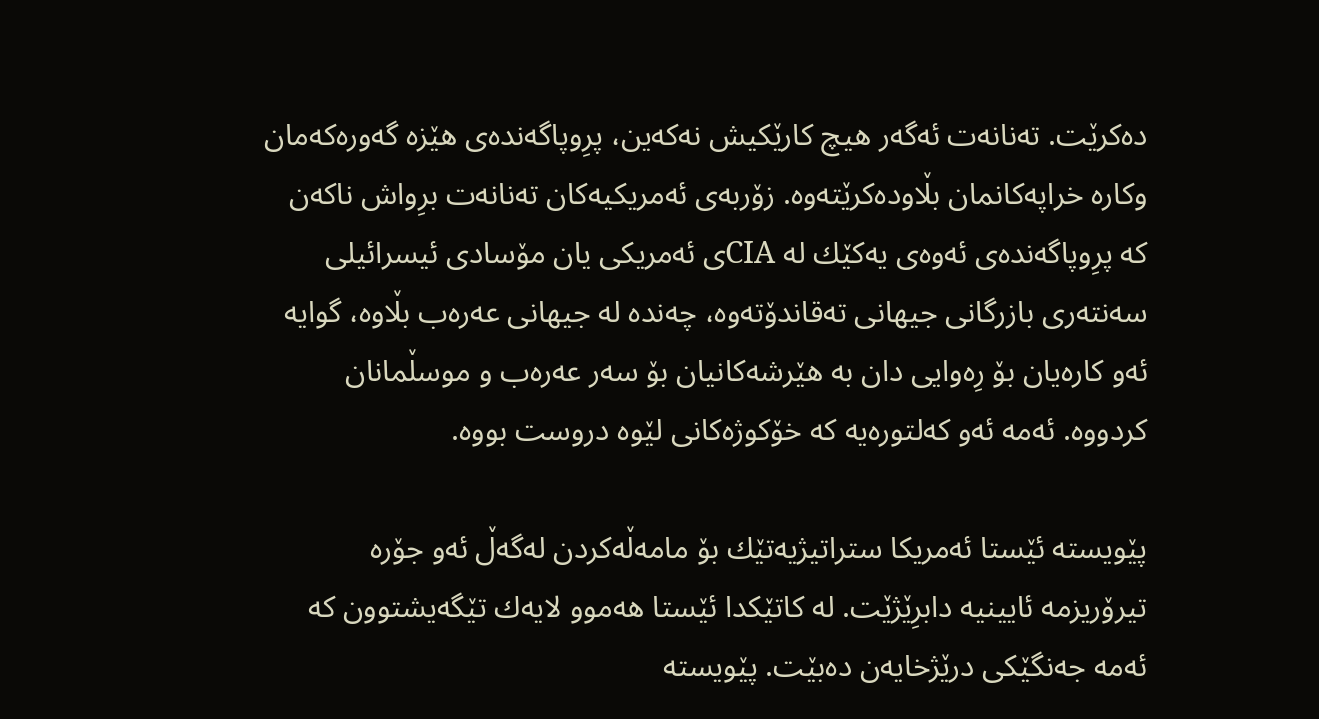ده‌كرێت. ته‌نانه‌ت ئه‌گه‌ر هیچ كارێكیش نه‌كه‌ین، پرِوپاگه‌نده‌ى هێزه‌ گه‌وره‌كه‌مان وكاره‌ خراپه‌كانمان بڵاوده‌كرێته‌وه‌. زۆربه‌ى ئه‌مریكیه‌كان ته‌نانه‌ت برِواش ناكه‌ن كه‌ پرِوپاگه‌نده‌ى ئه‌وه‌ى یه‌كێك له‌ CIAى ئه‌مریكى یان مۆسادى ئیسرائیلى سه‌نته‌رى بازرگانى جیهانى ته‌قاندۆته‌وه‌، چه‌نده‌ له‌ جیهانى عه‌ره‌ب بڵاوه‌، گوایه‌ ئه‌و كاره‌یان بۆ رِه‌وایی دان به‌ هێرشه‌كانیان بۆ سه‌ر عه‌ره‌ب و موسڵمانان كردووه‌. ئه‌مه‌ ئه‌و كه‌لتوره‌یه‌ كه‌ خۆكوژه‌كانى لێوه‌ دروست بووه‌.

پێویسته‌ ئێستا ئه‌مریكا ستراتیژیه‌تێك بۆ مامه‌ڵه‌كردن له‌گه‌ڵ ئه‌و جۆره‌ تیرۆریزمه‌ ئایینیه‌ دابرِێژێت. له‌ كاتێكدا ئێستا هه‌موو لایه‌ك تێگه‌یشتوون كه‌ ئه‌مه‌ جه‌نگێكى درێژخایه‌ن ده‌بێت. پێویسته‌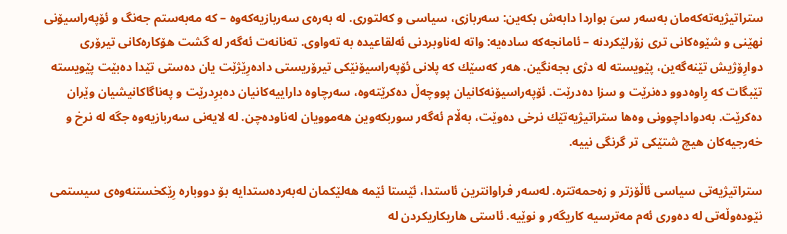ستراتیژیه‌ته‌كه‌مان به‌سه‌ر سىَ بواردا دابه‌ش بكه‌ین: سه‌ربازى، سیاسى و كه‌لتورى. له‌ به‌ره‌ى سه‌ربازیه‌كه‌وه‌ – كه‌ مه‌به‌ستم جه‌نگ و ئۆپه‌راسیۆنى نهێنى و شێوه‌كانى ترى زۆرلێكردنه‌ – ئامانجه‌كه‌ ساده‌یه‌: واته‌ له‌ناوبردنى ئه‌لقاعیده‌ به‌ ته‌واوى. ته‌نانه‌ت ئه‌گه‌ر له‌ گشت هۆكاره‌كانى تیرۆرى دوارِۆژیش تێنه‌گه‌ین، پێویسته‌ له‌ دژى بجه‌نگین. هه‌ر كه‌سێك كه‌ پلانى ئۆپه‌راسیۆنێكى تیرۆریستى داده‌رِێژێت یان ده‌ستى تێدا ده‌بێت پێویسته‌ تێبگات كه‌ رِاوه‌دوو ده‌نرێت و سزا ده‌درێت. ئۆپه‌راسیۆنه‌كانیان پووچه‌ڵ ده‌كرێته‌وه‌، سه‌رچاوه‌ داراییه‌كانیان ده‌برِدرێت و په‌ناگاكانیشیان وێران ده‌كرێت. به‌دواداچوونى وه‌ها ستراتیژیه‌تێك نرخى ده‌وێت، به‌ڵام ئه‌گه‌ر سوربكه‌وین هه‌موویان له‌ناوده‌چن. له‌ لایه‌نى سه‌ربازیه‌وه‌ جگه‌ له‌ نرخ و خه‌رجیه‌كان هیچ شتێكى تر گرنگى نییه‌.

ستراتیژیه‌تى سیاسى ئاڵۆزتر و زه‌حمه‌تتره‌. له‌سه‌ر فراوانترین ئاستدا، ئێستا ئێمه‌ هه‌لێكمان له‌به‌رده‌ستدایه‌ بۆ دووباره‌ رِێكخستنه‌وه‌ى سیستمى نێوده‌وڵه‌تى له‌ ده‌ورى ئه‌م مه‌ترسیه‌ كاریگه‌ر و نوێیه‌. ئاستى هاریكاریكردن له‌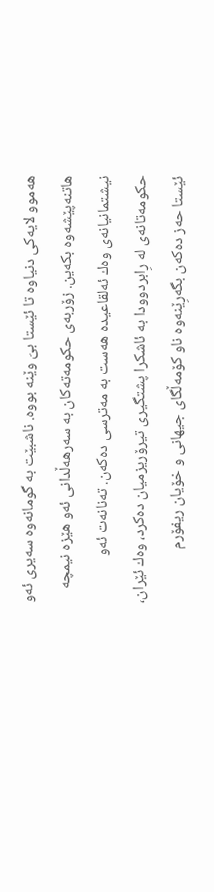هه‌موو لایه‌كى دنیاوه‌ تا ئێستا بىَ وێنه‌ بووه‌. ناشبێت به‌ گومانه‌وه‌ سه‌یرى ئه‌و هاتنه‌پێشه‌وه‌ بكه‌ین. زۆربه‌ى حكومه‌ته‌كان به‌ سه‌رهه‌ڵدانى ئه‌و هێزه‌ نیمچه‌ نیشتمانیانه‌ى وه‌ك ئه‌لقاعیده‌ هه‌ست به‌ مه‌ترسى ده‌كه‌ن. ته‌نانه‌ت ئه‌و حكومه‌تانه‌ى له‌ رِابردوودا به‌ ئاشكرا پشتگیرى تیرۆریزمیان ده‌كرد، وه‌ك ئێران، ئێستا حه‌ز ده‌كه‌ن بگه‌رِێنه‌وه‌ ناو كۆمه‌ڵگاى جیهانى و خۆیان ریفۆرم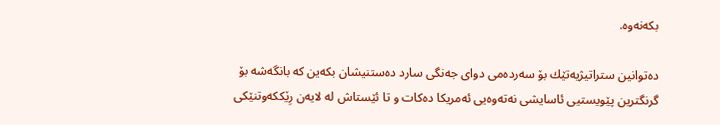بكه‌نه‌وه‌.

ده‌توانین ستراتیژیه‌تێك بۆ سه‌رده‌مى دواى جه‌نگى سارد ده‌ستنیشان بكه‌ین كه‌ بانگه‌شه‌ بۆ گرنگترین پێویستیى ئاسایشى نه‌ته‌وه‌یی ئه‌مریكا ده‌كات و تا ئێستاش له‌ لایه‌ن رِێككه‌وتنێكى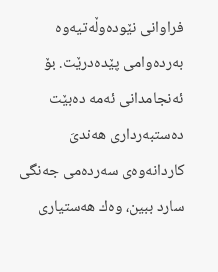فراوانى نێوده‌وڵه‌تیه‌وه‌ به‌رده‌وامى پێده‌درێت. بۆ ئه‌نجامدانى ئه‌مه‌ ده‌بێت ده‌ستبه‌ردارى هه‌ندىَ كاردانه‌وه‌ى سه‌رده‌مى جه‌نگى سارد ببین، وه‌ك هه‌ستیارى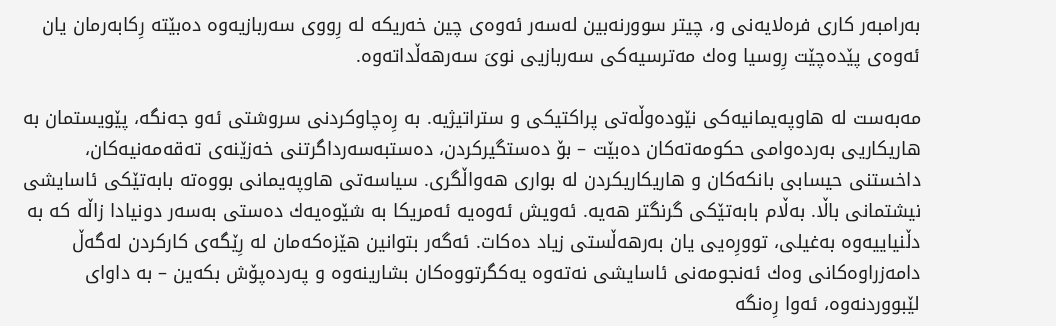به‌رامبه‌ر كارى فره‌لایه‌نى و، چیتر سوورنه‌بین له‌سه‌ر ئه‌وه‌ى چین خه‌ریكه‌ له‌ رِووى سه‌ربازیه‌وه‌ ده‌بێته‌ رِكابه‌رمان یان ئه‌وه‌ى پێده‌چێت رِوسیا وه‌ك مه‌ترسیه‌كى سه‌ربازیى نوىَ سه‌رهه‌ڵداته‌وه‌.

مه‌به‌ست له‌ هاوپه‌یمانیه‌كى نێوده‌وڵه‌تى پراكتیكى و ستراتیژیه‌. به‌ رِه‌چاوكردنى سروشتى ئه‌و جه‌نگه‌، پێویستمان به‌ هاریكاریى به‌رده‌وامى حكومه‌ته‌كان ده‌بێت – بۆ ده‌ستگیركردن، ده‌ستبه‌سه‌رداگرتنى خه‌زێنه‌ى ته‌قه‌مه‌نیه‌كان، داخستنى حیسابى بانكه‌كان و هاریكاریكردن له‌ بوارى هه‌واڵگرى. سیاسه‌تى هاوپه‌یمانى بووه‌ته‌ بابه‌تێكى ئاسایشى نیشتمانى باڵا. به‌ڵام بابه‌تێكى گرنگتر هه‌یه‌. ئه‌ویش ئه‌وه‌یه‌ ئه‌مریكا به‌ شێوه‌یه‌ك ده‌ستى به‌سه‌ر دونیادا زاڵه‌ كه‌ به‌ دڵنیاییه‌وه‌ به‌غیلى، توورِه‌یی یان به‌رهه‌ڵستى زیاد ده‌كات. ئه‌گه‌ر بتوانین هێزه‌كه‌مان له‌ رِێگه‌ى كاركردن له‌گه‌ڵ دامه‌زراوه‌كانى وه‌ك ئه‌نجومه‌نى ئاسایشى نه‌ته‌وه‌ یه‌كگرتووه‌كان بشارینه‌وه‌ و په‌رده‌پۆش بكه‌ین – به‌ داواى لێبووردنه‌وه‌، ئه‌وا رِه‌نگه‌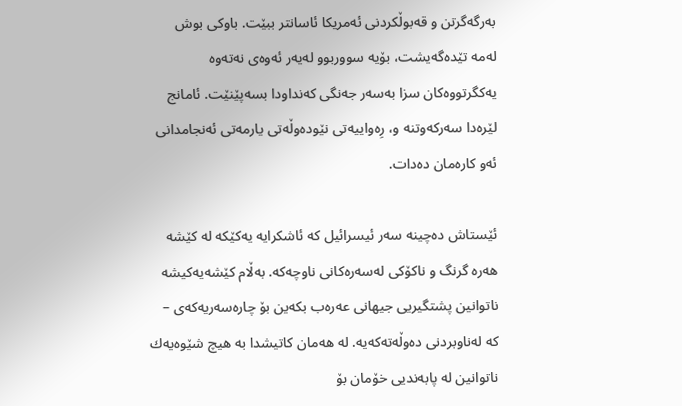به‌رگه‌گرتن و قه‌بوڵكردنى ئه‌مریكا ئاسانتر ببێت. باوكى بوش له‌مه‌ تێده‌گه‌یشت، بۆیه‌ سووربوو له‌یه‌ر ئه‌وه‌ى نه‌ته‌وه‌ یه‌كگرتووه‌كان سزا به‌سه‌ر جه‌نگى كه‌نداودا بسه‌پێنێت. ئامانج لێره‌دا سه‌ركه‌وتنه‌ و، رِه‌واییه‌تى نێوده‌وڵه‌تى یارمه‌تى ئه‌نجامدانى ئه‌و كاره‌مان ده‌دات.

ئێستاش ده‌چینه‌ سه‌ر ئیسرائیل كه‌ ئاشكرایه‌ یه‌كێكه‌ له‌ كێشه‌ هه‌ره‌ گرنگ و ناكۆكى له‌سه‌ره‌كانى ناوچه‌كه‌. به‌ڵام كێشه‌یه‌كیشه‌ ناتوانین پشتگیریى جیهانى عه‌ره‌ب بكه‌ین بۆ چاره‌سه‌ریه‌كه‌ى – كه‌ له‌ناوبردنى ده‌وڵه‌ته‌كه‌یه‌. له‌ هه‌مان كاتیشدا به‌ هیچ شێوه‌یه‌ك ناتوانین له‌ پابه‌ندیى خۆمان بۆ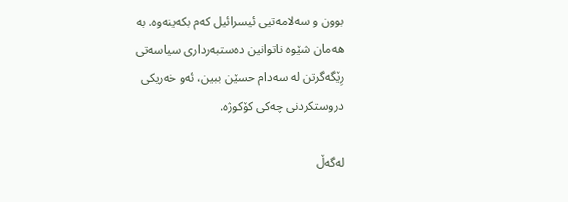بوون و سه‌لامه‌تیى ئیسرائیل كه‌م بكه‌ینه‌وه‌. به‌ هه‌مان شێوه‌ ناتوانین ده‌ستبه‌ردارى سیاسه‌تى رِێگه‌گرتن له‌ سه‌دام حسێن ببین، ئه‌و خه‌ریكى دروستكردنى چه‌كى كۆكوژه‌.

له‌گه‌ڵ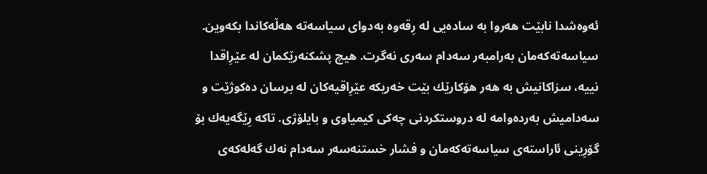ئه‌وه‌شدا نابێت هه‌روا به‌ ساده‌یی له‌ رِقه‌وه‌ به‌دواى سیاسه‌ته‌ هه‌ڵه‌كاندا بكه‌وین. سیاسه‌ته‌كه‌مان به‌رامبه‌ر سه‌دام سه‌رى نه‌گرت. هیچ پشكنه‌رێكمان له‌ عێرِاقدا نییه‌، سزاكانیش به‌ هه‌ر هۆكارێك بێت خه‌ریكه‌ عێرِاقیه‌كان له‌ برسان ده‌كوژێت و سه‌دامیش به‌رده‌وامه‌ له‌ دروستكردنى چه‌كى كیمیاوى و بایلۆژى. تاكه‌ رِێگه‌یه‌ك بۆ گۆرِینى ئاراسته‌ى سیاسه‌ته‌كه‌مان و فشار خستنه‌سه‌ر سه‌دام نه‌ك گه‌له‌كه‌ى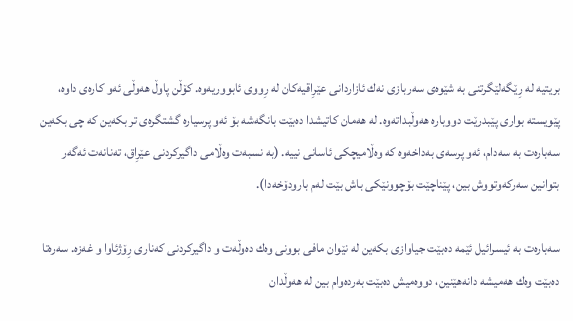بریتیه‌ له‌ رِێگه‌لێگرتنى به‌ شێوه‌ى سه‌ربازى نه‌ك ئازاردانى عێرِاقیه‌كان له‌ رِووى ئابووریه‌وه‌. كۆڵن پاوڵ هه‌وڵى ئه‌و كاره‌ى داوه‌، پێویسته‌ بوارى پێبدرێت دووباره‌ هه‌وڵبداته‌وه‌. له‌ هه‌مان كاتیشدا ده‌بێت بانگه‌شه‌ بۆ ئه‌و پرسیاره‌ گشتگره‌ى تر بكه‌ین كه‌ چى بكه‌ین سه‌باره‌ت به‌ سه‌دام، ئه‌و پرسه‌ى به‌داخه‌وه‌ كه‌ وه‌ڵامیچكى ئاسانى نییه‌. (به‌ نسبه‌ت وه‌ڵامى داگیركردنى عێرِاق، ته‌نانه‌ت ئه‌گه‌ر بتوانین سه‌ركه‌وتووش بین، پێناچێت بۆچوونێكى باش بێت له‌م بارودۆخه‌دا).

سه‌باره‌ت به‌ ئیسرائیل ئێمه‌ ده‌بێت جیاوازى بكه‌ین له‌ نێوان مافى بوونى وه‌ك ده‌وڵه‌ت و داگیركردنى كه‌نارى رِۆژئاوا و غه‌زه‌. سه‌ره‌تا ده‌بێت وه‌ك هه‌میشه‌ دانه‌هێنین، دووه‌میش ده‌بێت به‌رده‌وام بین له‌ هه‌وڵدان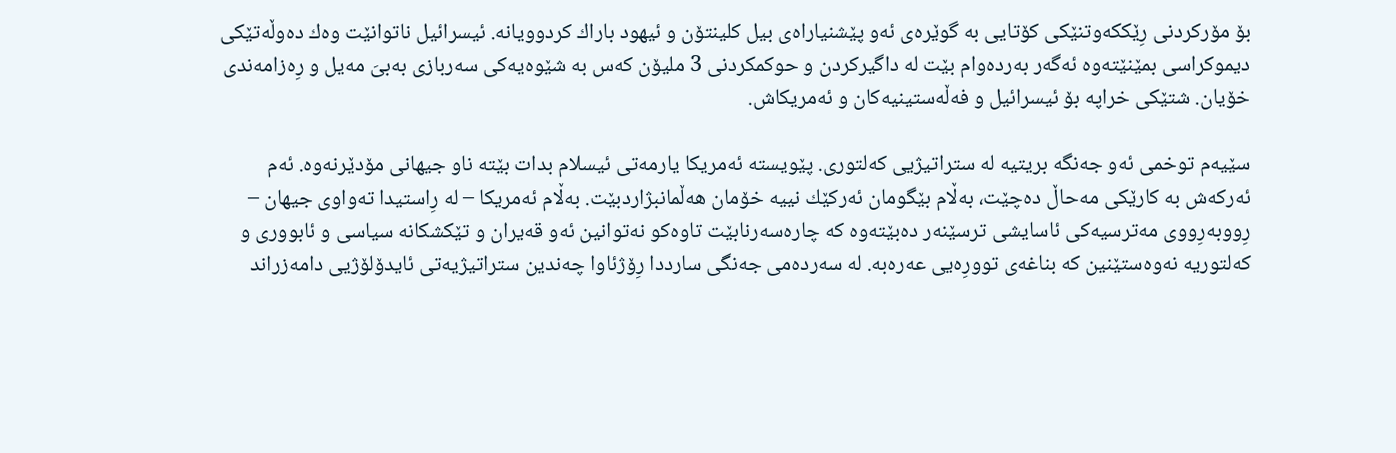بۆ مۆركردنى رِێككه‌وتنێكى كۆتایی به‌ گوێره‌ى ئه‌و پێشنیاراه‌ى بیل كلینتۆن و ئیهود باراك كردوویانه‌. ئیسرائیل ناتوانێت وه‌ك ده‌وڵه‌تێكى دیموكراسى بمێنێته‌وه‌ ئه‌گه‌ر به‌رده‌وام بێت له‌ داگیركردن و حوكمكردنى 3 ملیۆن كه‌س به‌ شێوه‌یه‌كى سه‌ربازى به‌بىَ مه‌یل و رِه‌زامه‌ندى خۆیان. شتێكى خراپه‌ بۆ ئیسرائیل و فه‌ڵه‌ستینیه‌كان و ئه‌مریكاش.

سێیه‌م توخمى ئه‌و جه‌نگه‌ بریتیه‌ له‌ ستراتیژیى كه‌لتورى. پێویسته‌ ئه‌مریكا یارمه‌تى ئیسلام بدات بێته‌ ناو جیهانى مۆدێرنه‌وه‌. ئه‌م ئه‌ركه‌ش به‌ كارێكى مه‌حاڵ ده‌چێت، به‌ڵام بێگومان ئه‌ركێك نییه‌ خۆمان هه‌ڵمانبژاردبێت. به‌ڵام ئه‌مریكا – له‌ رِاستیدا ته‌واوى جیهان – رِووبه‌رِووى مه‌ترسیه‌كى ئاسایشى ترسێنه‌ر ده‌بێته‌وه‌ كه‌ چاره‌سه‌رنابێت تاوه‌كو نه‌توانین ئه‌و قه‌یران و تێكشكانه‌ سیاسى و ئابوورى و كه‌لتوریه‌ نه‌وه‌ستێنین كه‌ بناغه‌ى توورِه‌یی عه‌ره‌به‌. له‌ سه‌رده‌مى جه‌نگى سارددا رِۆژئاوا چه‌ندین ستراتیژیه‌تى ئایدۆلۆژیى دامه‌زراند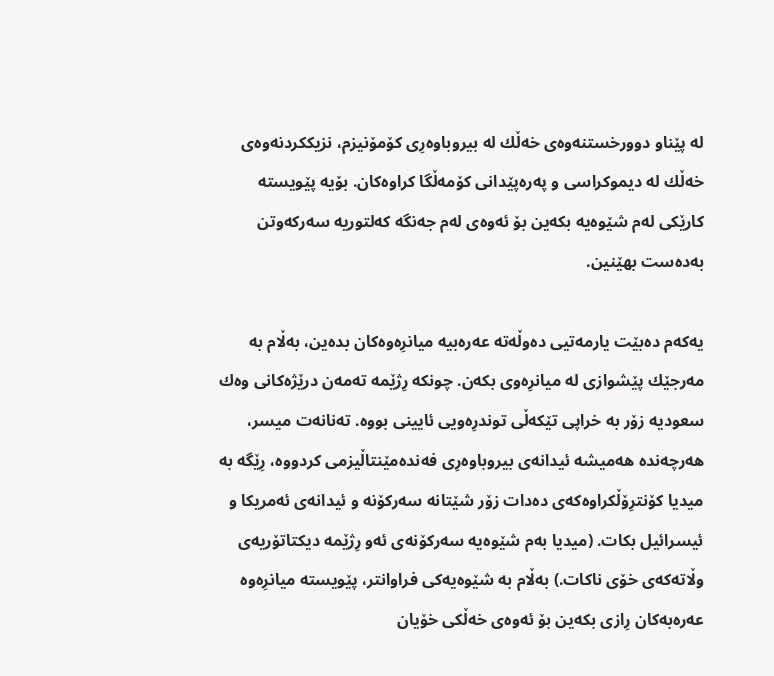له‌ پێناو دوورخستنه‌وه‌ى خه‌ڵك له‌ بیروباوه‌رِى كۆمۆنیزم، نزیككردنه‌وه‌ى خه‌ڵك له‌ دیموكراسى و په‌ره‌پێدانى كۆمه‌ڵگا كراوه‌كان. بۆیه‌ پێویسته‌ كارێكى له‌م شێوه‌یه‌ بكه‌ین بۆ ئه‌وه‌ى له‌م جه‌نگه‌ كه‌لتوریه‌ سه‌ركه‌وتن به‌ده‌ست بهێنین.

یه‌كه‌م ده‌بێت یارمه‌تیى ده‌وڵه‌ته‌ عه‌ره‌بیه‌ میانرِه‌وه‌كان بده‌ین، به‌ڵام به‌ مه‌رجێك پێشوازى له‌ میانرِه‌وى بكه‌ن. چونكه‌ رِژێمه‌ ته‌مه‌ن درێژه‌كانى وه‌ك سعودیه‌ زۆر به‌ خراپى تێكه‌ڵى توندرِه‌ویى ئایینى بووه‌. ته‌نانه‌ت میسر، هه‌رچه‌نده‌ هه‌میشه‌ ئیدانه‌ى بیروباوه‌رِى فه‌نده‌مێنتاڵیزمى كردووه‌، رِێگه‌ به‌ میدیا كۆنترِۆڵكراوه‌كه‌ى ده‌دات زۆر شێتانه‌ سه‌ركۆنه‌ و ئیدانه‌ى ئه‌مریكا و ئیسرائیل بكات. (میدیا به‌م شێوه‌یه‌ سه‌ركۆنه‌ى ئه‌و رِژێمه‌ دیكتاتۆریه‌ى وڵاته‌كه‌ى خۆى ناكات.) به‌ڵام به‌ شێوه‌یه‌كى فراوانتر، پێویسته‌ میانرِه‌وه‌ عه‌ره‌به‌كان رِازى بكه‌ین بۆ ئه‌وه‌ى خه‌ڵكى خۆیان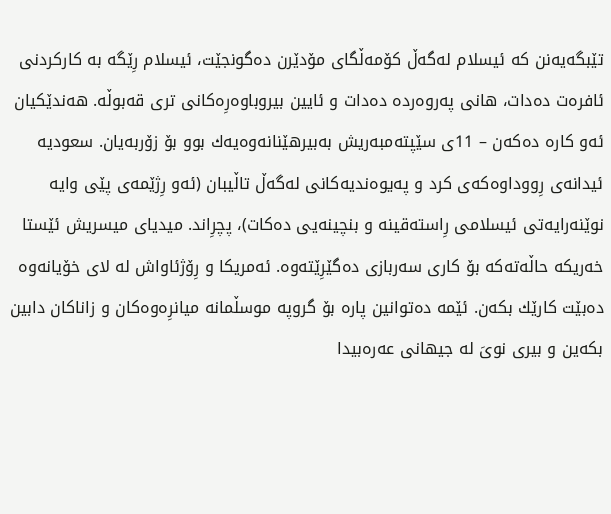تێبگه‌یه‌نن كه‌ ئیسلام له‌گه‌ڵ كۆمه‌ڵگاى مۆدێرن ده‌گونجێت، ئیسلام رِێگه‌ به‌ كاركردنى ئافره‌ت ده‌دات، هانى په‌روه‌رده‌ ده‌دات و ئایین بیروباوه‌رِه‌كانى ترى قه‌بوڵه‌. هه‌ندێكیان ئه‌و كاره‌ ده‌كه‌ن – 11ى سێپته‌مبه‌ریش به‌بیرهێنانه‌وه‌یه‌ك بوو بۆ زۆربه‌یان. سعودیه‌ ئیدانه‌ى رِووداوه‌كه‌ى كرد و په‌یوه‌ندیه‌كانى له‌گه‌ڵ تاڵیبان (ئه‌و رِژێمه‌ى پێى وایه‌ نوێنه‌رایه‌تى ئیسلامى رِاسته‌قینه‌ و بنچینه‌یی ده‌كات)، پچرِاند. میدیاى میسریش ئێستا خه‌ریكه‌ حاڵه‌ته‌كه‌ بۆ كارى سه‌ربازى ده‌گێرِێته‌وه‌. ئه‌مریكا و رِۆژئاواش له‌ لاى خۆیانه‌وه‌ ده‌بێت كارێك بكه‌ن. ئێمه‌ ده‌توانین پاره‌ بۆ گروپه‌ موسڵمانه‌ میانرِه‌وه‌كان و زاناكان دابین بكه‌ین و بیرى نوىَ له‌ جیهانى عه‌ره‌بیدا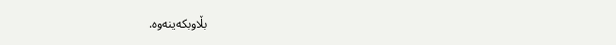بڵاوبكه‌ینه‌وه‌.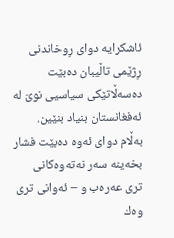ئاشكرایه‌ دواى رِوخاندنى رِژێمى تاڵیبان ده‌بێت ده‌سه‌ڵاتێكى سیاسیى نوىَ له‌ ئه‌فغانستان بنیاد بنێین. به‌ڵام دواى ئه‌وه‌ ده‌بێت فشار بخه‌ینه‌ سه‌ر نه‌ته‌وه‌كانى ترى عه‌ره‌ب و – ئه‌وانى ترى وه‌ك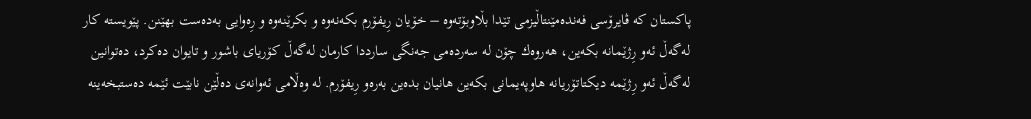پاكستان كه‌ ڤایرۆسى فه‌نده‌مێنتاڵیزمى تێدا بڵاوبۆته‌وه‌ – خۆیان رِیفۆرم بكه‌نه‌وه‌ و بكرێنه‌وه‌ و رِه‌وایی به‌ده‌ست بهێنن. پێویسته‌ كار له‌گه‌ڵ ئه‌و رِژێمانه‌ بكه‌ین، هه‌روه‌ك چۆن له‌ سه‌رده‌مى جه‌نگى سارددا كارمان له‌گه‌ڵ كۆریاى باشور و تایوان ده‌كرد، ده‌توانین له‌گه‌ڵ ئه‌و رِژێمه‌ دیكتاتۆریانه‌ هاوپه‌یمانى بكه‌ین هانیان بده‌ین به‌ره‌و رِیفۆرم. له‌ وه‌ڵامى ئه‌وانه‌ى ده‌ڵێن نابێت ئێمه‌ ده‌ستبخه‌ینه‌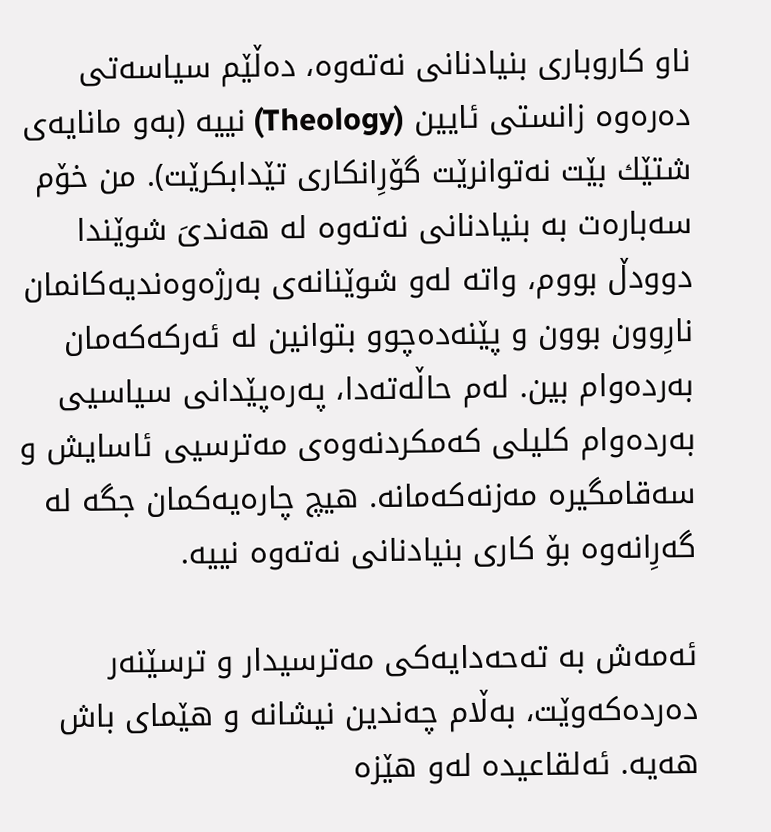ناو كاروبارى بنیادنانى نه‌ته‌وه‌، ده‌ڵێم سیاسه‌تى ده‌ره‌وه‌ زانستى ئایین (Theology) نییه‌ (به‌و مانایه‌ى شتێك بێت نه‌توانرێت گۆرِانكارى تێدابكرێت). من خۆم سه‌باره‌ت به‌ بنیادنانى نه‌ته‌وه‌ له‌ هه‌ندىَ شوێندا دوودڵ بووم، واته‌ له‌و شوێنانه‌ى به‌رژه‌وه‌ندیه‌كانمان نارِوون بوون و پێنه‌ده‌چوو بتوانین له‌ ئه‌ركه‌كه‌مان به‌رده‌وام بین. له‌م حاڵه‌ته‌دا، په‌ره‌پێدانى سیاسیى به‌رده‌وام كلیلى كه‌مكردنه‌وه‌ى مه‌ترسیى ئاسایش و سه‌قامگیره‌ مه‌زنه‌كه‌مانه‌. هیچ چاره‌یه‌كمان جگه‌ له‌ گه‌رِانه‌وه‌ بۆ كارى بنیادنانى نه‌ته‌وه‌ نییه‌.

ئه‌مه‌ش به‌ ته‌حه‌دایه‌كى مه‌ترسیدار و ترسێنه‌ر ده‌رده‌كه‌وێت، به‌ڵام چه‌ندین نیشانه‌ و هێماى باش هه‌یه‌. ئه‌لقاعیده‌ له‌و هێزه‌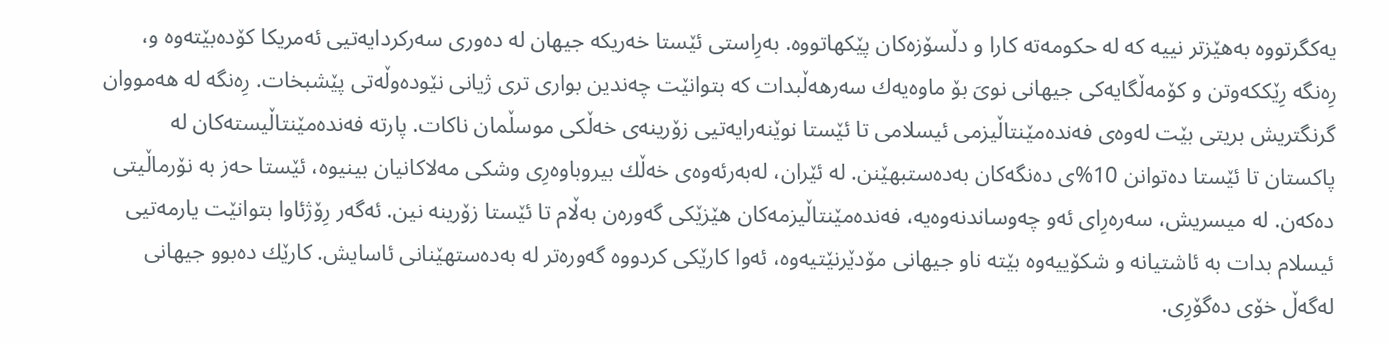یه‌كگرتووه‌ به‌هێزتر نییه‌ كه‌ له‌ حكومه‌ته‌ كارا و دڵسۆزه‌كان پێكهاتووه‌. به‌رِاستى ئێستا خه‌ریكه‌ جیهان له‌ ده‌ورى سه‌ركردایه‌تیى ئه‌مریكا كۆده‌بێته‌وه‌ و، رِه‌نگه‌ رِێككه‌وتن و كۆمه‌ڵگایه‌كى جیهانى نوىَ بۆ ماوه‌یه‌ك سه‌رهه‌ڵبدات كه‌ بتوانێت چه‌ندین بوارى ترى ژیانى نێوده‌وڵه‌تى پێشبخات. رِه‌نگه‌ له‌ هه‌مووان گرنگتریش بریتی بێت له‌وه‌ى فه‌نده‌مێنتاڵیزمى ئیسلامى تا ئێستا نوێنه‌رایه‌تیى زۆرینه‌ى خه‌ڵكى موسڵمان ناكات. پارته‌ فه‌نده‌مێنتاڵیسته‌كان له‌ پاكستان تا ئێستا ده‌توانن 10%ى ده‌نگه‌كان به‌ده‌ستبهێنن. له‌ ئێران، له‌به‌رئه‌وه‌ى خه‌ڵك بیروباوه‌رِى وشكى مه‌لاكانیان بینیوه‌، ئێستا حه‌ز به‌ نۆرماڵیتى ده‌كه‌ن. له‌ میسریش، سه‌ره‌رِاى ئه‌و چه‌وساندنه‌وه‌یه‌، فه‌نده‌مێنتاڵیزمه‌كان هێزێكى گه‌وره‌ن به‌ڵام تا ئێستا زۆرینه‌ نین. ئه‌گه‌ر رِۆژئاوا بتوانێت یارمه‌تیى ئیسلام بدات به‌ ئاشتیانه‌ و شكۆییه‌وه‌ بێته‌ ناو جیهانى مۆدێرنێتیه‌وه‌، ئه‌وا كارێكى كردووه‌ گه‌وره‌تر له‌ به‌ده‌ستهێنانى ئاسایش. كارێك ده‌بوو جیهانى له‌گه‌ڵ خۆى ده‌گۆرِى.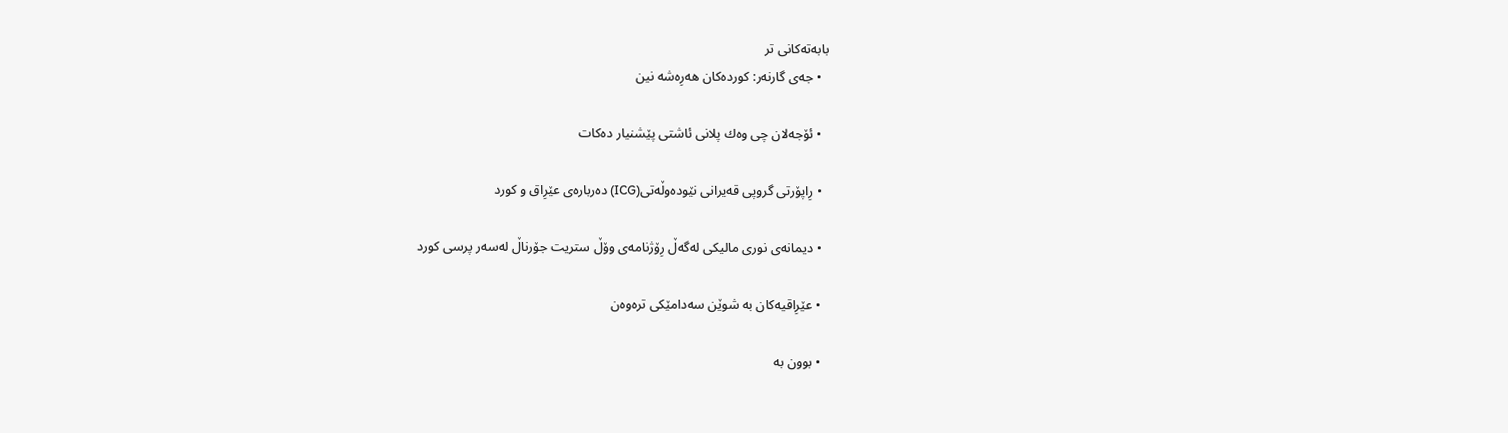بابه‌ته‌کانی تر
  • جه‌ى گارنه‌ر: كورده‌كان هه‌رِه‌شه‌ نین

  • ئۆجه‌لان چى وه‌ك پلانى ئاشتى پێشنیار ده‌كات

  • رِاپۆرتى گروپى قه‌یرانى نێوده‌وڵه‌تى(ICG) ده‌رباره‌ى عێرِاق و كورد

  • دیمانه‌ى نورى مالیكى له‌گه‌ڵ رِۆژنامه‌ى وۆڵ ستریت جۆرناڵ له‌سه‌ر پرسى كورد

  • عێرِاقیه‌كان به‌ شوێن سه‌دامێكى تره‌وه‌ن

  • بوون به‌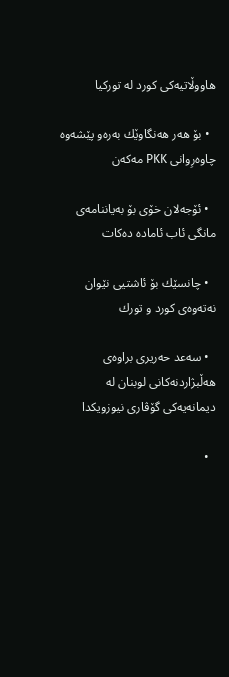هاووڵاتیه‌كى كورد له‌ توركیا

  • بۆ هه‌ر هه‌نگاوێك به‌ره‌و پێشه‌وه‌ چاوه‌رِوانى PKK مه‌كه‌ن

  • ئۆجه‌لان خۆى بۆ به‌یاننامه‌ى مانگى ئاب ئاماده‌ ده‌كات

  • چانسێك بۆ ئاشتیى نێوان نه‌ته‌وه‌ى كورد و تورك

  • سه‌عد حه‌ریرى براوه‌ى هه‌ڵبژاردنه‌كانى لوبنان له‌ دیمانه‌یه‌كى گۆڤارى نیوزویكدا

  •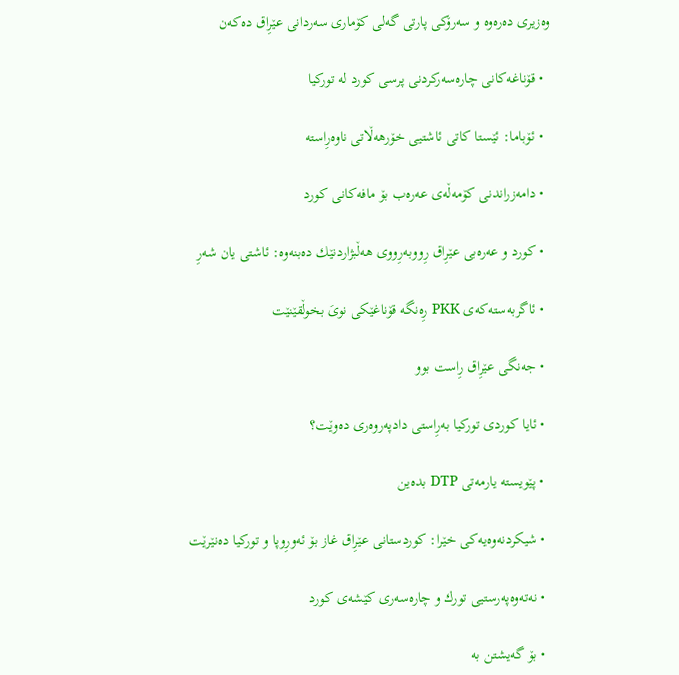وه‌زیرى ده‌ره‌وه‌ و سه‌رۆكى پارتى گه‌لى كۆمارى سه‌ردانى عێرِاق ده‌كه‌ن

  • قۆناغه‌كانى چاره‌سه‌ركردنى پرسى كورد له‌ توركیا

  • ئۆباما: ئێستا كاتى ئاشتیی خۆرهه‌ڵاتى ناوه‌رِاسته‌

  • دامه‌زراندنى كۆمه‌ڵه‌ى عه‌ره‌ب بۆ مافه‌كانى كورد

  • كورد و عه‌ره‌بى عێرِاق رِووبه‌رِووى هه‌ڵبژاردنێك ده‌بنه‌وه‌: ئاشتى یان شه‌رِ

  • ئاگربه‌سته‌كه‌ى PKK رِه‌نگه‌ قۆناغێكى نوىَ بخوڵقێنێت

  • جه‌نگی عێرِاق رِاست بوو

  • ئایا كوردى توركیا به‌رِاستى دادپه‌روه‌رى ده‌وێت؟

  • پێویسته‌ یارمه‌تى DTP بده‌ین

  • شیكردنه‌وه‌یه‌كى خێرا: كوردستانى عێرِاق غاز بۆ ئه‌ورِوپا و توركیا ده‌نێرێت

  • نه‌ته‌وه‌په‌رستیی تورك و چاره‌سه‌رى كێشه‌ى كورد

  • بۆ گه‌یشتن به‌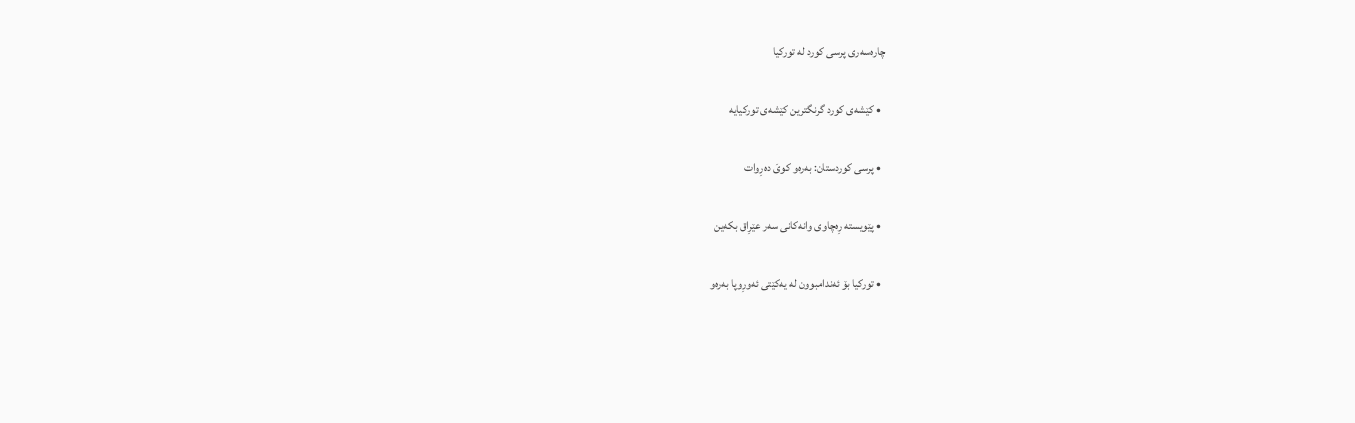چاره‌سه‌رى پرسى كورد له‌ توركیا

  • كێشه‌ى كورد گرنگترین كێشه‌ى توركیایه‌

  • پرسى كوردستان: به‌ره‌و كوىَ ده‌رِوات

  • پێویسته‌ رِه‌چاوى وانه‌كانى سه‌ر عێرِاق بكه‌ین

  • توركیا بۆ ئه‌ندامبوون له‌ یه‌كێتى ئه‌ورِوپا به‌ره‌و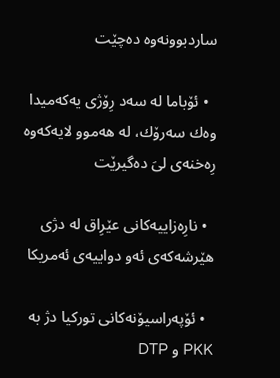ساردبوونه‌وه‌ ده‌چێت

  • ئۆباما له‌ سه‌د رِۆژى یه‌كه‌میدا وه‌ك سه‌رۆك، له‌ هه‌موو لایه‌كه‌وه‌ رِه‌خنه‌ى لىَ ده‌گیرێت

  • نارِه‌زاییه‌كانى عێرِاق له‌ دژى هێرشه‌كه‌ى ئه‌و دواییه‌ى ئه‌مریكا

  • ئۆپه‌راسیۆنه‌كانى توركیا دژ به‌ PKK و DTP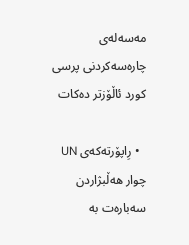مه‌سه‌له‌ى چاره‌سه‌كردنى پرسى كورد ئاڵۆزتر ده‌كات

  • رِاپۆرته‌كه‌ى UN چوار هه‌ڵبژاردن سه‌باره‌ت به‌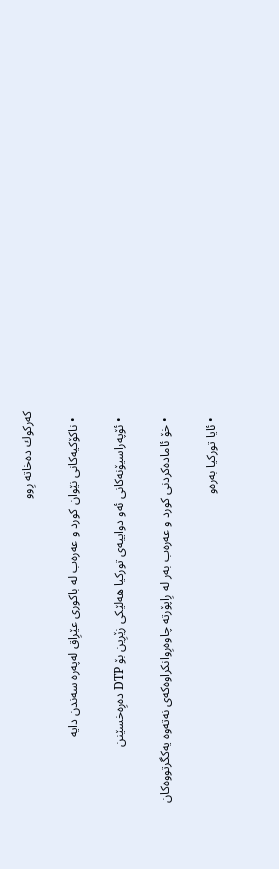كه‌ركوك ده‌خاته‌ رِوو

  • ناكۆكیه‌كانى نێوان كورد و عه‌ره‌ب له‌ باكورى عێرِاق له‌په‌ره‌ سه‌ندن دایه‌

  • ئۆپه‌راسیۆنه‌كانى ئه‌و دواییه‌ى توركیا هه‌لێكى زێرِین بۆ DTP ده‌رِه‌خسێنن

  • خۆ ئاماده‌كردنى كورد و عه‌ره‌ب به‌ر له‌ رِاپۆرته‌ چاوه‌رِوانكراوه‌كه‌ى نه‌ته‌وه‌ یه‌كگرتووه‌كان

  • ئایا توركیا به‌ره‌و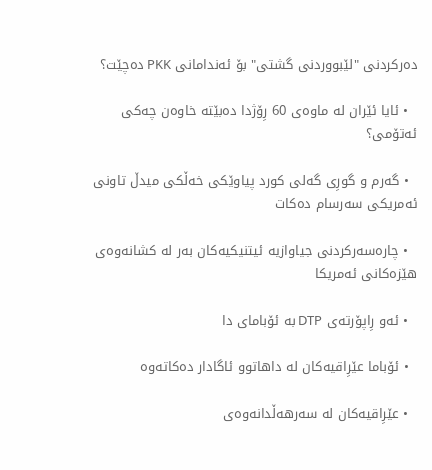ده‌ركردنى "لێبووردنى گشتی" بۆ ئه‌ندامانى PKK ده‌چێت؟

  • ئایا ئێران له‌ ماوه‌ى 60 رِۆژدا ده‌بێته‌ خاوه‌ن چه‌كى ئه‌تۆمى؟

  • گه‌رم و گورِى گه‌لى كورد پیاوێكى خه‌ڵكى میدڵ تاونى ئه‌مریكى سه‌رسام ده‌كات

  • چاره‌سه‌ركردنى جیاوازیه‌ ئیتنیكیه‌كان به‌ر له‌ كشانه‌وه‌ى هێزه‌كانى ئه‌مریكا

  • ئه‌و رِاپۆرته‌ى DTP به‌ ئۆباماى دا

  • ئۆباما عێرِاقیه‌كان له‌ داهاتوو ئاگادار ده‌كاته‌وه‌

  • عێرِاقیه‌كان له‌ سه‌رهه‌ڵدانه‌وه‌ى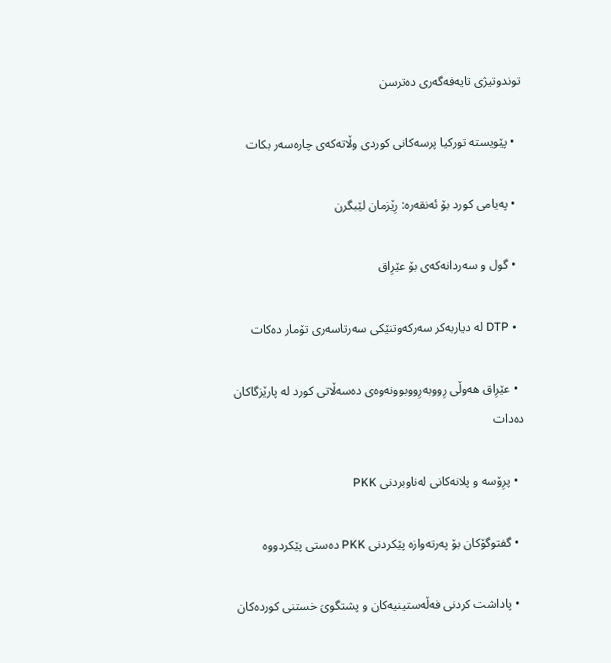توندوتیژى تایه‌فه‌گه‌رى ده‌ترسن

  • پێویسته‌ توركیا پرسه‌كانى كوردى وڵاته‌كه‌ى چاره‌سه‌ر بكات

  • په‌یامى كورد بۆ ئه‌نقه‌ره‌: رِێزمان لێبگرن

  • گول و سه‌ردانه‌كه‌ى بۆ عێرِاق

  • DTP له‌ دیاربه‌كر سه‌ركه‌وتنێكى سه‌رتاسه‌رى تۆمار ده‌كات

  • عێرِاق هه‌وڵى رِووبه‌رِووبوونه‌وه‌ى ده‌سه‌ڵاتى كورد له‌ پارێزگاكان ده‌دات

  • پرِۆسه‌ و پلانه‌كانى له‌ناوبردنى PKK

  • گفتوگۆكان بۆ په‌رته‌وازه‌ پێكردنى PKK ده‌ستى پێكردووه‌

  • پاداشت كردنى فه‌ڵه‌ستینیه‌كان و پشتگوىَ خستنى كورده‌كان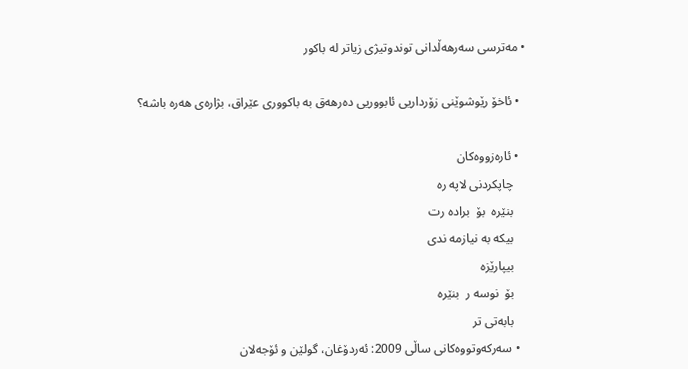• مه‌ترسى سه‌رهه‌ڵدانى توندوتیژى زیاتر له‌ باكور

  • ئاخۆ رێوشوێنی زۆرداریی ئابووریی دەرهەق بە باكووری عێراق، بژارەی هەرە باشە؟

  • ئاره‌زووه‌کان
    چاپکردنی لاپه ره
    بنێره  بۆ  براده رت
    بیکه به نیازمه ندی
    بیپارێزه
    بۆ  نوسه ر  بنێره
    بابه‌تی تر
  • سه‌ركه‌وتووه‌كانى ساڵى 2009: ئه‌ردۆغان، گولێن و ئۆجه‌لان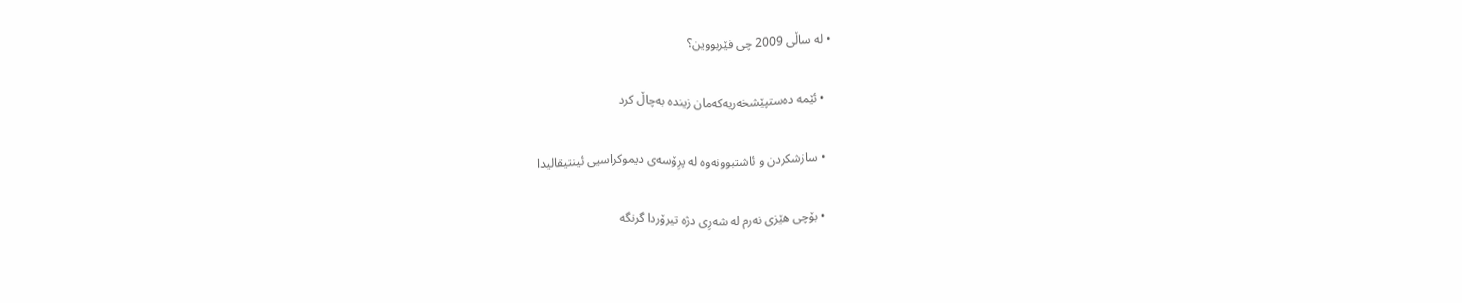• له‌ ساڵى 2009 چى فێربووین؟

  • ئێمه‌ ده‌ستپێشخه‌ریه‌كه‌مان زینده‌ به‌چاڵ كرد

  • سازشكردن و ئاشتبوونه‌وه‌ له‌ پرِۆسه‌ى دیموكراسیى ئینتیقالیدا

  • بۆچى هێزى نه‌رم له‌ شه‌رِى دژه‌ تیرۆردا گرنگه‌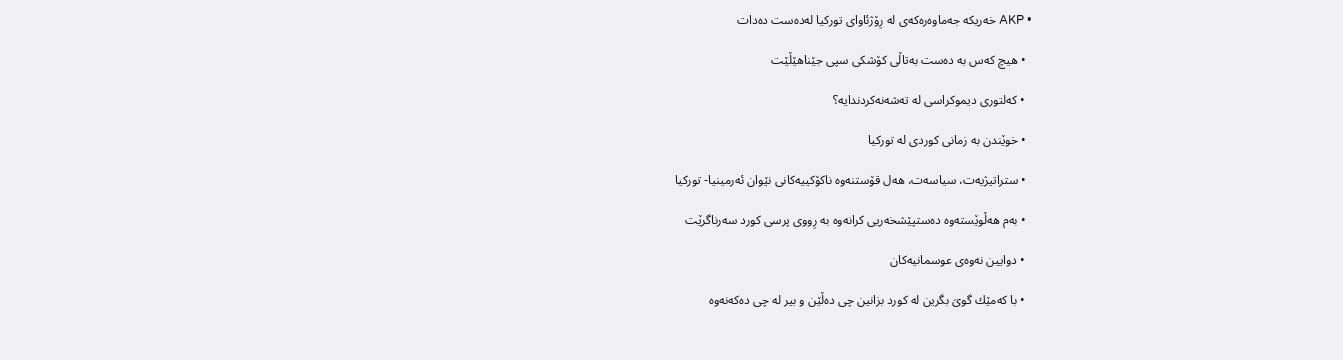• AKP خه‌ریكه‌ جه‌ماوه‌ره‌كه‌ى له‌ رِۆژئاواى توركیا له‌ده‌ست ده‌دات

  • هیچ كه‌س به‌ ده‌ست به‌تاڵى كۆشكى سپى جێناهێڵێت

  • كه‌لتورى دیموكراسى له‌ ته‌شه‌نه‌كردندایه‌؟

  • خوێندن به‌ زمانى كوردى له‌ توركیا

  • ستراتیژیەت، سیاسەت، هەل قۆستنەوە ناكۆكییەكانی نێوان ئەرمینیا- توركیا

  • به‌م هه‌ڵوێسته‌وه‌ ده‌ستپێشخه‌ریى كرانه‌وه‌ به‌ رِووى پرسى كورد سه‌رناگرێت

  • دوایین نه‌وه‌ى عوسمانیه‌كان

  • با كه‌مێك گوىَ بگرین له‌ كورد بزانین چى ده‌ڵێن و بیر له‌ چى ده‌كه‌نه‌وه‌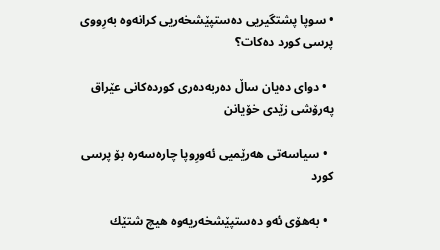• سوپا پشتگیریى ده‌ستپێشخه‌ریى كرانه‌وه‌ به‌رِووى پرسى كورد ده‌كات؟

  • دواى ده‌یان ساڵ ده‌ربه‌ده‌رى كورده‌كانى عێراق په‌رۆشى زێدى خۆیانن

  • سیاسه‌تى هه‌رێمیى ئه‌ورِوپا چاره‌سه‌ره‌ بۆ پرسى كورد

  • به‌هۆى ئه‌و ده‌ستپێشخه‌ریه‌وه‌ هیچ شتێك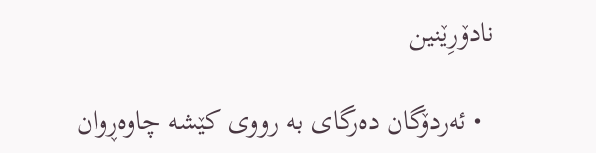نادۆرِێنین

  • ئەردۆگان دەرگای بە رووی كێشە چاوەڕوان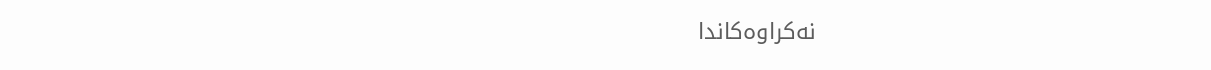نەكراوەكاندا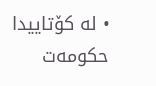• له‌ كۆتاییدا حكومه‌ت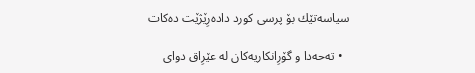سیاسه‌تێك بۆ پرسى كورد داده‌رِێژێت ده‌كات

  • ته‌حه‌دا و گۆرِانكاریه‌كان له‌ عێرِاق دواى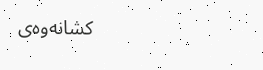كشانه‌وه‌ى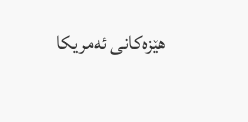هێزه‌كانى ئه‌مریكا